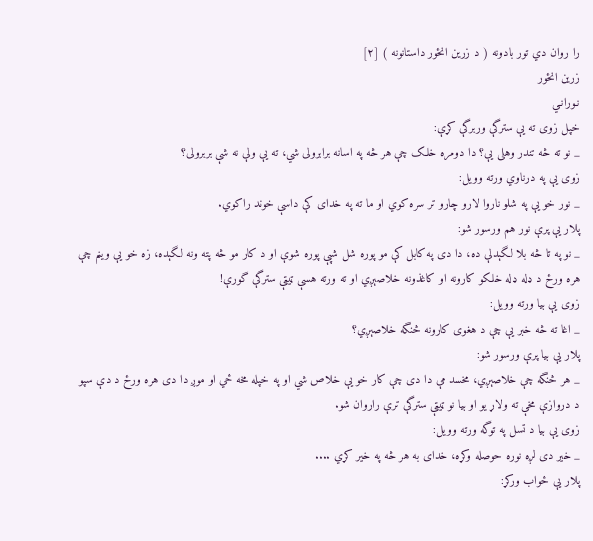را روان دي تور بادونه ( د زرین انځور داستانونه ) [۲]
زرین انځور
نـورانـي
خپل زوی ته يې سترگې وربرگې کړې:
_ نو ته څه تندر وهلی يې؟ دا دومره خلک چې هر څه په اسانه برابرولی شي، ته يې ولې نه شې بربرولی؟
زوی يې په درناوي ورته وويل:
_ نور خو يې په شلو ناروا لارو چارو تر سره کوي او ما ته په خدای کې داسې خوند راکوي.
پلار يې پرې نور هم ورسور شو:
_ نو په تا څه بلا لگېدلې ده، دا دی په کابل کې مو پوره شل شپې پوره شوې او د کار مو څه پته ونه لگېده، زه خو يې وينم چې هره ورځ د ډله ډله خلکو کارونه او کاغذونه خلاصېږي او ته ورته هسې ټيټې سترگې گورې!
زوی يې بيا ورته وويل:
_ اغا ته څه خبر يې چې د هغوی کارونه څنگه خلاصېږي؟
پلار يې بيا پرې ورسور شو:
_ هر څنگه چې خلاصېږي، مخسد مې دا دی چې کار خو يې خلاص شي او په خپله مخه ځي او موږ دا دی هره ورځ د دې سپو د دروازې مخې ته ولاړ يو او بيا نو ټيټې سترگې ترې راروان شو.
زوی يې بيا د تسل په توگه ورته وويل:
_ خير دی لږه نوره حوصله وکړه، خدای به هر څه په خير کړي ....
پلار يې ځواب ورکړ: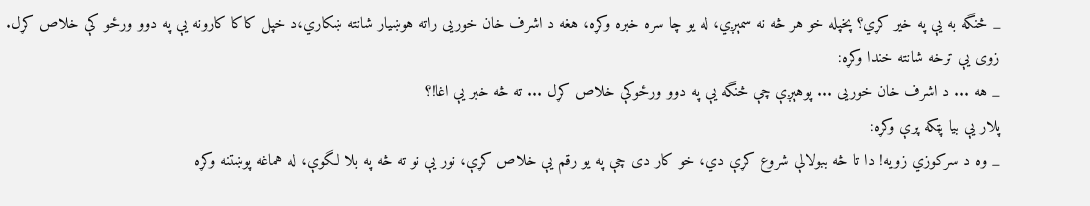_ څنگه به يې په خير کړي؟ پخپله خو هر څه نه سمېږي، له يو چا سره خبره وکړه، هغه د اشرف خان خوريی راته هوښيار شانته ښکاري،د خپل کاکا کارونه يې په دوو ورځو کې خلاص کړل.
زوی يې ترخه شانته خندا وکړه:
_ هه ... د اشرف خان خوريی ... پوهېږې چې څنگه يې په دوو ورځوکې خلاص کړل ... ته څه خبر يې اغا!؟
پلار يې بيا پټکه پرې وکړه:
_ وه د سرکوزي زويه! دا تا څه ببولالې شروع کړې دي، خو کار دی چې په يو رقم يې خلاص کړې، نور يې نو ته څه په بلا لگوې، له هماغه پوښتنه وکړه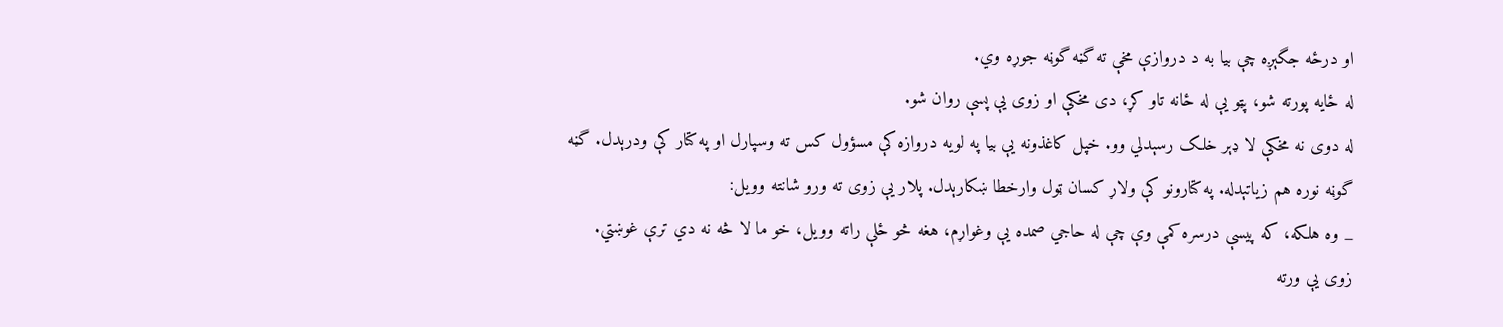او درځه جگېږه چې بيا به د دروازې مخې ته گڼه گوڼه جوړه وي.
له ځايه پورته شو، پټو يې له ځانه تاو کړ، دی مخکې او زوی يې پسې روان شو.
له دوی نه مخکې لا ډېر خلک رسېدلي وو. خپل کاغذونه يې بيا په لويه دروازه کې مسؤول کس ته وسپارل او په کتار کې ودرېدل. گڼه گوڼه نوره هم زياتېدله. په کتارونو کې ولاړ کسان ټول وارخطا ښکارېدل. پلار يې زوی ته ورو شانته وويل:
_ وه هلکه، که پيسې درسره کمې وې چې له حاجي صمده يې وغواړم، هغه څو ځلې راته وويل، خو ما لا څه نه دي ترې غوښتي.
زوی يې ورته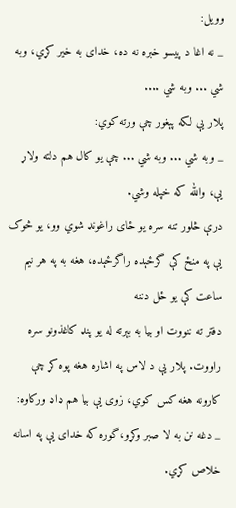وويل:
_ نه اغا د پيسو خبره نه ده، خدای به خير کړي، وبه شي ... وبه شي ....
پلار يې لکه پېغور چې ورته کوي:
_ وبه شي ... وبه شي ... چې يو کال هم دلته ولاړ يې، والله که خپله وشي.
درې څلور تنه سره يو ځای راغونډ شوي وو، يو څوک يې په منځ کې گرځېده راگرځېده، هغه به په هر نيم ساعت کې يو ځل دننه
دفتر ته ننووت او بيا به بېرته له يو پنډ کاغذونو سره راووت. پلار يې د لاس په اشاره هغه پوه کړ چې کارونه هغه کس کوي، زوی يې بيا هم ډاډ ورکاوه:
_ دغه نن به لا صبر وکړو،گوره که خدای يې په اسانه خلاص کړي.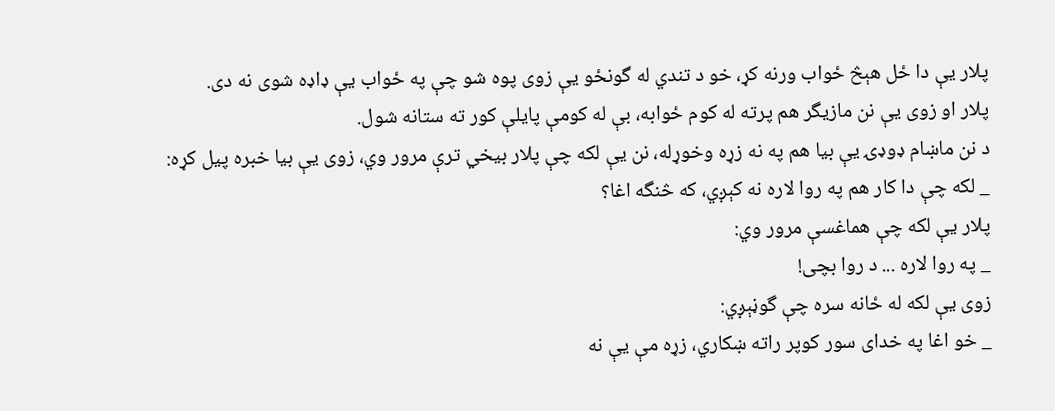پلار يې دا ځل هېڅ ځواب ورنه کړ، خو د تندي له گونځو يې زوی پوه شو چې په ځواب يې ډاډه شوی نه دی.
پلار او زوی يې نن مازيگر هم پرته له کوم ځوابه، بې له کومې پايلې کور ته ستانه شول.
د نن ماښام ډوډۍ يې بيا هم په نه زړه وخوړله، نن يې لکه چې پلار بيخي ترې مرور وي، زوی يې بيا خبره پيل کړه:
_ لکه چې دا کار هم په روا لاره نه کېږي، که څنگه اغا؟
پلار يې لکه چې هماغسې مرور وي:
_ په روا لاره ... د روا بچی!
زوی يې لکه له ځانه سره چې گوڼېږي:
_ خو اغا په خدای سور کوپر راته ښکاري، زړه مې يې نه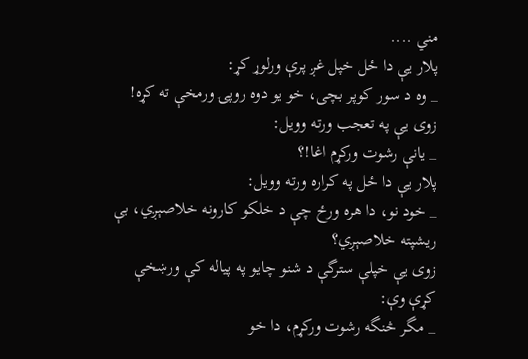مني ....
پلار يې دا ځل خپل غږ پرې ورلوړ کړ:
_ وه د سور کوپر بچی، خو يو دوه روپۍ ورمخې ته کړه!
زوی يې په تعجب ورته وويل:
_ يانې رشوت ورکړم اغا!؟
پلار يې دا ځل په کراره ورته وويل:
_ خود نو، دا هره ورځ چې د خلکو کارونه خلاصېږي، بې ريشپته خلاصېږي؟
زوی يې خپلې سترگې د شنو چايو په پياله کې ورښخې کړې وې:
_ مگر څنگه رشوت ورکړم، دا خو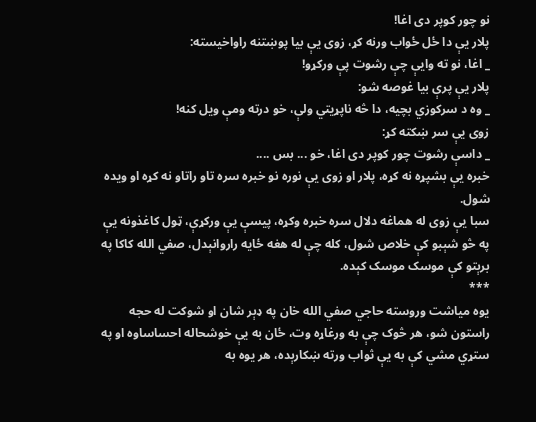نو چور کوپر دی اغا!
پلار يې دا ځل ځواب ورنه کړ، زوی يې بيا پوښتنه راواخيسته:
_ اغا، نو ته وايې چې رشوت پې ورکړو!
پلار يې پرې بيا غوصه شو:
_ وه د سرکوزي بچيه، دا څه ناپړيتي ولې، خو درته ومې ويل کنه!
زوی يې سر ښکته کړ:
_ داسې رشوت چور کوپر دی اغا، خو ... بس ....
خبره يې بشپړه نه کړه، پلار او زوی يې نوره نو خبره سره تاو راتاو نه کړه او ويده شول.
سبا يې زوی له هماغه دلال سره خبره وکړه، پيسې يې ورکړې، ټول کاغذونه يې په څو شېبو کې خلاص شول، کله چې له هغه ځايه راروانېدل، صفي الله کاکا په برېتو کې موسک موسک کېده.
***
يوه مياشت وروسته حاجي صفي الله خان په ډېر شان او شوکت له حجه راستون شو، هر څوک چې به ورغاړه وت، ځان به يې خوشحاله احساساوه او په ستړي مشي کې به يې ثواب ورته ښکارېده، هر يوه به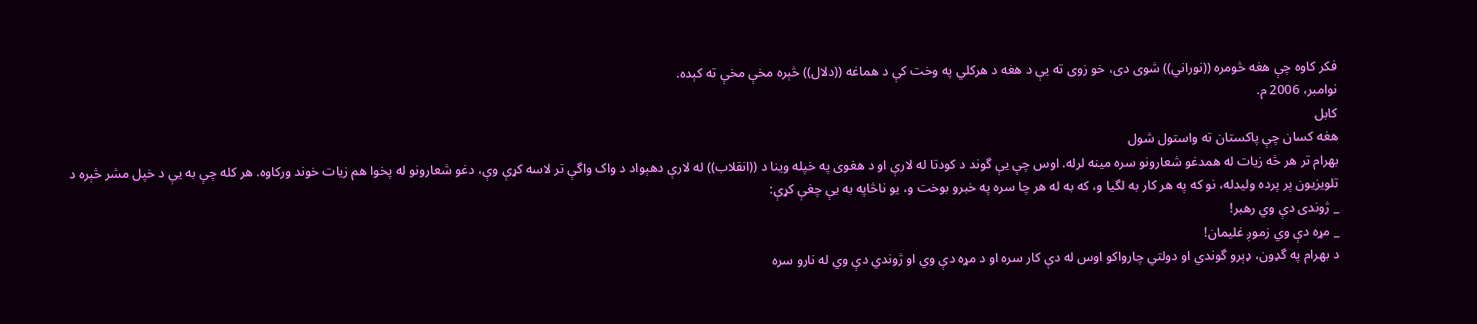فکر کاوه چې هغه څومره ((نوراني)) شوی دی، خو زوی ته يې د هغه د هرکلي په وخت کې د هماغه ((دلال)) څېره مخې مخې ته کېده.
نوامبر، 2006 م.
کابل
هغه کسان چې پاکستان ته واستول شول
بهرام تر هر څه زيات له همدغو شعارونو سره مينه لرله. اوس چې يې گوند د کودتا له لارې او د هغوى په خپله وينا د ((انقلاب)) له لارې دهېواد د واک واگې تر لاسه کړې وې، دغو شعارونو له پخوا هم زيات خوند ورکاوه. هر کله چې به يې د خپل مشر څېره د تلويزيون پر پرده وليدله، نو که په هر کار به لگيا و، که به له هر چا سره په خبرو بوخت و، يو ناڅاپه به يې چغې کړې:
_ ژوندى دې وي رهبر!
_ مړه دې وي زموږ غليمان!
د بهرام په گډون، ډېرو گوندي او دولتي چارواکو اوس له دې کار سره او د مړه دې وي او ژوندي دې وي له نارو سره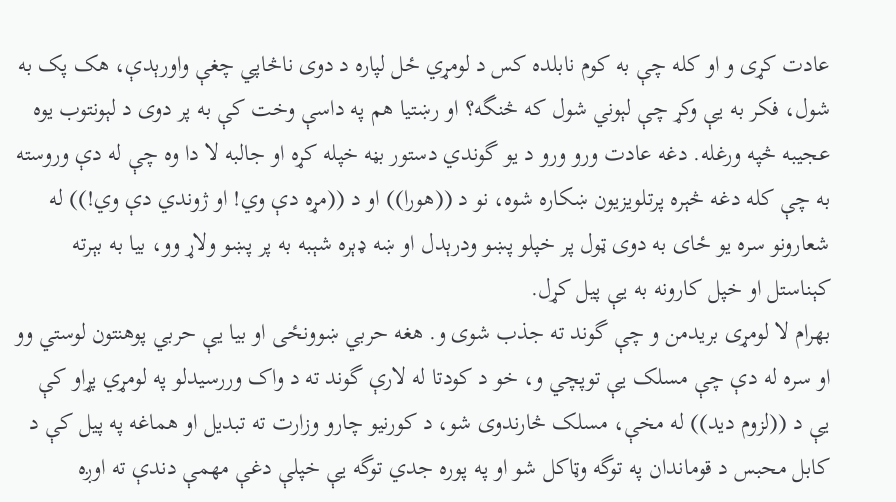عادت کړى و او کله چې به کوم نابلده کس د لومړي ځل لپاره د دوى ناڅاپي چغې واورېدې، هک پک به شول، فکر به يې وکړ چې لېوني شول که څنگه؟ او رښتيا هم په داسې وخت کې به پر دوى د لېونتوب يوه عجيبه څپه ورغله. دغه عادت ورو ورو د يو گوندي دستور بڼه خپله کړه او جالبه لا دا وه چې له دې وروسته به چې کله دغه څېره پرتلويزيون ښکاره شوه، نو د ((هورا)) او د ((مړه دې وي! او ژوندي دې وي!)) له شعارونو سره يو ځاى به دوى ټول پر خپلو پښو ودرېدل او ښه ډېره شېبه به پر پښو ولاړ وو، بيا به بېرته کېناستل او خپل کارونه به يې پيل کړل.
بهرام لا لومړى بريدمن و چې گوند ته جذب شوى و. هغه حربي ښوونځى او بيا يې حربي پوهنتون لوستي وو او سره له دې چې مسلک يې توپچي و، خو د کودتا له لارې گوند ته د واک وررسيدلو په لومړي پړاو کې يې د ((لزوم ديد)) له مخې، مسلک څارندوى شو، د کورنيو چارو وزارت ته تبديل او هماغه په پيل کې د کابل محبس د قوماندان په توگه وټاکل شو او په پوره جدي توگه يې خپلې دغې مهمې دندې ته اوږه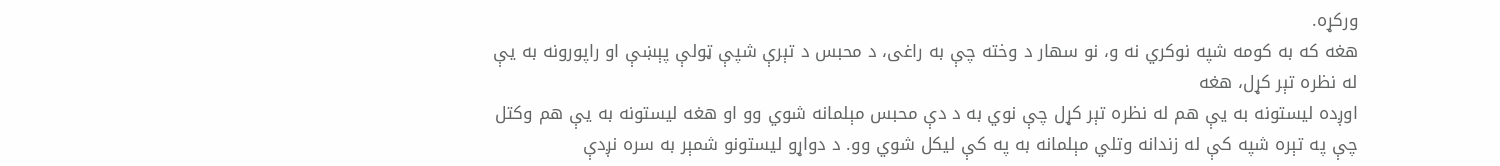ورکړه.
هغه که به کومه شپه نوکري نه و، نو سهار د وخته چې به راغى، د محبس د تېرې شپې ټولې پېښې او راپورونه به يې له نظره تېر کړل، هغه
اوږده ليستونه به يې هم له نظره تېر کړل چې نوي به د دې محبس مېلمانه شوي وو او هغه ليستونه به يې هم وکتل چې په تېره شپه کې له زندانه وتلي مېلمانه به په کې ليکل شوي وو. د دواړو ليستونو شمېر به سره نږدې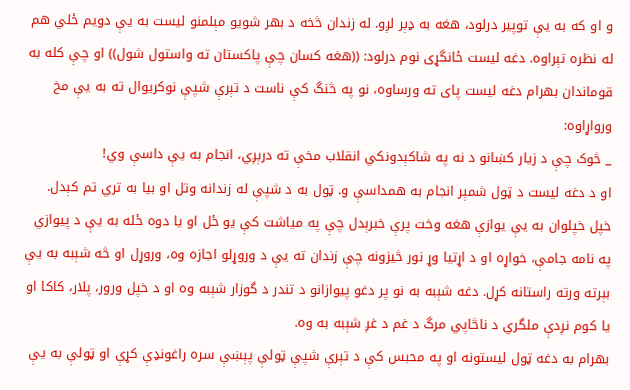و او که به يې توپير درلود، هغه به ډېر لږو. له زندان څخه د بهر شويو مېلمنو ليست به يې دويم ځلي هم له نظره تېراوه. دغه ليست ځانگړى نوم درلود: ((هغه کسان چې پاکستان ته واستول شول)) او چې کله به قوماندان بهرام دغه ليست پاى ته ورساوه، نو په څنگ کې ناست د تېرې شپې نوکريوال ته به يې مخ ورواړاوه:
_ څوک چې د زيار کښانو د نه په شاکېدونکي انقلاب مخې ته درېږي، انجام به يې داسې وي!
او د دغه ليست د ټول شمېر انجام به همداسې و. ټول به د شپې له زندانه وتل او بيا به تري تم کېدل. خپل خپلوان به يې يوازې هغه وخت پرې خبرېدل چې په مياشت کې يو ځل او يا دوه ځله به يې د پيوازي په نامه جامې، خواړه او د اړتيا وړ نور څيزونه چې زندان ته يې د وروړلو اجازه وه، وروړل او څه شېبه به يې بېرته ورته راستانه کړل. دغه شېبه به نو پر دغو پيوازانو د تندر د گوزار شېبه وه او د خپل ورور، پلار، کاکا او يا کوم نږدې ملگري د ناڅاپي مرگ د غم د غږ شېبه به وه.
بهرام به دغه ټول ليستونه او په محبس کې د تېرې شپې ټولې پېښې سره راغونډې کړې او ټولې به يې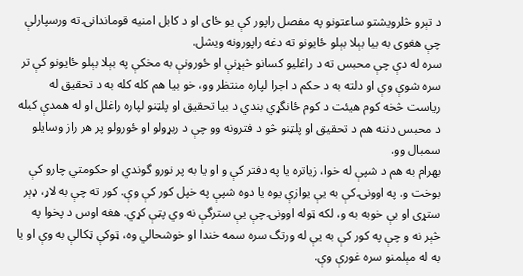د تېرو څلرويشتو ساعتونو په مفصل راپور کې يو ځاى او د کابل امنيه قوماندانۍ ته ورسپارلې چې هغوى به بيا بېلا بېلو ځايونو ته دغه راپورونه ويشل.
سره له دې چې محبس ته د راغليو کسانو څېړنې او ځورونې به مخکې په بېلا بېلو ځايونو کې تر سره شوې وې او دلته به د حکم د اجرا لپاره منتظر وو، خو بيا هم کله کله به د تحقيق له رياست څخه کوم هيئت د کوم ځانگړي بندي د بيا تحقيق او پلټنو لپاره راغلل او له همدې کبله د محبس دننه هم د تحقيق او پلټنو څو د فترونه وو چې د ربړولو او ځورولو پر هر راز وسايلو سمبال وو.
بهرام به هم د شپې له خوا، زياتره يا په دفتر کې و او يا به پر نورو گوندي او حکومتي چارو کې بوخت و. په اوونۍ کې به يې يوازې يوه يا دوه شپې په خپل کور کې وې. کور ته چې به لاړ، ډېر ستړى او بې خوبه به و، لکه ټوله اوونۍ چې يې سترگې نه وي پټې کړي. هغه اوس د پخوا په څېر نه و چې په کور کې به يې له ورتگ سره سمه خندا او خوشحالي وه، ټوکې ټکالې به وې او يا به له مېلمنو سره غورې وې.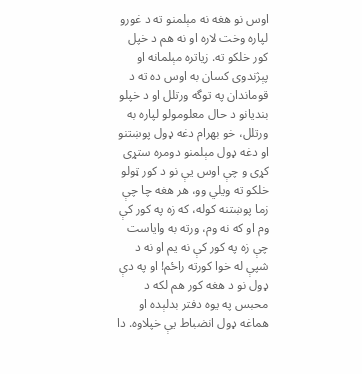اوس نو هغه نه مېلمنو ته د غورو لپاره وخت لاره او نه هم د خپل کور خلکو ته. زياتره مېلمانه او پېژندوى کسان به اوس ده ته د قوماندان په توگه ورتلل او د خپلو بنديانو د حال معلومولو لپاره به ورتلل، خو بهرام دغه ډول پوښتنو او دغه ډول مېلمنو دومره ستړى کړى و چې اوس يې نو د کور ټولو خلکو ته ويلي وو، هر هغه چا چې زما پوښتنه کوله، که زه په کور کې وم او که نه وم، ورته به واياست چې زه په کور کې نه يم او نه د شپې له خوا کورته راځم! او په دې ډول نو د هغه کور هم لکه د محبس په يوه دفتر بدلېده او هماغه ډول انضباط يې خپلاوه. دا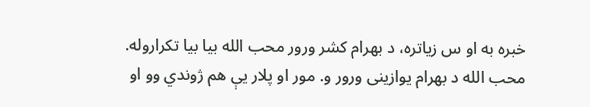خبره به او س زياتره، د بهرام کشر ورور محب الله بيا بيا تکراروله.
محب الله د بهرام يوازينى ورور و. مور او پلار يې هم ژوندي وو او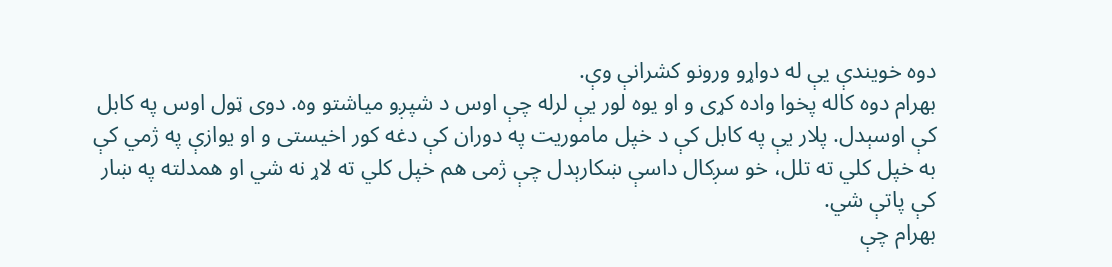دوه خويندې يې له دواړو ورونو کشرانې وې.
بهرام دوه کاله پخوا واده کړى و او يوه لور يې لرله چې اوس د شپږو مياشتو وه. دوى ټول اوس په کابل کې اوسېدل. پلار يې په کابل کې د خپل ماموريت په دوران کې دغه کور اخيستى و او يوازې په ژمي کې به خپل کلي ته تلل، خو سږکال داسې ښکارېدل چې ژمى هم خپل کلي ته لاړ نه شي او همدلته په ښار کې پاتې شي.
بهرام چې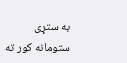به ستړى ستومانه کور ته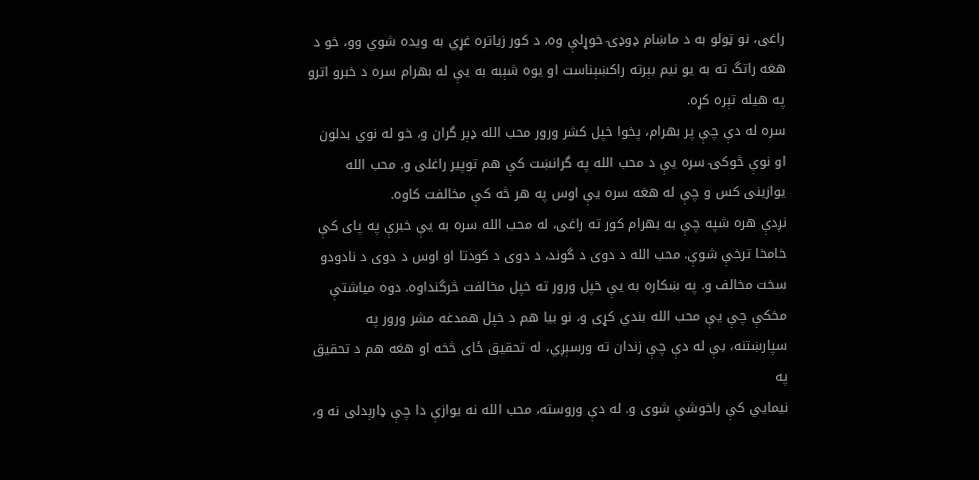راغى، نو ټولو به د ماښام ډوډۍ خوړلې وه، د کور زياتره غړي به ويده شوي وو، خو د هغه راتگ ته به يو نيم بېرته راکښېناست او يوه شېبه به يې له بهرام سره د خبرو اترو په هيله تېره کړه.
سره له دې چې پر بهرام، پخوا خپل کشر ورور محب الله ډېر گران و، خو له نوي بدلون او نوې څوکۍ سره يې د محب الله په گرانښت کې هم توپير راغلى و. محب الله يوازينى کس و چې له هغه سره يې اوس په هر څه کې مخالفت کاوه.
نږدې هره شپه چې به بهرام کور ته راغى، له محب الله سره به يې خبرې په پاى کې خامخا ترخې شوې. محب الله د دوى د گوند، د دوى د کودتا او اوس د دوى د نادودو سخت مخالف و. په ښکاره به يې خپل ورور ته خپل مخالفت څرگنداوه. دوه مياشتې مخکې چې يې محب الله بندي کړى و، نو بيا هم د خپل همدغه مشر ورور په سپارښتنه، بې له دې چې زندان ته ورسېږي، له تحقيق ځاى څخه او هغه هم د تحقيق په
نيمايي کې راخوشې شوى و. له دې وروسته، محب الله نه يوازې دا چې ډارېدلى نه و،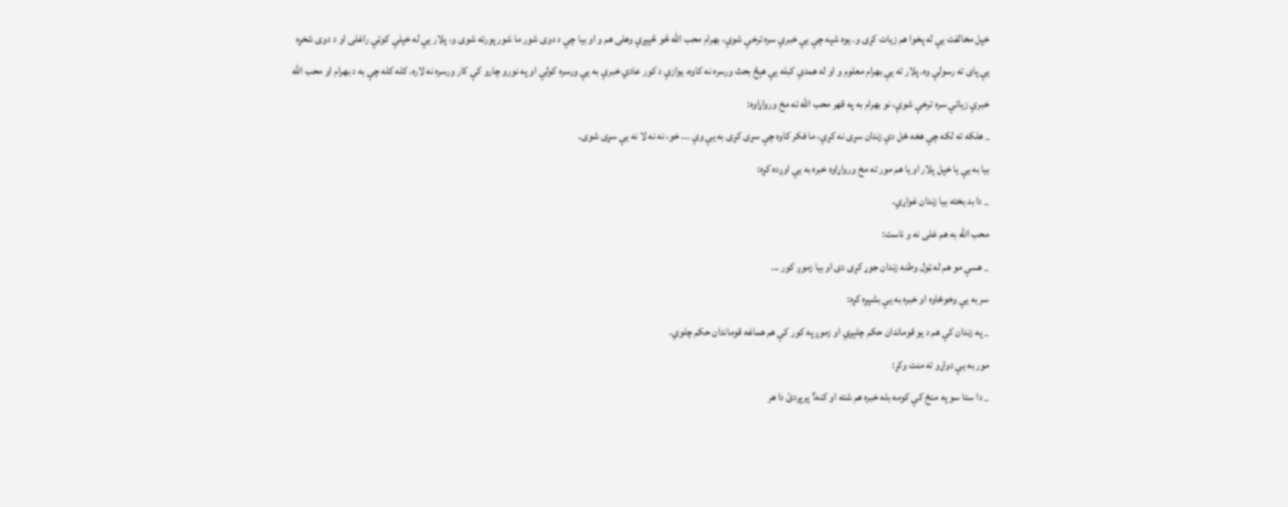خپل مخالفت يې له پخوا هم زيات کړى و. يوه شپه چې يې خبرې سره ترخې شوې، بهرام محب الله څو څپېړې وهلى هم و او بيا چې د دوى شور ما شور پورته شوى و، پلار يې له خپلې کوټې راغلى او د دوى شخړه يې پاى ته رسولې وه. پلار ته يې بهرام معلوم و او له همدې کبله يې هېڅ بحث ورسره نه کاوه، يوازې د کور عادي خبرې به يې ورسره کولې او په نورو چارو کې کار ورسره نه لاره. کله کله چې به د بهرام او محب الله خبرې زياتې سره ترخې شوې، نو بهرام به په قهر محب الله ته مخ ورواړاوه:
_ هلکه ته لکه چې هغه ځل دې زندان سړى نه کړې، ما فکر کاوه چې سړى کړى به يې وې ... خو، نه نه لا نه يې سړى شوى.
بيا به يې يا خپل پلار او يا هم مور ته مخ ورواړاوه خبره به يې اوږده کړه:
_ دا بد بخته بيا زندان غواړي.
محب الله به هم غلى نه و ناست:
_ هسې مو هم له ټول وطنه زندان جوړ کړى دى او بيا زموږ کور ...
سر به يې وخوځاوه او خبره به يې بشپړه کړه:
_ په زندان کې هم د يو قوماندان حکم چلېږي او زموږ په کور کې هم هماغه قوماندان حکم چلوي.
مور به يې دواړو ته منت وکړ:
_ دا ستا سو په منځ کې کومه بله خبره هم شته او کنه؟ پرېږدئ دا هر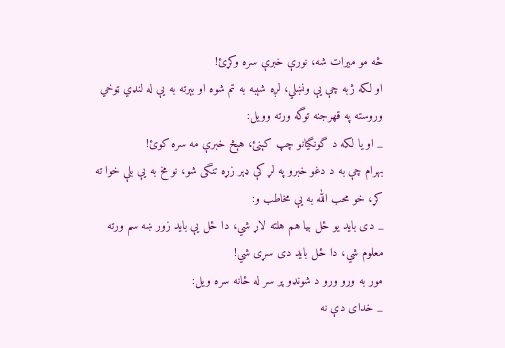څه مو ميرات شه، نورې خبرې سره وکړئ!
او لکه ژبه چې يې ونښلي، لږه شېبه به تم شوه او بېرته به يې له لنډي ټوخي وروسته په قهرجنه توگه ورته وويل:
_ او يا لکه د گونگيانو چپ کېنئ، هېڅ خبرې مه سره کوئ!
بهرام چې به د دغو خبرو په لړ کې ډېر زړه تنگى شو، نو مخ به يې بلې خوا ته کړ، خو محب الله به يې مخاطب و:
_ دى بايد يو ځل بيا هم هلته لاړ شي، دا ځل يې بايد زور ښه سم ورته معلوم شي، دا ځل بايد دى سړى شي!
مور به ورو ورو د شونډو پر سر له ځانه سره ويل:
_ خداى دې نه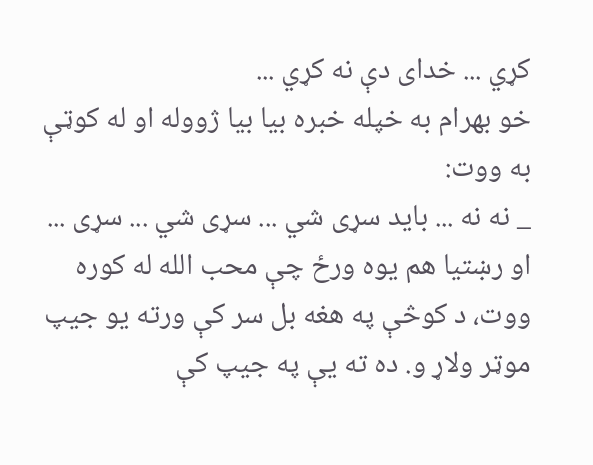کړي ... خداى دې نه کړي ...
خو بهرام به خپله خبره بيا بيا ژووله او له کوټې به ووت:
_ نه نه ... بايد سړى شي ... سړى شي ... سړى ...
او رښتيا هم يوه ورځ چې محب الله له کوره ووت، د کوڅې په هغه بل سر کې ورته يو جيپ موټر ولاړ و. ده ته يې په جيپ کې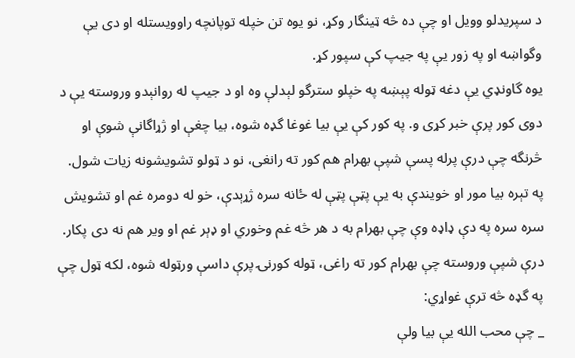د سپريدلو وويل او چې ده څه ټينگار وکړ، نو يوه تن خپله توپانچه راوويستله او دى يې وگواښه او په زور يې په جيپ کې سپور کړ.
يوه گاونډي يې دغه ټوله پېښه په خپلو سترگو لېدلې وه او د جيپ له روانېدو وروسته يې د دوى کور پرې خبر کړى و. په کور کې يې بيا غوغا گډه شوه، بيا چغې او ژړاگانې شوې او څرنگه چې درې پرله پسې شپې بهرام هم کور ته رانغى، نو د ټولو تشويشونه زيات شول. په تېره بيا مور او خويندې به يې پټې پټې له ځانه سره ژړېدې، خو له دومره غم او تشويش سره سره په دې ډاډه وې چې بهرام به د هر څه غم وخوري او ډېر غم او وير هم نه دى پکار.
درې شپې وروسته چې بهرام کور ته راغى، ټوله کورنۍ پرې داسې ورټوله شوه، لکه ټول چې په گډه څه ترې غواړي:
_ چې محب الله يې بيا ولې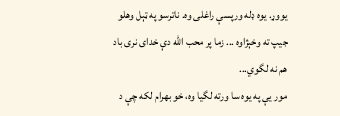يووړ. يوه ډله ورپسې راغلى وه. ناترسو په ټېل وهلو جيپ ته وخېژاوه ... زما پر محب الله دې خداى نرى باد هم نه لگوي...
مور يې په يوه سا ورته لگيا وه، خو بهرام لکه چې د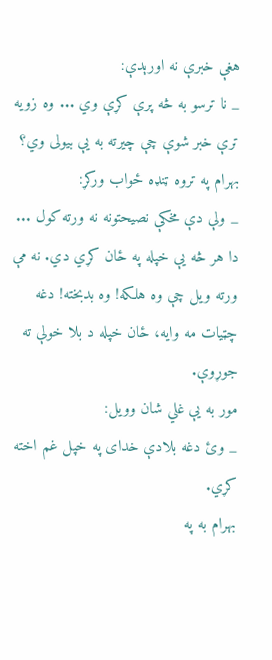هغې خبرې نه اورېدې:
_ نا ترسو به څه پرې کړې وي ... وه زويه ترې خبر شوې چې چيرته به يې بيولى وي؟
بهرام په تروه ټنډه ځواب ورکړ:
_ ولې دې مخکې نصيحتونه نه ورته کول ... دا هر څه يې خپله په ځان کړي دي. نه مې ورته ويل چې وه هلکه! وه بدبخته! دغه چټيات مه وايه، ځان خپله د بلا خولې ته جوړوې.
مور به يې غلي شان وويل:
_ وئ دغه بلادې خداى په خپل غم اخته کړي.
بهرام به په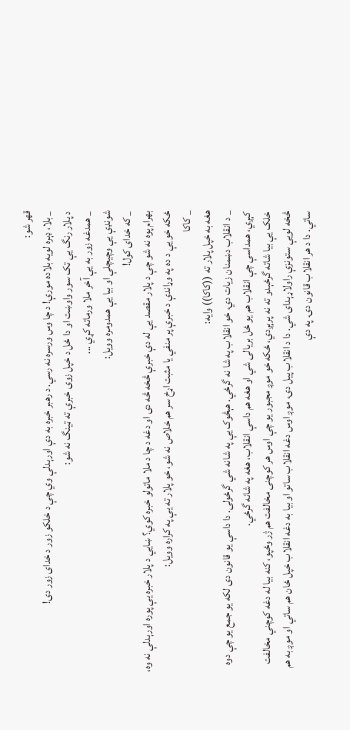قهر شو:
_ بلا، ډېره لويه بلاده مورې! د چا وس ورسره نه رسي. د رهبر خبره به دې اورېدلې وي چې د خلکو زور د خداى زور دى!
د پلار رنگ يې تک سور واوښت او دا ځل د خپل زوى خبرې ته ټينگ نه شو:
_ همدغه زور به يې آخر ملا ورماته کړي ...
شونډې يې وچيچلې او بيا يې همدومره وويل:
_ که خداى کول!
بهرام پوه نه شو چې د پلار مقصد يې له دې خبرې څخه څه دى او دغه د چا د ملا ماتولو خبره کوي؟ ښايي د پلار خبره يې پوره اورېدلې نه وه، ځکه خو يې د ده په وړاندې د خبرې پر منفي يا مثبت اړخ سر هم خلاص نه شو، خو پلار ته يې په کراره وويل:
_ کاکا
هغه به خپل پلار ته ((کاکا)) وايه:
_ د انقلاب دښمنان زيات دي، خو انقلاب په شا نه گرځي. هېڅوک يې په شانه شي گرځولى. دا داسې يو قانون دى لکه يو جمع يو چې دوه کېږي، همداسې چې انقلاب هم يو ځل بريالى شي او هغه هم داسې انقلاب، هغه په شانه گرځي.
خلک يې بيا شاته گرځېدو ته نه پرېږدي، ځکه خو موږ مجبور يو چې اوس هر کوچنى مخالفت هم ژر وځپو، کنه بيا له دغه کوچني مخالفت څخه لويې ستونزې راولاړېداى شي. دا د انقلاب پيل دى، موږ اوس دغه انقلاب ساتو او بيا به دغه انقلاب خپل ځان هم ساتي او موږ به هم ساتي. دا د هر انقلاب قانون دى. په دې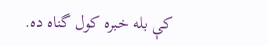کې بله خبره کول گناه ده.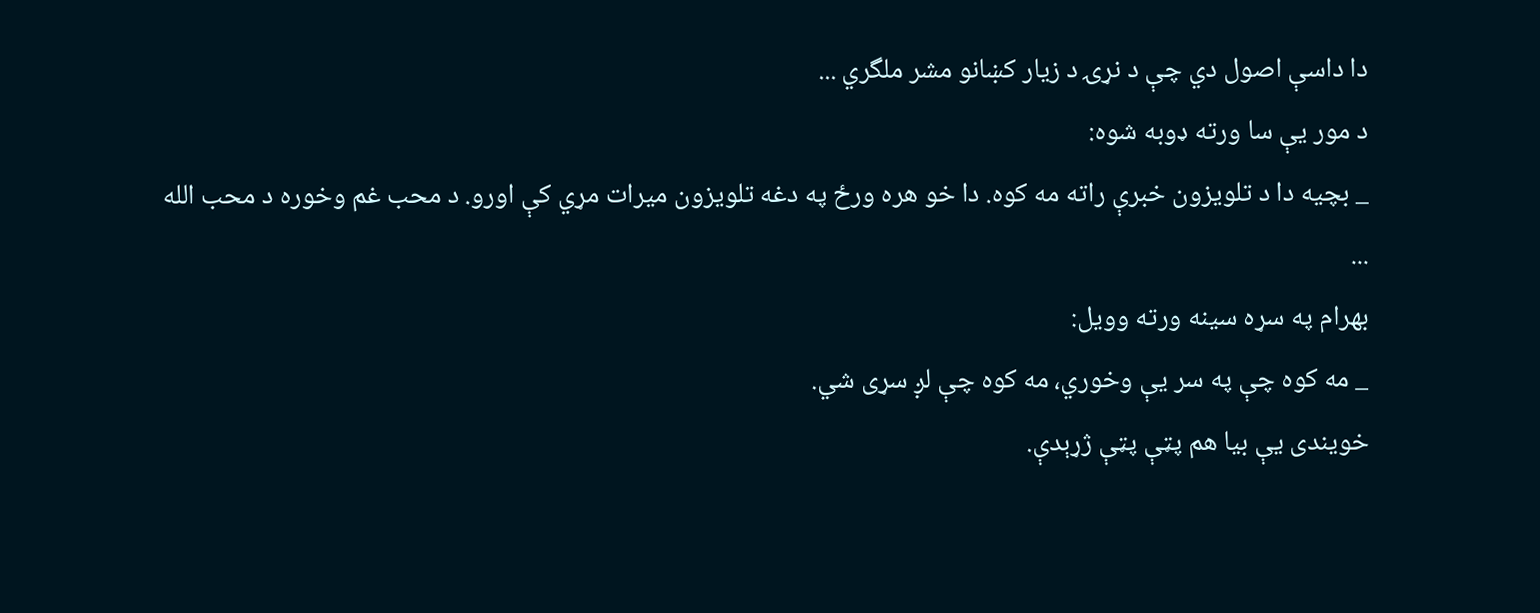دا داسې اصول دي چې د نړۍ د زيار کښانو مشر ملگري ...
د مور يې سا ورته ډوبه شوه:
_ بچيه دا د تلويزون خبرې راته مه کوه. دا خو هره ورځ په دغه تلويزون ميرات مړي کې اورو. د محب غم وخوره د محب الله ...
بهرام په سړه سينه ورته وويل:
_ مه کوه چې په سر يې وخوري، مه کوه چې لږ سړى شي.
خويندى يې بيا هم پټې پټې ژړېدې.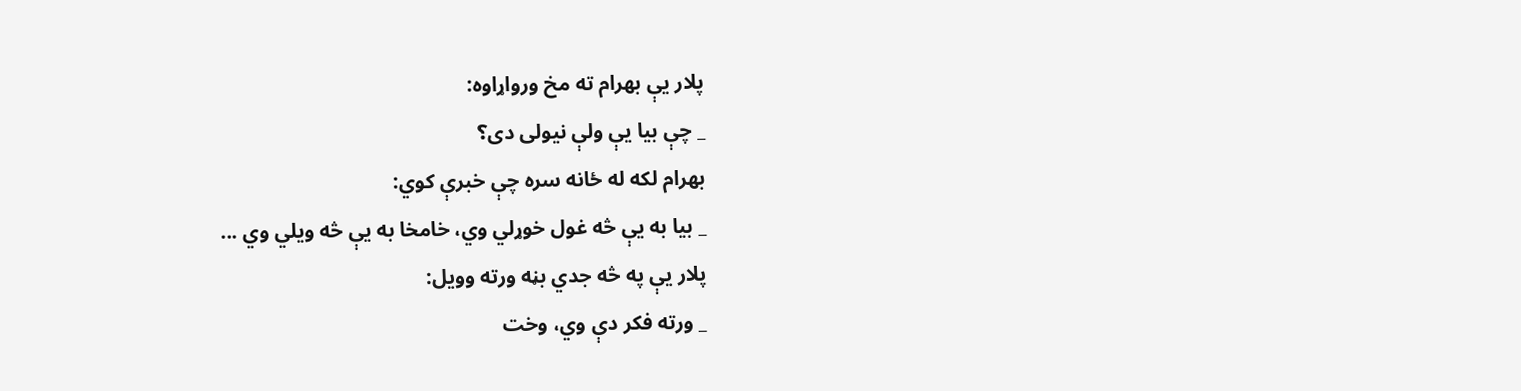پلار يې بهرام ته مخ ورواړاوه:
_ چې بيا يې ولې نيولى دى؟
بهرام لکه له ځانه سره چې خبرې کوي:
_ بيا به يې څه غول خوړلي وي، خامخا به يې څه ويلي وي ...
پلار يې په څه جدي بڼه ورته وويل:
_ ورته فکر دې وي، وخت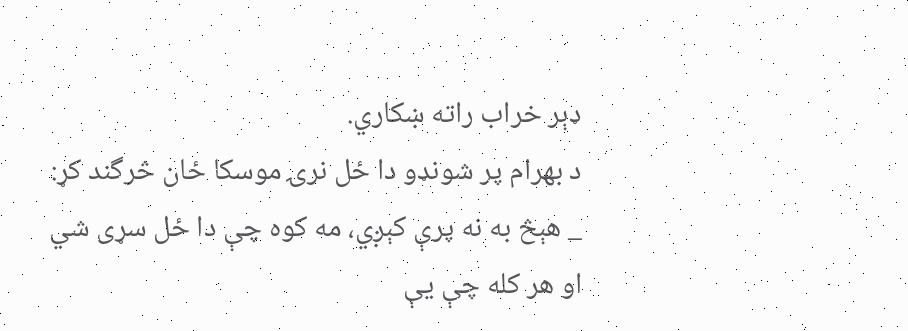ډېر خراب راته ښکاري.
د بهرام پر شونډو دا ځل نرۍ موسکا ځان څرگند کړ:
_ هېڅ به نه پرې کېږي، مه کوه چې دا ځل سړى شي او هر کله چې يې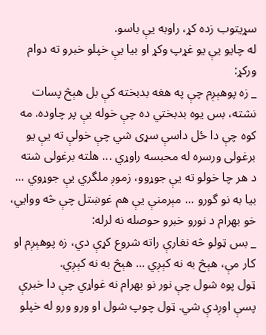سړيتوب زده کړ، راوبه يې باسو.
له چايو يې يو غړپ وکړ او بيا يې خپلو خبرو ته دوام ورکړ:
_ زه پوهېږم چې په هغه بدبخته کې بل هېڅ پسات نشته، بس يوه بدبختي ده چې خوله يې پر چاوده. مه کوه چې دا ځل داسې سړى شي چې خولې ته يې يو برغولى ورسره له محبسه راوړي ... هلته برغولى شته
د هر چا خولو ته يې جوړوو، زموږ ملگري يې جوړوي ... بيا به نو گورو ... مېرمنې يې هم غوښتل چې څه ووايي، خو بهرام د نورو خبرو حوصله نه لرله:
_ بس ټولو څه نغارې راته شروع کړې دي، زه پوهېږم او کار مې، هېڅ به نه کېږي ... هېڅ به نه کېږي.
ټول پوه شول چې نور نو بهرام نه غواړي چې دا خبرې پسې اوږدې شي. ټول چوپ شول او ورو ورو له خپلو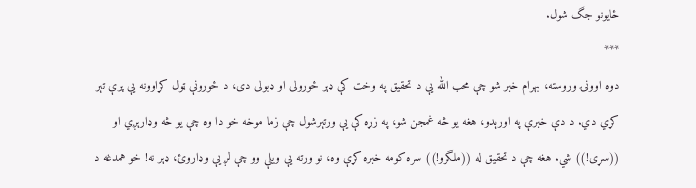ځايونو جگ شول.
***
دوه اوونۍ وروسته، بهرام خبر شو چې محب الله يې د تحقيق په وخت کې ډېر ځورولى او ډبولى دى، د ځورونې ټول کړاوونه يې پرې تېر کړي دي. د دې خبرې په اورېدو، هغه يو څه غمجن شو، په زړه کې يې ورتېرشول چې زما موخه خو دا وه چې يو څه وډارېږي او ((سړى!)) شي. هغه چې د تحقيق له ((ملگرو!)) سره کومه خبره کړې وه، نو ورته يې ويلې وو چې لږ يې وډاروئ، ډېر نه! خو همدغه د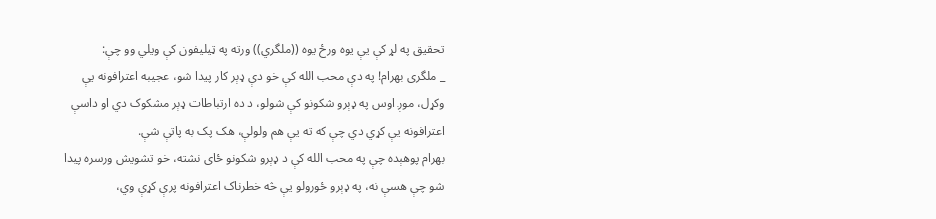تحقيق په لړ کې يې يوه ورځ يوه ((ملگري)) ورته په ټيليفون کې ويلي وو چې:
_ ملگرى بهرام! په دې محب الله کې خو دې ډېر کار پيدا شو، عجيبه اعترافونه يې وکړل، موږ اوس په ډېرو شکونو کې شولو، د ده ارتباطات ډېر مشکوک دي او داسې اعترافونه يې کړي دي چې که ته يې هم ولولې، هک پک به پاتې شې.
بهرام پوهېده چې په محب الله کې د ډېرو شکونو ځاى نشته، خو تشويش ورسره پيدا شو چې هسې نه، په ډېرو ځورولو يې څه خطرناک اعترافونه پرې کړې وي،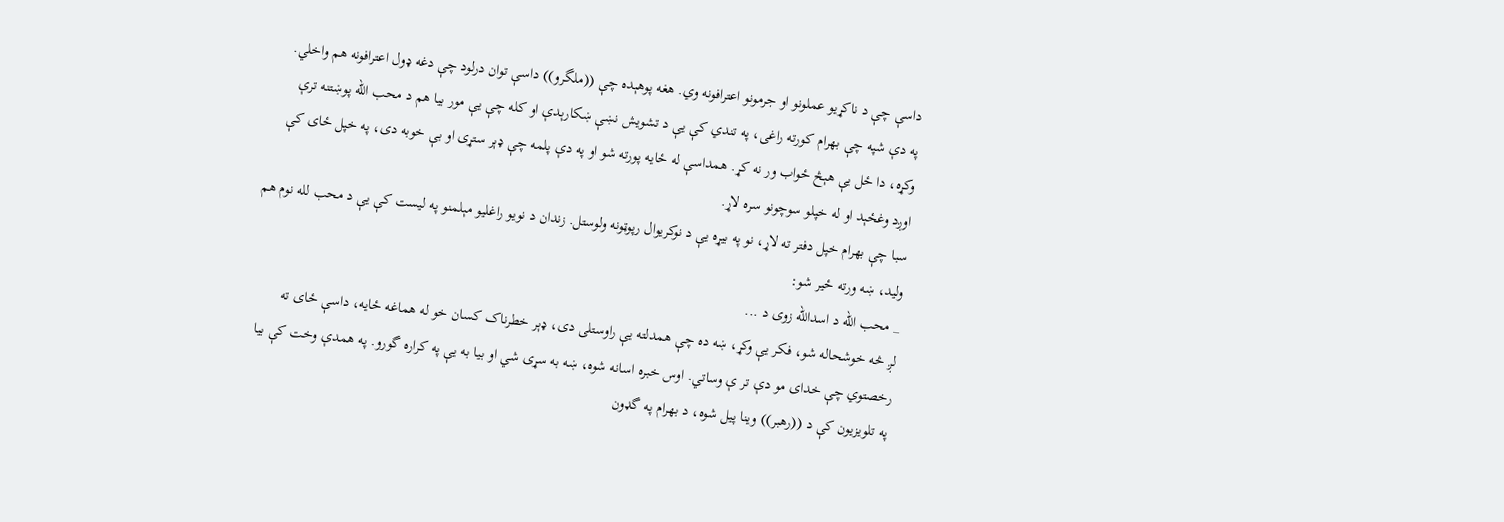داسې چې د ناکړيو عملونو او جرمونو اعترافونه وي. هغه پوهېده چې ((ملگرو)) داسې توان درلود چې دغه ډول اعترافونه هم واخلي.
په دې شپه چې بهرام کورته راغى، په تندي کې يې د تشويش نښې ښکارېدې او کله چې يې مور بيا هم د محب الله پوښتنه ترې وکړه، دا ځل يې هېڅ ځواب ور نه کړ. همداسې له ځايه پورته شو او په دې پلمه چې ډېر ستړى او بې خوبه دى، په خپل ځاى کې اوږد وغځېد او له خپلو سوچونو سره لاړ.
سبا چې بهرام خپل دفتر ته لاړ، نو په بيړه يې د نوکريوال رپوټونه ولوستل. زندان د نويو راغليو مېلمنو په ليست کې يې د محب لله نوم هم وليد، ښه ورته ځير شو:
_ محب الله د اسدالله زوى د ...
لږ څه خوشحاله شو، فکر يې وکړ، ښه ده چې همدلته يې راوستلى دى، ډېر خطرناک کسان خو له هماغه ځايه، داسې ځاى ته رخصتوي چې خداى مو دې تر ې وساتي. اوس خبره اسانه شوه، ښه به سړى شي او بيا به يې په کراره گورو. په همدې وخت کې بيا په تلويزيون کې د ((رهبر)) وينا پيل شوه، د بهرام په گډون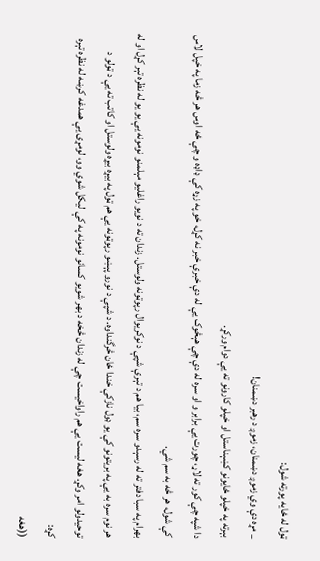ټول له ځايه پورته شول:
_ مړه دې وي زموږ دښمنان، زموږ د رهبر دښمنان!
بېرته په خپلو ځايونو کښېناستل او خپلو کارونو ته يې دوام ورکړ.
دا شپه چې کور ته لاړ، چورت يې برابر و او سره له دې چې هېڅوک يې له دې خبرې خبر نه کړل، خو په زړه کې ډاډه و چې ځه اوس هر څه زما په خپل لاس کې شول، هر څه به سم شي.
بهرام په سبا دفتر ته له رسېدو سره سم، بيا هم د تېرې شپې د نوکريوال رپوټونه ولوستل. زندان ته د نويو راغليو مېلمنو نومونه يې يو يو له نظره تېر کړل او له هر نوم سره به يې په بريتونو کې يو ډول نازکې خندا ځان څرگنداوه. د شپې د نورو پېښو رپوټونه يې هم ټول په بيړه بيړه ولوستل او کاتب ته يې د ټولو د توحيدولو امر وکړ. هغه ليست يې هم راواخيست چې له زندان څخه د بهر شويو کسانو نومونه په کې ليکل شوي وو، لومړى يې همدغه کرښه له نظره تېره کړه:
((هغه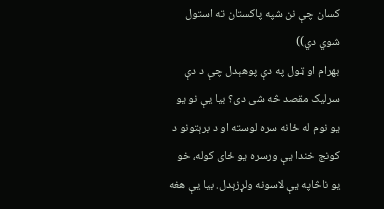کسان چې نن شپه پاکستان ته استول شوي دي))
بهرام او ټول په دې پوهېدل چې د دې سرليک مقصد څه شى دى؟ بيا يې نو يو يو نوم له ځانه سره لوسته او د برېتونو د کونج خندا يې ورسره يو ځاى کوله، خو يو ناڅاپه يې لاسونه ولړزېدل. بيا يې هغه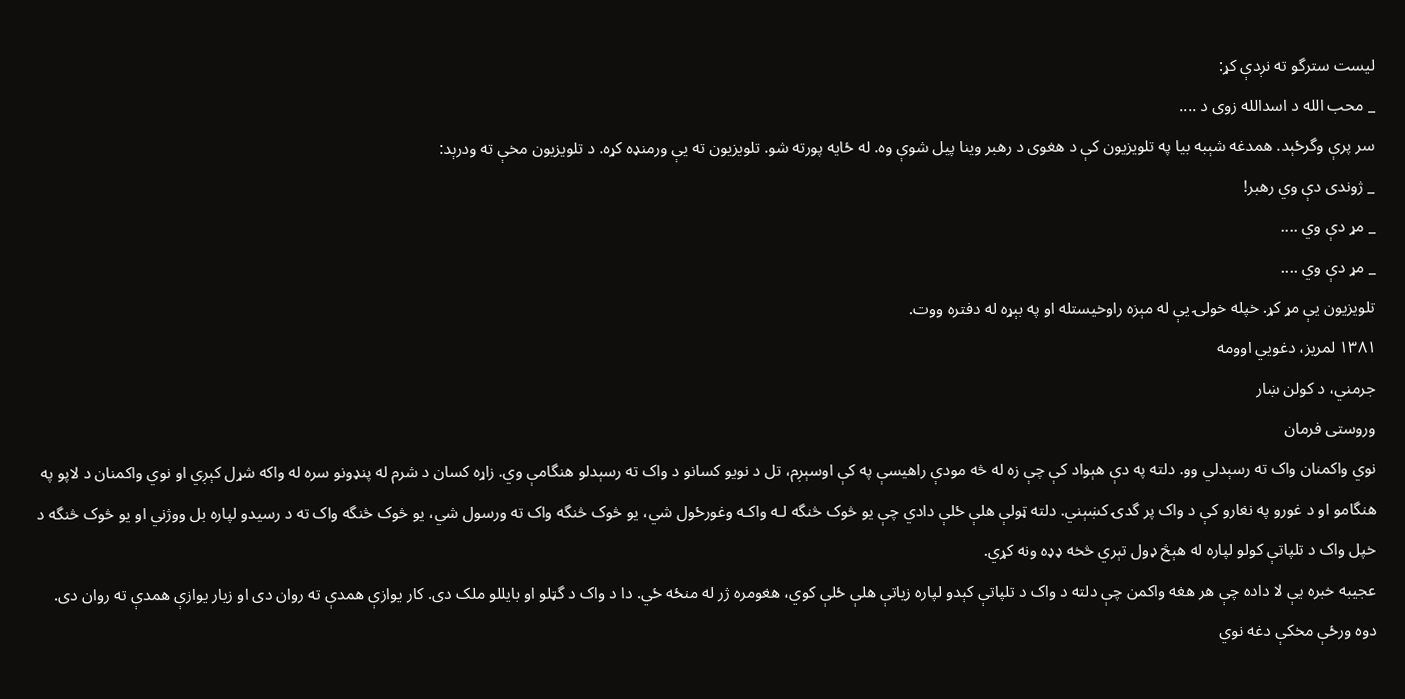ليست سترگو ته نږدې کړ:
_ محب الله د اسدالله زوى د ....
سر پرې وگرځېد. همدغه شېبه بيا په تلويزيون کې د هغوى د رهبر وينا پيل شوې وه. له ځايه پورته شو. تلويزيون ته يې ورمنډه کړه. د تلويزيون مخې ته ودرېد:
_ ژوندى دې وي رهبر!
_ مړ دې وي ....
_ مړ دې وي ....
تلويزيون يې مړ کړ. خپله خولۍ يې له مېزه راوخيستله او په بېړه له دفتره ووت.
١٣٨١ لمريز، دغويي اوومه
جرمني، د کولن ښار
وروستى فرمان
نوي واکمنان واک ته رسېدلي وو. دلته په دې هېواد کې چې زه له څه مودې راهيسې په کې اوسېږم، تل د نويو کسانو د واک ته رسېدلو هنگامې وي. زاړه کسان د شرم له پنډونو سره له واکه شړل کېږي او نوي واکمنان د لاپو په هنگامو او د غورو په نغارو کې د واک پر گدۍ کښېني. دلته ټولې هلې ځلې دادي چې يو څوک څنگه لـه واکـه وغورځول شي، يو څوک څنگه واک ته ورسول شي، يو څوک څنگه واک ته د رسيدو لپاره بل ووژني او يو څوک څنگه د خپل واک د تلپاتې کولو لپاره له هېڅ ډول تېري څخه ډډه ونه کړي.
عجيبه خبره يې لا داده چې هر هغه واکمن چې دلته د واک د تلپاتې کېدو لپاره زياتې هلې ځلې کوي، هغومره ژر له منځه ځي. دا د واک د گټلو او بايللو ملک دى. کار يوازې همدې ته روان دى او زيار يوازې همدې ته روان دى.
دوه ورځې مخکې دغه نوي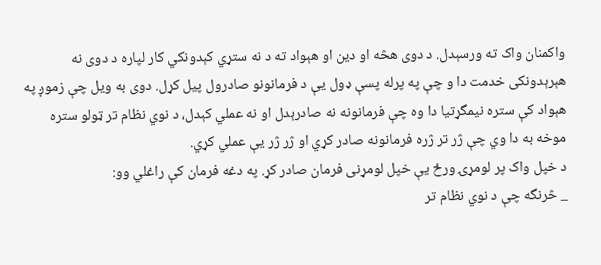واکمنان واک ته ورسېدل. د دوى هڅه او دين او هېواد ته د نه ستړي کېدونکي کار لپاره د دوى نه هېرېدونکى خدمت دا و چې په پرله پسې ډول يې د فرمانونو صادرول پيل کړل. دوى به ويل چې زموږ په هېواد کې ستره نيمگړتيا دا وه چې فرمانونه نه صادرېدل او نه عملي کېدل، د نوي نظام تر ټولو ستره موخه به دا وي چې ژر تر ژره فرمانونه صادر کړي او ژر ژر يې عملي کړي.
د خپل واک پر لومړۍ ورځ يې خپل لومړنى فرمان صادر کړ. په دغه فرمان کې راغلي وو:
_ څرنگه چې د نوي نظام تر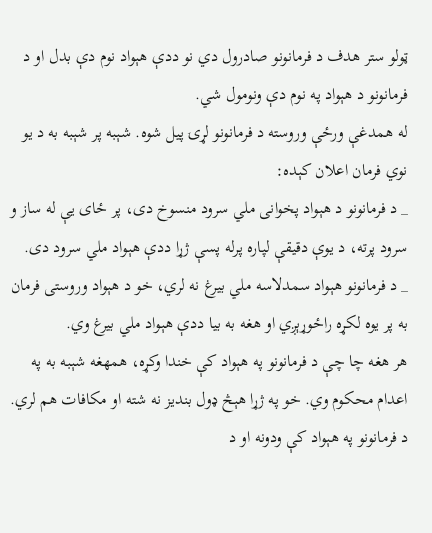ټولو ستر هدف د فرمانونو صادرول دي نو ددې هېواد نوم دې بدل او د فرمانونو د هېواد په نوم دې ونومول شي.
له همدغې ورځې وروسته د فرمانونو لړۍ پيل شوه. شېبه پر شېبه به د يو نوي فرمان اعلان کېده:
_ د فرمانونو د هېواد پخوانى ملي سرود منسوخ دى، پر ځاى يې له ساز و سرود پرته، د يوې دقيقې لپاره پرله پسې ژړا ددې هېواد ملي سرود دى.
_ د فرمانونو هېواد سمدلاسه ملي بيرغ نه لري، خو د هېواد وروستى فرمان به پر يوه لکړه راځوړېږي او هغه به بيا ددې هېواد ملي بيرغ وي.
هر هغه چا چې د فرمانونو په هېواد کې خندا وکړه، همهغه شېبه به په اعدام محکوم وي. خو په ژړا هېڅ ډول بنديز نه شته او مکافات هم لري.
د فرمانونو په هېواد کې ودونه او د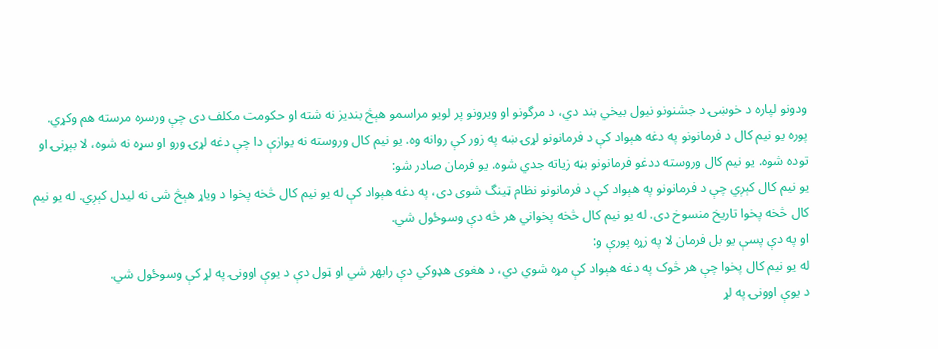ودونو لپاره د خوښۍ د جشنونو نيول بيخي بند دي، د مرگونو او ويرونو پر لويو مراسمو هېڅ بنديز نه شته او حکومت مکلف دى چې ورسره مرسته هم وکړي.
پوره يو نيم کال د فرمانونو په دغه هېواد کې د فرمانونو لړۍ ښه په زور کې روانه وه. يو نيم کال وروسته نه يوازې دا چې دغه لړۍ ورو او سړه نه شوه، لا بېړنۍ او توده شوه. يو نيم کال وروسته ددغو فرمانونو بڼه زياته جدي شوه. يو فرمان صادر شو:
يو نيم کال کېږي چې د فرمانونو په هېواد کې د فرمانونو نظام ټينگ شوى دى، په دغه هېواد کې له يو نيم کال څخه پخوا د وياړ هېڅ شى نه ليدل کېږي. له يو نيم کال څخه پخوا تاريخ منسوخ دى. له يو نيم کال څخه پخواني هر څه دې وسوځول شي.
او په دې پسې يو بل فرمان لا په زړه پورې و:
له يو نيم کال پخوا چې هر څوک په دغه هېواد کې مړه شوي دي، د هغوى هډوکي دې رابهر شي او ټول دې د يوې اوونۍ په لړ کې وسوځول شي.
د يوې اوونۍ په لړ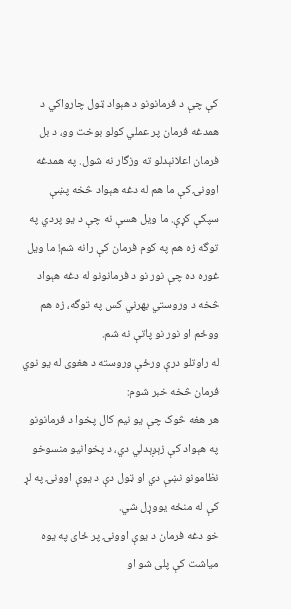کې چې د فرمانونو د هېواد ټول چارواکي د همدغه فرمان پر عملي کولو بوخت وو، د بل فرمان اعلانېدلو ته وزگار نه شول. په همدغه اوونۍ کې ما هم له دغه هېواد څخه پښې سپکې کړې. ما ويل هسې نه چې د يو پردي په توگه زه هم په کوم فرمان کې رانه شم! ما ويل غوره ده چې نور نو د فرمانونو له دغه هېواد څخه د وروستي بهرني کس په توگه، زه هم ووځم او نور نو پاتې نه شم.
له راوتلو درې ورځې وروسته د هغوى له يو نوي فرمان څخه خبر شوم:
هر هغه څوک چې يو نيم کال پخوا د فرمانونو په هېواد کې زېږېدلي دي، د پخوانيو منسوخو نظامونو نښې دي او ټول دې د يوې اوونۍ په لړ کې له منځه يووړل شي.
خو دغه فرمان د يوې اوونۍ پر ځاى په يوه مياشت کې پلى شو او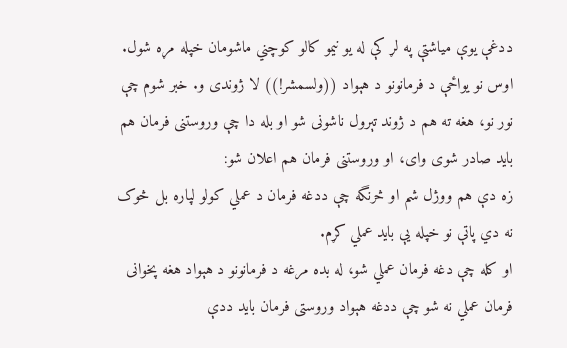ددغې يوې مياشتې په لړ کې له يو نيمو کالو کوچني ماشومان خپله مړه شول. اوس نو يواځې د فرمانونو د هېواد ((ولسمشر!)) لا ژوندى و. خبر شوم چې نور نو، هغه ته هم د ژوند تېرول ناشونى شو او بله دا چې وروستنى فرمان هم بايد صادر شوى واى، او وروستنى فرمان هم اعلان شو:
زه دې هم ووژل شم او څرنگه چې ددغه فرمان د عملي کولو لپاره بل څوک نه دي پاتې نو خپله يې بايد عملي کړم.
او کله چې دغه فرمان عملي شو، له بده مرغه د فرمانونو د هېواد هغه پخوانى فرمان عملي نه شو چې ددغه هېواد وروستى فرمان بايد ددې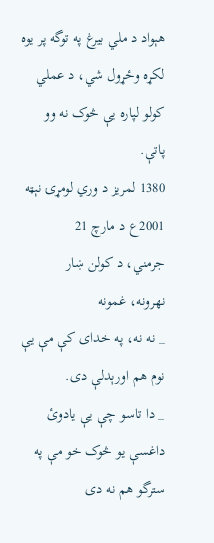هېواد د ملي بيرغ په توگه پر يوه لکړه وځړول شي، د عملي کولو لپاره يې څوک نه وو پاتې.
1380 لمريز د وري لومړۍ نېټه
2001ع د مارچ 21
جرمني، د کولن ښار
نهرونه، غمونه
_ نه نه، په خداى کې مې يې نوم هم اورېدلې دى.
_ دا تاسو چې يې يادوئ داغسې يو څوک خو مې په سترگو هم نه دى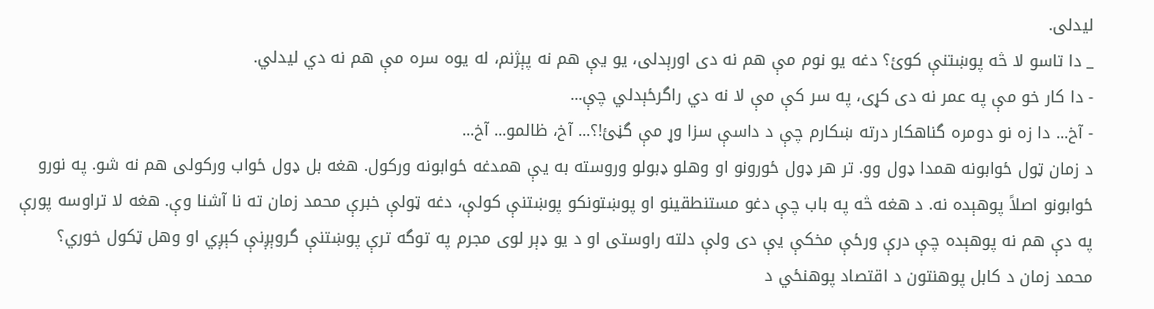ليدلى.
_ دا تاسو لا څه پوښتنې کوئ؟ دغه يو نوم مې هم نه دى اورېدلى، يو يې هم نه پېژنم، له يوه سره مې هم نه دي ليدلي.
- دا کار خو مې په عمر نه دى کړى، په سر کې مې لا نه دي راگرځېدلي چې...
- آخ... دا زه نو دومره گناهکار درته ښکارم چې د داسې سزا وړ مې گڼئ!؟... آخ، ظالمو... آخ...
د زمان ټول ځوابونه همدا ډول وو. تر هر ډول ځورونو او وهلو ډبولو وروسته به يې همدغه ځوابونه ورکول. هغه بل ډول ځواب ورکولى هم نه شو. په نورو ځوابونو اصلاً پوهېده نه. د هغه څه په باب چې دغو مستنطقينو او پوښتونکو پوښتنې کولې، دغه ټولې خبرې محمد زمان ته نا آشنا وې. هغه لا تراوسه پورې په دې هم نه پوهېده چې درې ورځې مخکې يې دى ولې دلته راوستى او د يو ډېر لوى مجرم په توگه ترې پوښتنې گروېږنې کېږي او وهل ټکول خوري؟
محمد زمان د کابل پوهنتون د اقتصاد پوهنځي د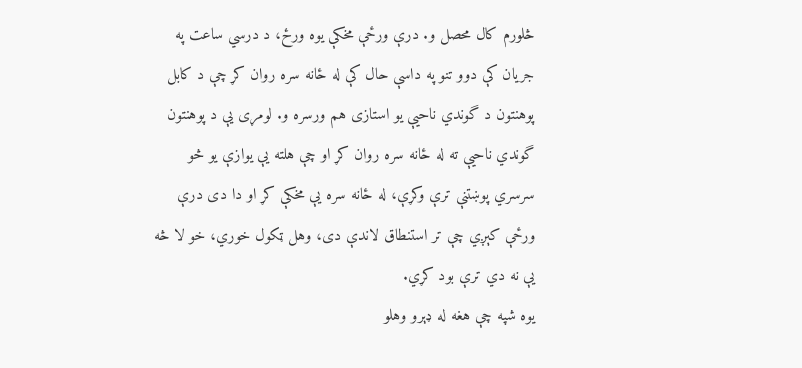څلورم کال محصل و. درې ورځې مخکې يوه ورځ، د درسي ساعت په جريان کې دوو تنو په داسې حال کې له ځانه سره روان کړ چې د کابل پوهنتون د گوندي ناحيې يو استازى هم ورسره و. لومړى يې د پوهنتون گوندي ناحيې ته له ځانه سره روان کړ او چې هلته يې يوازې يو څو سرسري پوښتنې ترې وکړې، له ځانه سره يې مخکې کړ او دا دى درې ورځې کېږي چې تر استنطاق لاندې دى، وهل ټکول خوري، خو لا څه يې نه دي ترې بود کړي.
يوه شپه چې هغه له ډېرو وهلو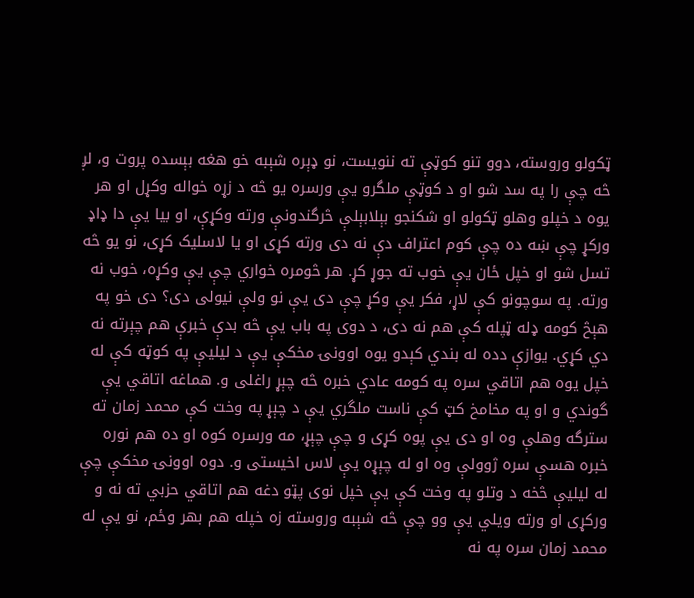ټکولو وروسته، دوو تنو کوټې ته ننويست، نو ډېره شېبه خو هغه بېسده پروت و، لږ څه چې را په سد شو او د کوټې ملگرو يې ورسره يو څه د زړه خواله وکړل او هر يوه د خپلو وهلو ټکولو او شکنجو بېلابېلې څرگندونې ورته وکړې، او بيا يې دا ډاډ ورکړ چې ښه ده چې کوم اعتراف دې نه دى ورته کړى او يا لاسليک کړى، نو يو څه تسل شو او خپل ځان يې خوب ته جوړ کړ. هر څومره خواري چې يې وکړه، خوب نه ورته. په سوچونو کې لاړ، فکر يې وکړ چې دى يې نو ولې نيولى دى؟ دى خو په هېڅ کومه ډله ټپله کې هم نه دى، د دوى په باب يې څه بدې خبرې هم چېرته نه دي کړي. يوازې دده له بندي کېدو يوه اوونۍ مخکې يې د ليليې په کوټه کې له خپل يوه هم اتاقي سره په کومه عادي خبره څه چېړ راغلى و. هماغه اتاقي يې گوندي و او په مخامخ کټ کې ناست ملگري يې د چېړ په وخت کې محمد زمان ته سترگه وهلې وه او دى يې پوه کړى و چې چېړ، مه ورسره کوه او ده هم نوره خبره هسې سره ژوولې وه او له چېړه يې لاس اخيستى و. دوه اوونۍ مخکې چې له ليليې څخه د وتلو په وخت کې يې خپل نوى پټو دغه هم اتاقي حزبي ته نه و ورکړى او ورته ويلي يې وو چې څه شېبه وروسته زه خپله هم بهر وځم، نو يې له محمد زمان سره په نه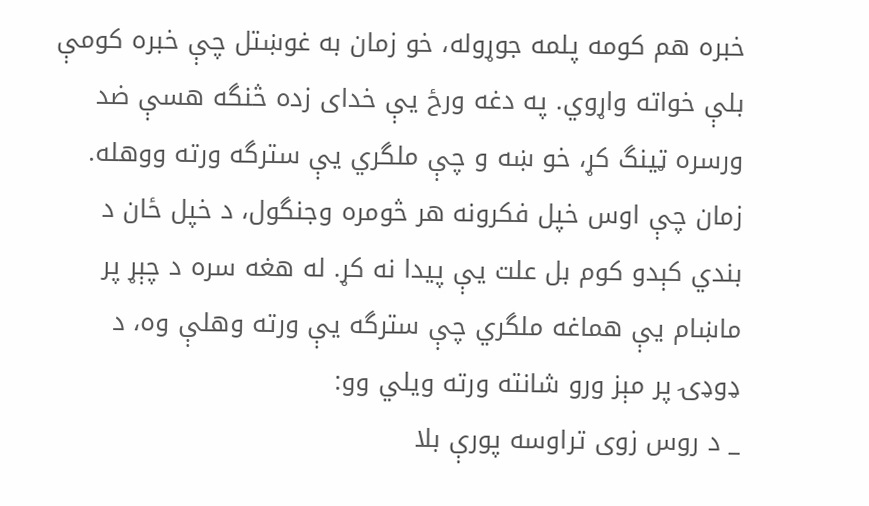خبره هم کومه پلمه جوړوله، خو زمان به غوښتل چې خبره کومې بلې خواته واړوي. په دغه ورځ يې خداى زده څنگه هسې ضد ورسره ټينگ کړ، خو ښه و چې ملگري يې سترگه ورته ووهله.
زمان چې اوس خپل فکرونه هر څومره وجنگول، د خپل ځان د بندي کېدو کوم بل علت يې پيدا نه کړ. له هغه سره د چېړ پر ماښام يې هماغه ملگري چې سترگه يې ورته وهلې وه، د ډوډۍ پر مېز ورو شانته ورته ويلي وو:
_ د روس زوى تراوسه پورې بلا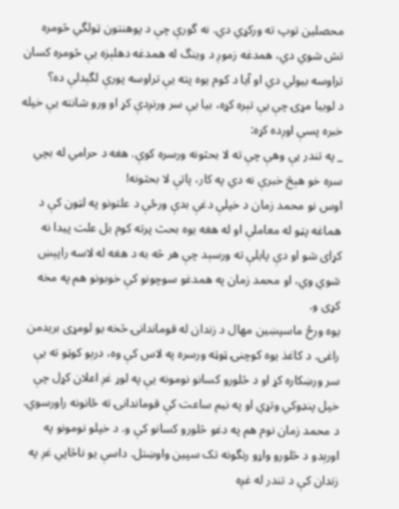محصلين توپ ته ورکړي دي. نه گورې چې د پوهنتون ټولگي څومره تش شوي دي، همدغه زموږ د وينگ له همدغه دهلېزه يې څومره کسان تراوسه بيولي دي او آيا د کوم يوه پته يې تراوسه پورې لگېدلې ده؟
د لوبيا مړۍ چې يې تېره کړه، بيا يې سر ورنږدې کړ او ورو شانته يې خپله خبره پسې اوږده کړه:
_ په تندر يې وهې چې ته لا بحثونه ورسره کوې. هغه د حرامي له بچي سره خو هېڅ خبرې نه دي په کار، پاتې لا بحثونه!
اوس نو محمد زمان د خپلې دغې بدې ورځې د علتونو په لټون کې د هماغه پټو له معاملې او له هغه يوه بحث پرته کوم بل علت پيدا نه کړاى شو او دې پايلې ته ورسېد چې هر څه به د هغه له لاسه راپېښ شوي وي، او محمد زمان په همدغو سوچونو کې خوبونو هم په مخه کړى و.
يوه ورځ ماسپښين مهال د زندان له قوماندانۍ څخه يو لومړى بريدمن راغى. د کاغذ يوه کوچنۍ ټوټه ورسره په لاس کې وه، درېو کوټو ته يې سر ورښکاره کړ او د څلورو کسانو نومونه يې په لوړ غږ اعلان کړل چې خپل پنډوکي وتړي او په نيم ساعت کې قوماندانۍ ته ځانونه راورسوي.
د محمد زمان نوم هم په دغو څلورو کسانو کې و. د خپلو نومونو په اورېدو د څلورو واړو رنگونه تک سپين واوښتل. داسې يو ناڅاپي غږ په زندان کې د تندر له غږه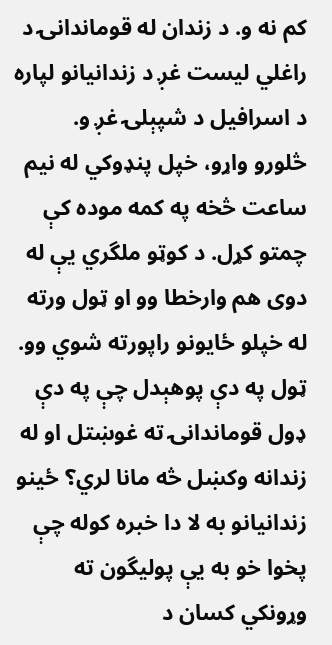کم نه و. د زندان له قوماندانۍ د راغلي ليست غږ د زندانيانو لپاره د اسرافيل د شپېلۍ غږ و.
څلورو واړو، خپل پنډوکي له نيم ساعت څخه په کمه موده کې چمتو کړل. د کوټو ملگري يې له دوى هم وارخطا وو او ټول ورته له خپلو ځايونو راپورته شوي وو. ټول په دې پوهېدل چې په دې ډول قوماندانۍ ته غوښتل او له زندانه وکښل څه مانا لري؟ ځينو زندانيانو به لا دا خبره کوله چې پخوا خو به يې پوليگون ته وړونکي کسان د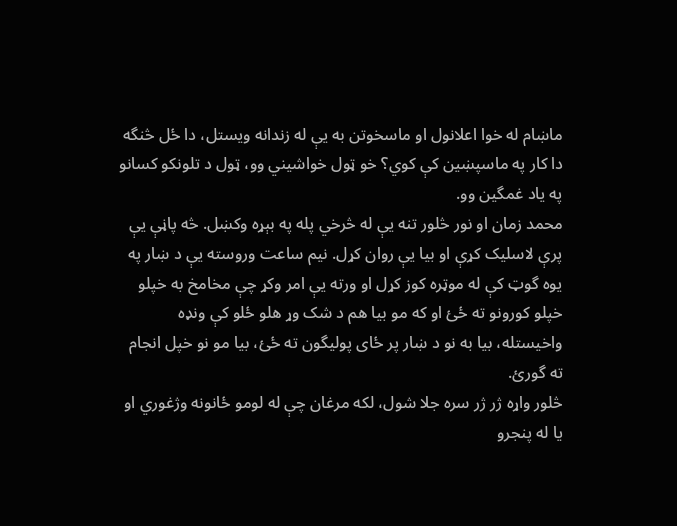ماښام له خوا اعلانول او ماسخوتن به يې له زندانه ويستل، دا ځل څنگه دا کار په ماسپښين کې کوي؟ خو ټول خواشيني وو، ټول د تلونکو کسانو په ياد غمگين وو.
محمد زمان او نور څلور تنه يې له څرخي پله په بېړه وکښل. څه پاڼې يې پرې لاسليک کړې او بيا يې روان کړل. نيم ساعت وروسته يې د ښار په يوه گوټ کې له موټره کوز کړل او ورته يې امر وکړ چې مخامخ به خپلو خپلو کورونو ته ځئ او که مو بيا هم د شک وړ هلو ځلو کې ونډه واخيستله، بيا به نو د ښار پر ځاى پوليگون ته ځئ، بيا مو نو خپل انجام ته گورئ.
څلور واړه ژر ژر سره جلا شول، لکه مرغان چې له لومو ځانونه وژغوري او يا له پنجرو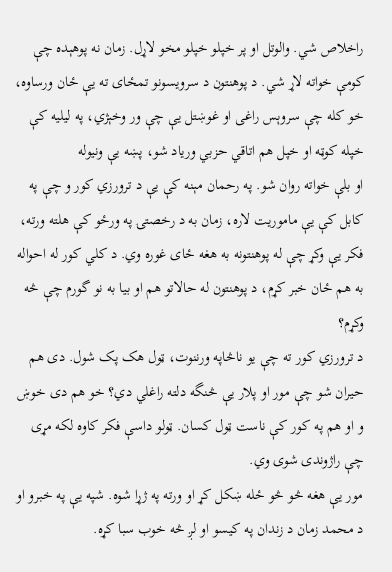راخلاص شي. والوتل او پر خپلو خپلو مخو لاړل. زمان نه پوهېده چې کومې خواته لاړ شي. د پوهنتون د سرويسونو تمځاى ته يې ځان ورساوه، خو کله چې سروېس راغى او غوښتل يې چې ور وخېژي، په ليليه کې خپله کوټه او خپل هم اتاقي حزبي ورياد شو، پښه يې ونيوله
او بلې خواته روان شو. په رحمان مېنه کې يې د ترورزي کور و چې په کابل کې يې ماموريت لاره، زمان به د رخصتۍ په ورځو کې هلته ورته، فکر يې وکړ چې له پوهنتونه به هغه ځاى غوره وي. د کلي کور له احواله به هم ځان خبر کړم، د پوهنتون له حالاتو هم او بيا به نو گورم چې څه وکړم؟
د ترورزي کور ته چې يو ناڅاپه ورننوت، ټول هک پک شول. دى هم حيران شو چې مور او پلار يې څنگه دلته راغلي دي؟ خو هم دى خوښ و او هم په کور کې ناست ټول کسان. ټولو داسې فکر کاوه لکه مړى چې راژوندى شوى وي.
مور يې هغه څو څو ځله ښکل کړ او ورته په ژړا شوه. شپه يې په خبرو او د محمد زمان د زندان په کيسو او لږ څه خوب سبا کړه.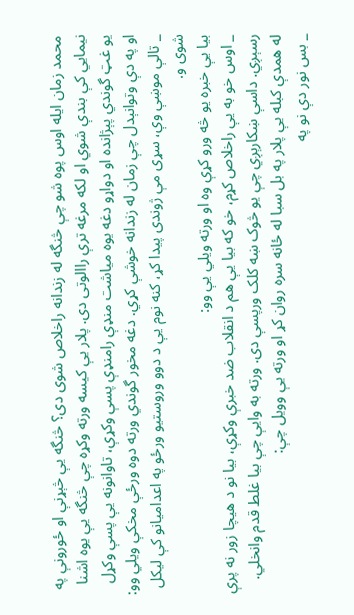محمد زمان ايله اوس پوه شو چې څنگه له زندانه راخلاص شوى دى؟ څنگه يې څېړنې او ځورونې په نيمايي کې بندې شوي او لکه مرغه ترې راالوتى دى. پلار يې کيسه ورته وکړه چې څنگه يې يوه اشنا يو غټ گوندي پېژانده او دواړو دغه يوه مياشت منډې رامنډې پسې وکړې، تاوانونه يې پسې وکړل او په دې وتوانېدل چې زمان له زندانه خوشې کړي. دغه مخور گوندي ورته دوه ورځې مخکې ويلي وو:
_ تالې موښې وې، سړى مې ژوندى پيدا کړ، کنه نوم يې د دوو وروستيو ورځو په اعداميانو کې ليکل شوى و.
بيا يې خبره يو څه ورو کړې وه او ورته ويلي يې وو:
_ اوس خو به يې راخلاص کړم، خو که بيا يې هم د انقلاب ضد خبرې وکړې، بيا نو د هيچا زور نه پرې رسېږي. داسې ښکارېږي چې يو څوک ښه کلک ورپسې دى. ورته به وايې چې بيا غلط قدم وانخلي.
له همدې کبله يې پلار په بل سبا له ځانه سره روان کړ او ورته يې وويل چې:
_ بس نور دې نو په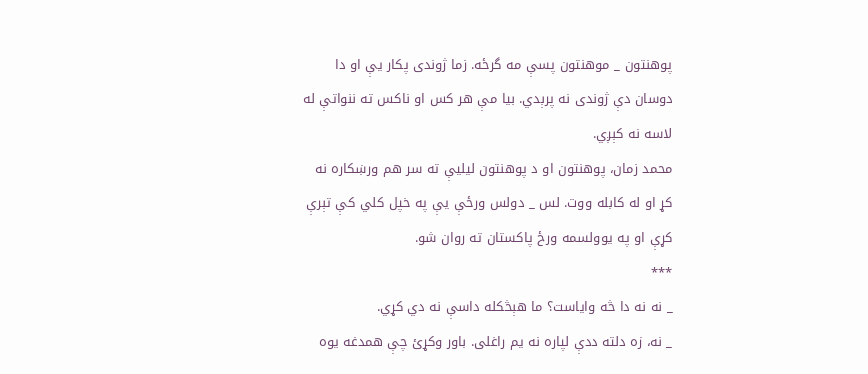پوهنتون _ موهنتون پسې مه گرځه. زما ژوندى پکار يې او دا دوسان دې ژوندى نه پرېدي. بيا مې هر کس او ناکس ته ننواتې له لاسه نه کېږي.
محمد زمان، پوهنتون او د پوهنتون ليليې ته سر هم ورښکاره نه کړ او له کابله ووت. لس _ دولس ورځې يې په خپل کلي کې تېرې کړې او په يوولسمه ورځ پاکستان ته روان شو.
***
_ نه نه دا څه واياست؟ ما هېڅکله داسې نه دي کړي.
_ نه، زه دلته ددې لپاره نه يم راغلى. باور وکړئ چې همدغه يوه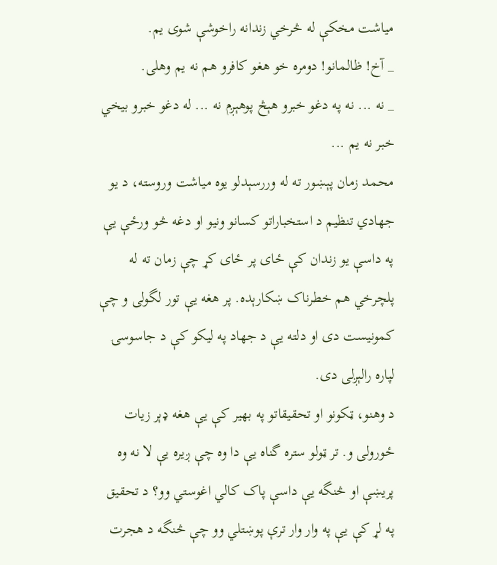مياشت مخکې له څرخي زندانه راخوشې شوى يم.
_ آخ! ظالمانو! دومره خو هغو کافرو هم نه يم وهلى.
_ نه ... نه په دغو خبرو هېڅ پوهېږم نه ... له دغو خبرو بيخي خبر نه يم ...
محمد زمان پېښور ته له وررسېدلو يوه مياشت وروسته، د يو جهادي تنظيم د استخباراتو کسانو ونيو او دغه څو ورځې يې په داسې يو زندان کې ځاى پر ځاى کړ چې زمان ته له پلچرخي هم خطرناک ښکارېده. پر هغه يې تور لگولى و چې کمونيست دى او دلته يې د جهاد په ليکو کې د جاسوسۍ لپاره رالېږلى دى.
د وهنو، ټکونو او تحقيقاتو په بهير کې يې هغه ډېر زيات ځورولى و. تر ټولو ستره گناه يې دا وه چې ږيره يې لا نه وه پريښې او څنگه يې داسې پاک کالي اغوستي وو؟ د تحقيق په لړ کې يې په وار وار ترې پوښتلي وو چې څنگه د هجرت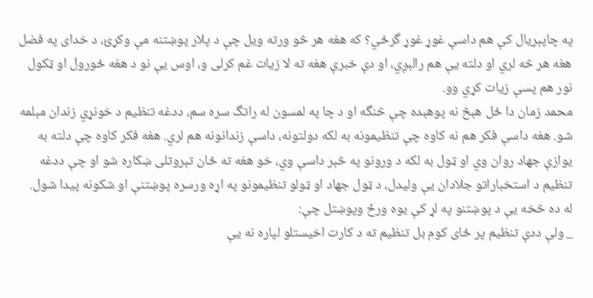په چاپېريال کې هم داسې غوړ غوړ گرځي؟ که هغه هر څو ورته ويل چې د پلار پوښتنه مې وکړئ، د خداى په فضل هغه هر څه لري او دلته يې هم رالېږي، او دې خبرې هغه ته لا زيات غم کرلى و، اوس يې نو د هغه ځورول او ټکول نور هم پسې زيات کړي وو.
محمد زمان دا ځل هېڅ نه پوهېده چې څنگه او د چا په لمسون له راتگ سره سم، ددغه تنظيم د خونړي زندان مېلمه شو. هغه داسې فکر هم نه کاوه چې تنظيمونه به لکه دولتونه، داسې زندانونه هم لري. هغه فکر کاوه چې دلته به يوازې جهاد روان وي او ټول به لکه د ورونو په څېر داسې وي، خو هغه ته ځان تېروتلى ښکاره شو او چې ددغه تنظيم د استخباراتو جلادان يې وليدل، د ټول جهاد او ټولو تنظيمونو په اړه ورسره پوښتنې او شکونه پيدا شول.
له ده څخه يې د پوښتنو په لړ کې يوه ورځ وپوښتل چې:
_ ولې ددې تنظيم پر ځاى کوم بل تنظيم ته د کارت اخيستلو لپاره نه يې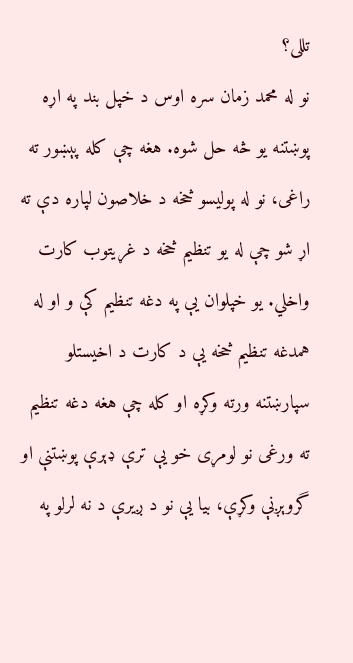تللى؟
نو له محمد زمان سره اوس د خپل بند په اړه پوښتنه يو څه حل شوه. هغه چې کله پېښور ته راغى، نو له پوليسو څخه د خلاصون لپاره دې ته اړ شو چې له يو تنظيم څخه د غړيتوب کارت واخلي. يو خپلوان يې په دغه تنظيم کې و او له همدغه تنظيم څخه يې د کارت د اخيستلو سپارښتنه ورته وکړه او کله چې هغه دغه تنظيم ته ورغى نو لومړى خو يې ترې ډېرې پوښتنې او گروېږنې وکړې، بيا يې نو د ږيرې د نه لرلو په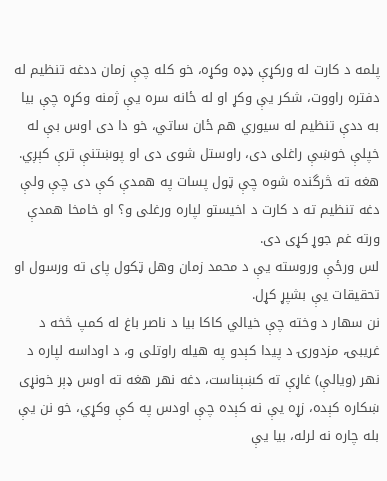پلمه د کارت له ورکړې ډډه وکړه، خو کله چې زمان ددغه تنظيم له دفتره راووت، شکر يې وکړ او له ځانه سره يې ژمنه وکړه چې بيا به ددې تنظيم له سيوري هم ځان ساتي، خو دا دى اوس بې له خپلې خوښې راغلى دى، راوستل شوى دى او پوښتنې ترې کېږي. هغه ته څرگنده شوه چې ټول پسات په همدې کې دى چې ولې دغه تنظيم ته د کارت د اخيستو لپاره ورغلى و؟ او خامخا همدې ورته غم جوړ کړى دى.
لس ورځې وروسته يې د محمد زمان وهل ټکول پاى ته ورسول او تحقيقات يې بشپړ کړل.
نن سهار د وخته چې خيالي کاکا بيا د ناصر باغ له کمپ څخه د غريبۍ، مزدورۍ د پيدا کېدو په هيله راوتلى و، د اوداسه لپاره د نهر (ويالې) غاړې ته کښېناست، دغه نهر هغه ته اوس ډېر خونړى ښکاره کېده، زړه يې نه کېده چې اودس په کې وکړي، خو نن يې بله چاره نه لرله، بيا يې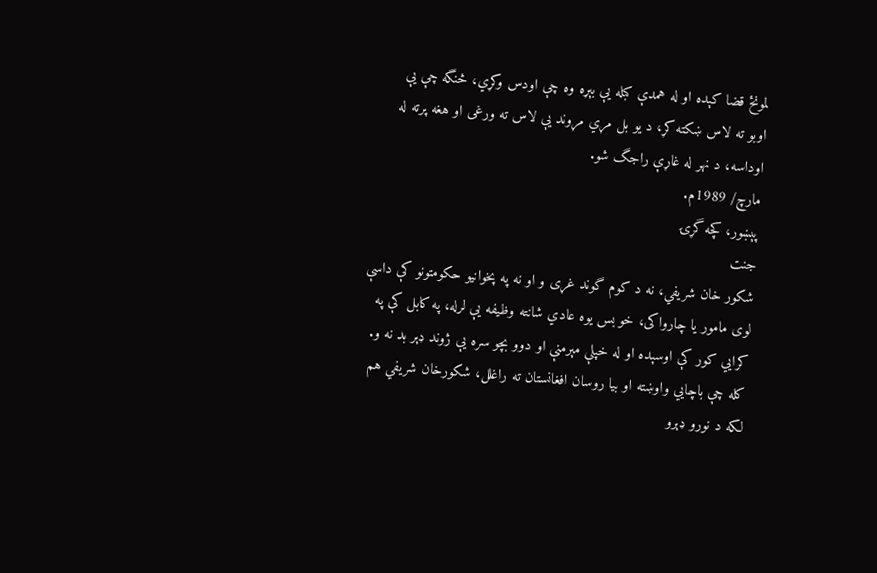لمونځ قضا کېده او له همدې کبله يې بېړه وه چې اودس وکړي، څنگه چې يې
اوبو ته لاس ښکته کړ، د يو بل مړي مړوند يې لاس ته ورغى او هغه پرته له اوداسه، د نهر له غاړې راجگ شو.
مارچ/ 1989م.
پېښور، کچه گړۍ
جنت
شکور خان شريفي، نه د کوم گوند غړی و او نه په پخوانيو حکومتونو کې داسې لوی مامور يا چارواکی، خو بس يوه عادي شانته وظيفه يې لرله، په کابل کې په کرايي کور کې اوسېده او له خپلې مېرمنې او دوو بچو سره يې ژوند ډېر بد نه و. کله چې باچايي واوښته او بيا روسان افغانستان ته راغلل، شکورخان شريفي هم لکه د نورو ډېرو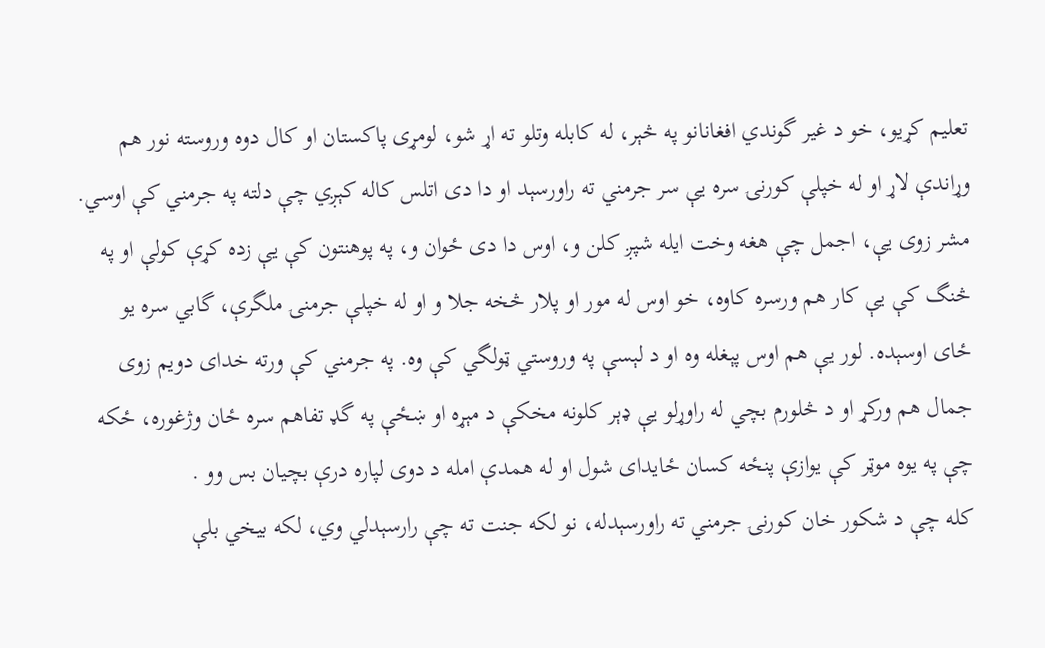تعليم کړيو، خو د غير گوندي افغانانو په څېر، له کابله وتلو ته اړ شو، لومړی پاکستان او کال دوه وروسته نور هم وړاندې لاړ او له خپلې کورنۍ سره يې سر جرمني ته راورسېد او دا دی اتلس کاله کېږي چې دلته په جرمني کې اوسي. مشر زوی يې، اجمل چې هغه وخت ايله شپږ کلن و، اوس دا دی ځوان و، په پوهنتون کې يې زده کړې کولې او په څنگ کې يې کار هم ورسره کاوه، خو اوس له مور او پلار څخه جلا و او له خپلې جرمنۍ ملگرې، گابي سره يو ځای اوسېده. لور يې هم اوس پېغله وه او د لېسې په وروستي ټولگي کې وه. په جرمني کې ورته خدای دويم زوی جمال هم ورکړ او د څلورم بچي له راوړلو يې ډېر کلونه مخکې د مېړه او ښځې په گډ تفاهم سره ځان وژغوره، ځکه چې په يوه موټر کې يوازې پنځه کسان ځايدای شول او له همدې امله د دوی لپاره درې بچيان بس وو .
کله چې د شکور خان کورنۍ جرمني ته راورسېدله، نو لکه جنت ته چې رارسېدلي وي، لکه بيخي بلې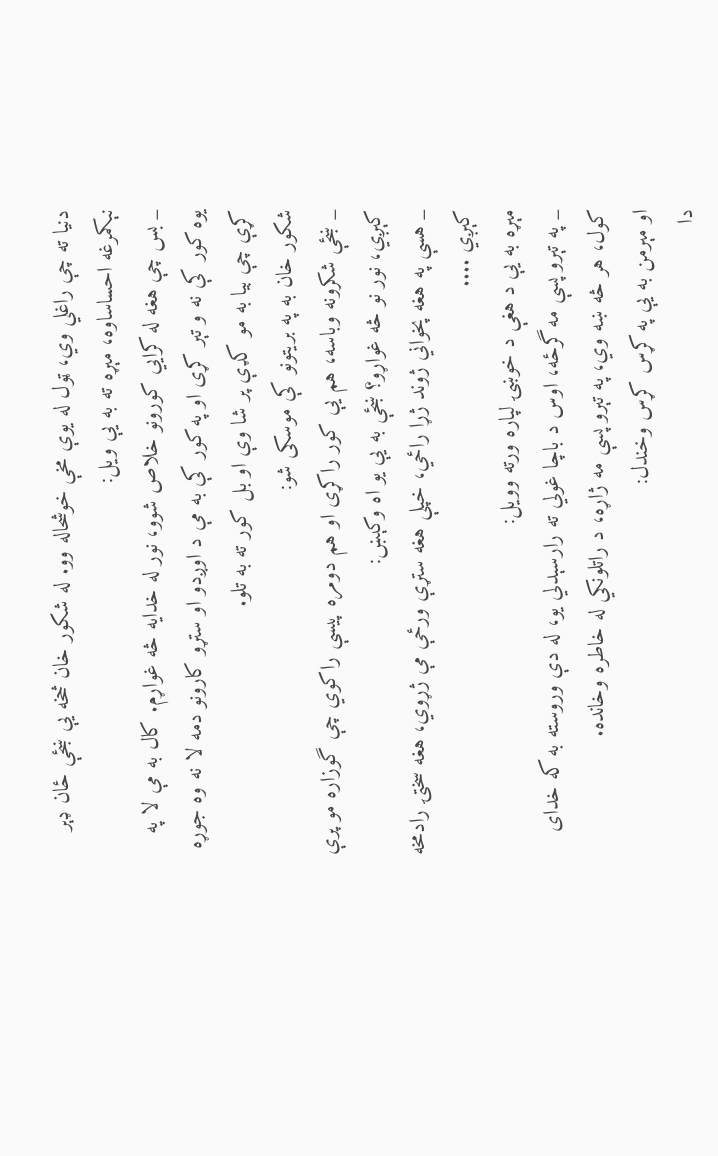دنيا ته چې راغلي وي، ټول له يوې مخې خوشحاله وو. له شکور خان څخه يې ښځې ځان ډېر نېکمرغه احساساوه، مېړه ته به يې ويل:
_ بس چې هغه له کرايي کورونو خلاص شوو، نور له خدايه څه غواړم. کال به مې لا په يوه کور کې نه و تېر کړی او په کور کې به مې د اوږدو او ستړو کارونو دمه لا نه وه جوړه کړې چې بيا به مو کډې پر شا وې او بل کور ته به تلو.
شکور خان به په بريتونو کې موسکی شو:
_ ښځې شکرونه وباسه، هم يې کور راکړی او هم دومره پيسې راکوي چې گوزاره مو پرې کېږي، نور نو څه غواړو؟ ښځې به يې يو اه وکېښ:
_ هسې په هغه پخواني ژوند ژړا راځي، خپلې هغه ستړې ورځې مې ژړوي، هغه سختۍ رادمخه کېږي ....
مېړه به يې د هغې د خوښۍ لپاره ورته وويل:
_ په تېرو پسې مه گرځه، اوس د باچا غولي ته رارسېدلي يو، له دې وروسته به که خدای کول، هر څه ښه وي، په تېرو پسې مه ژاړه، د راتلونکي له خاطره وخانده.
او مېرمن به يې په کړس کړس وخندل:
دا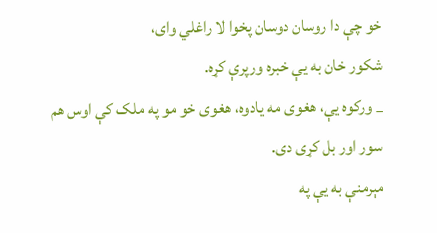خو چې دا روسان دوسان پخوا لا راغلي وای،
شکور خان به يې خبره ورپرې کړه.
_ ورکوه يې، هغوی مه يادوه، هغوی خو مو په ملک کې اوس هم سور اور بل کړی دی.
مېرمنې به يې په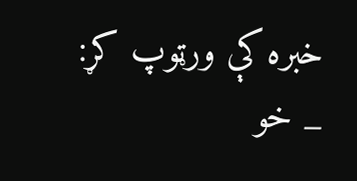خبره کې ورټوپ کړ:
_ خو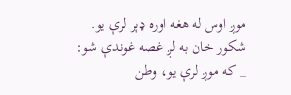موږ اوس له هغه اوره ډېر لرې يو.
شکور خان به لږ غصه غوندې شو:
_ که موږ لرې يو، وطن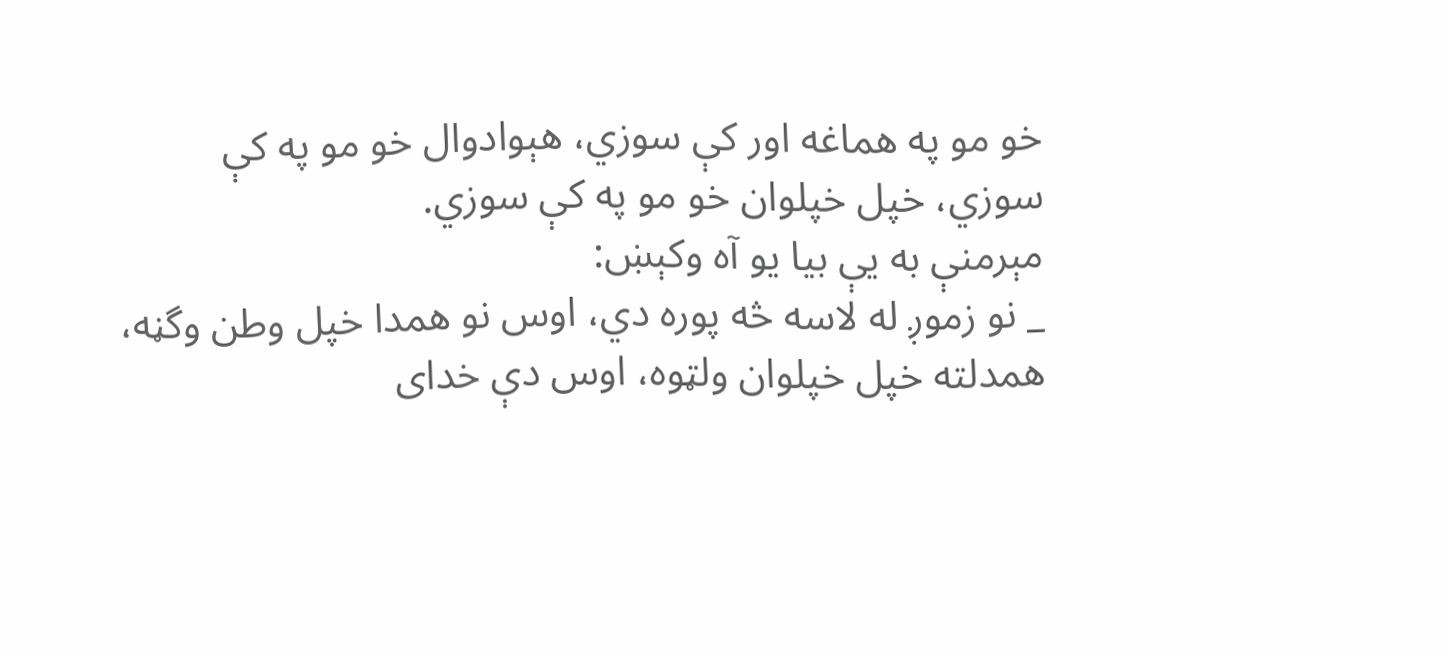خو مو په هماغه اور کې سوزي، هېوادوال خو مو په کې سوزي، خپل خپلوان خو مو په کې سوزي.
مېرمنې به يې بيا يو آه وکېښ:
_ نو زموږ له لاسه څه پوره دي، اوس نو همدا خپل وطن وگڼه، همدلته خپل خپلوان ولټوه، اوس دې خدای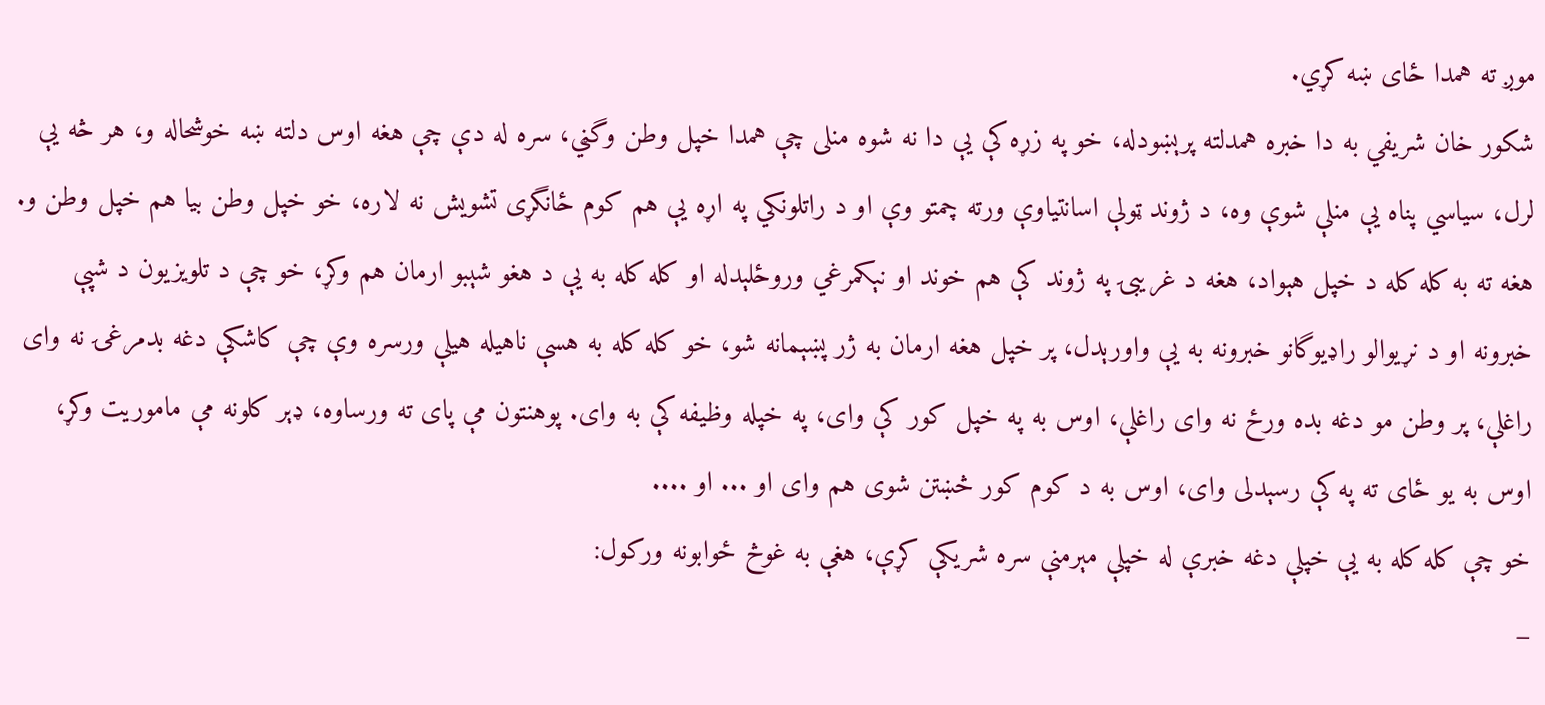موږ ته همدا ځای ښه کړي.
شکور خان شريفي به دا خبره همدلته پرېښودله، خو په زړه کې يې دا نه شوه منلی چې همدا خپل وطن وگڼي، سره له دې چې هغه اوس دلته ښه خوشحاله و، هر څه يې لرل، سياسي پناه يې منلې شوې وه، د ژوند ټولې اسانتياوې ورته چمتو وې او د راتلونکي په اړه يې هم کوم ځانگړی تشويش نه لاره، خو خپل وطن بيا هم خپل وطن و.
هغه ته به کله کله د خپل هېواد، هغه د غريبۍ په ژوند کې هم خوند او نېکمرغي وروځلېدله او کله کله به يې د هغو شېبو ارمان هم وکړ، خو چې د تلويزيون د شپې خبرونه او د نړيوالو راډيوگانو خبرونه به يې واورېدل، پر خپل هغه ارمان به ژر پښېمانه شو، خو کله کله به هسې ناهيله هيلې ورسره وې چې کاشکې دغه بدمرغۍ نه وای راغلې، پر وطن مو دغه بده ورځ نه وای راغلې، اوس به په خپل کور کې وای، په خپله وظيفه کې به وای. پوهنتون مې پای ته ورساوه، ډېر کلونه مې ماموريت وکړ، اوس به يو ځای ته په کې رسېدلی وای، اوس به د کوم کور څښتن شوی هم وای او ... او ....
خو چې کله کله به يې خپلې دغه خبرې له خپلې مېرمنې سره شريکې کړې، هغې به غوڅ ځوابونه ورکول:
_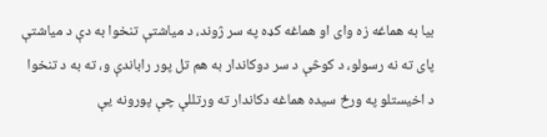بيا به هماغه زه وای او هماغه کډه په سر ژوند، د مياشتې تنخوا به دې د مياشتې پای ته نه رسولو، د کوڅې د سر دوکاندار به هم تل پور راباندې و، ته به د تنخوا د اخيستلو په ورځ سيده هماغه دکاندار ته ورتللې چې پورونه يې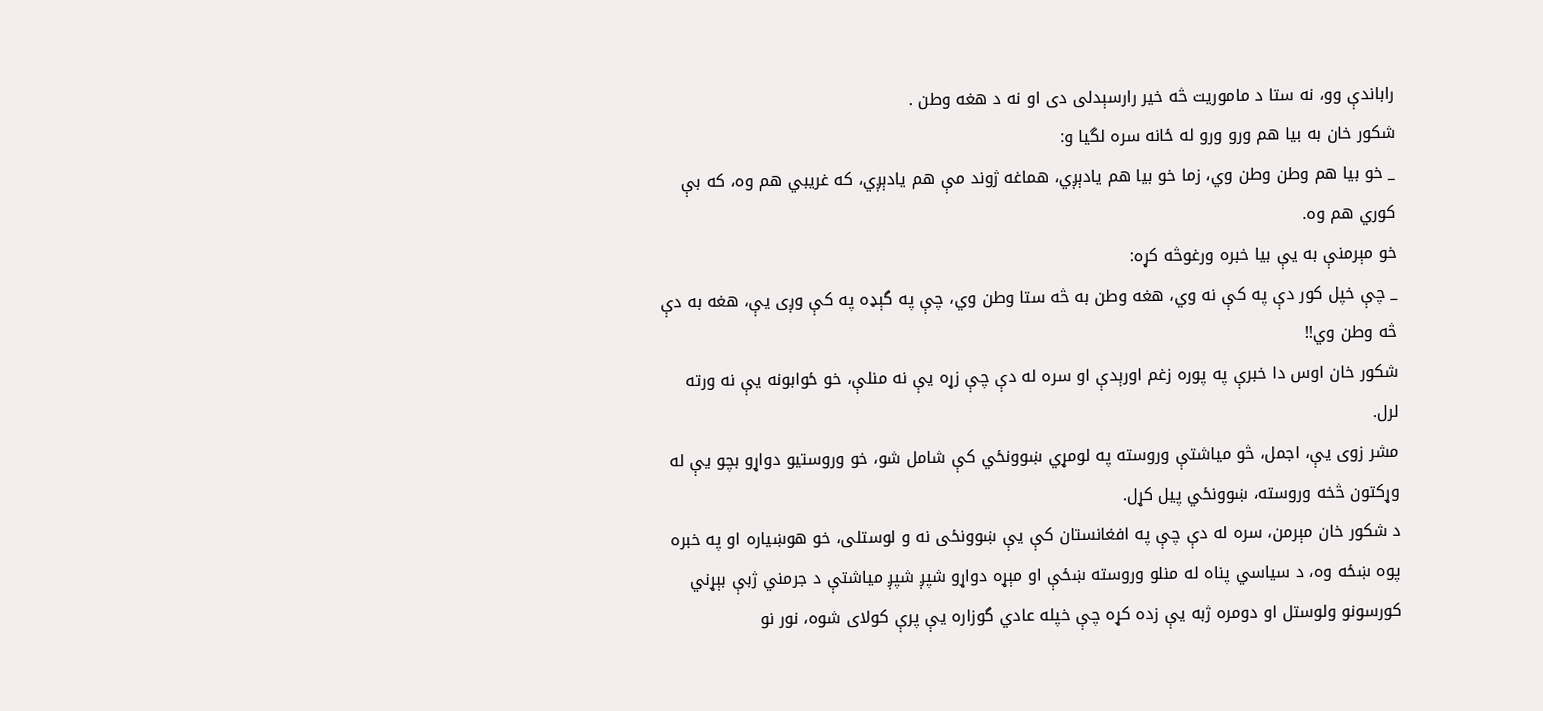راباندې وو، نه ستا د ماموريت څه خير رارسېدلی دی او نه د هغه وطن .
شکور خان به بيا هم ورو ورو له ځانه سره لگيا و:
_ خو بيا هم وطن وطن وي، زما خو بيا هم يادېږي، هماغه ژوند مې هم يادېږي، که غريبي هم وه، که بې کوري هم وه.
خو مېرمنې به يې بيا خبره ورغوڅه کړه:
_ چې خپل کور دې په کې نه وي، هغه وطن به څه ستا وطن وي، چې په گېډه په کې وږی يې، هغه به دې څه وطن وي!!
شکور خان اوس دا خبرې په پوره زغم اورېدې او سره له دې چې زړه يې نه منلې، خو ځوابونه يې نه ورته لرل.
مشر زوی يې، اجمل، څو مياشتې وروسته په لومړي ښوونځي کې شامل شو، خو وروستيو دواړو بچو يې له وړکتون څخه وروسته، ښوونځي پيل کړل.
د شکور خان مېرمن، سره له دې چې په افغانستان کې يې ښوونځی نه و لوستلی، خو هوښياره او په خبره پوه ښځه وه، د سياسي پناه له منلو وروسته ښځې او مېړه دواړو شپږ شپږ مياشتې د جرمني ژبې بېړني کورسونو ولوستل او دومره ژبه يې زده کړه چې خپله عادي گوزاره يې پرې کولای شوه، نور نو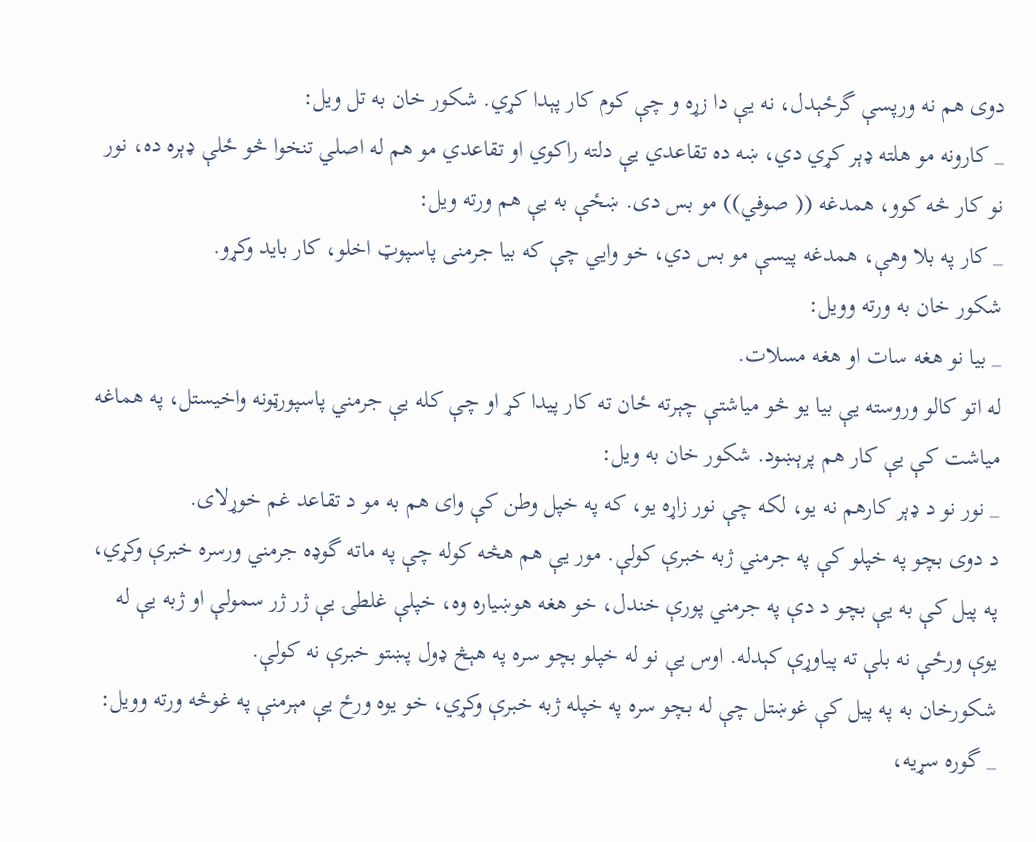دوی هم نه ورپسې گرځېدل، نه يې دا زړه و چې کوم کار پېدا کړي. شکور خان به تل ويل:
_ کارونه مو هلته ډېر کړي دي، ښه ده تقاعدي يې دلته راکوي او تقاعدي مو هم له اصلي تنخوا څو ځلې ډېره ده، نور نو کار څه کوو، همدغه (( صوفي)) مو بس دی. ښځې به يې هم ورته ويل:
_ کار په بلا وهې، همدغه پيسې مو بس دي، خو وايي چې که بيا جرمنی پاسپوټ اخلو، کار بايد وکړو.
شکور خان به ورته وويل:
_ بيا نو هغه سات او هغه مسلات.
له اتو کالو وروسته يې بيا يو څو مياشتې چېرته ځان ته کار پيدا کړ او چې کله يې جرمني پاسپورټونه واخيستل، په هماغه مياشت کې يې کار هم پرېښود. شکور خان به ويل:
_ نور نو د ډېر کارهم نه يو، لکه چې نور زاړه يو، که په خپل وطن کې وای هم به مو د تقاعد غم خوړلای.
د دوی بچو په خپلو کې په جرمني ژبه خبرې کولې. مور يې هم هڅه کوله چې په ماته گوډه جرمني ورسره خبرې وکړي، په پيل کې به يې بچو د دې په جرمني پورې خندل، خو هغه هوښياره وه، خپلې غلطۍ يې ژر ژر سمولې او ژبه يې له يوې ورځې نه بلې ته پياوړې کېدله. اوس يې نو له خپلو بچو سره په هېڅ ډول پښتو خبرې نه کولې.
شکورخان به په پيل کې غوښتل چې له بچو سره په خپله ژبه خبرې وکړي، خو يوه ورځ يې مېرمنې په غوڅه ورته وويل:
_ گوره سړيه،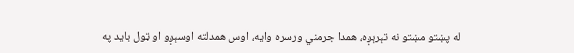له پښتو مښتو نه تېرېږه، همدا جرمني ورسره وايه، اوس همدلته اوسېږو او ټول بايد په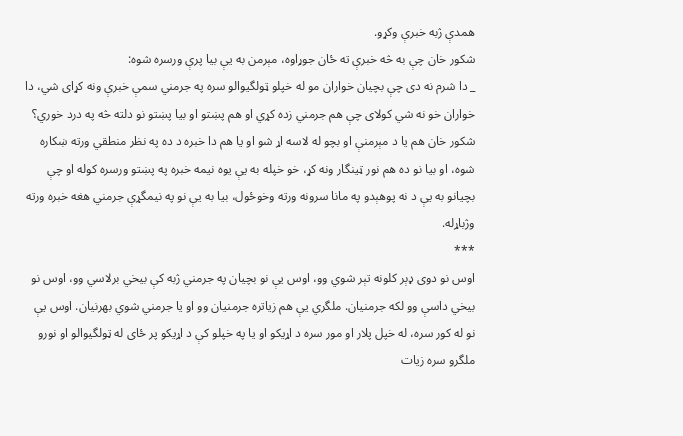همدې ژبه خبرې وکړو.
شکور خان چې به څه خبرې ته ځان جوړاوه، مېرمن به يې بيا پرې ورسره شوه:
_ دا شرم نه دی چې بچيان خواران مو له خپلو ټولگيوالو سره په جرمني سمې خبرې ونه کړای شي، دا خواران خو نه شي کولای چې هم جرمني زده کړي او هم پښتو او بيا پښتو نو دلته څه په درد خوري؟
شکور خان هم يا د مېرمنې او بچو له لاسه اړ شو او يا هم دا خبره د ده په نظر منطقي ورته ښکاره شوه، او بيا نو ده هم نور ټينگار ونه کړ، خو خپله به يې يوه نيمه خبره په پښتو ورسره کوله او چې بچيانو به يې د نه پوهېدو په مانا سرونه ورته وخوځول، بيا به يې نو په نيمگړې جرمني هغه خبره ورته وژباړله.
***
اوس نو دوی ډېر کلونه تېر شوي وو، اوس يې نو بچيان په جرمني ژبه کې بيخي برلاسي وو، اوس نو بيخي داسې وو لکه جرمنيان. ملگري يې هم زياتره جرمنيان وو او يا جرمني شوي بهرنيان. اوس يې نو له کور سره، له خپل پلار او مور سره د اړيکو او يا په خپلو کې د اړيکو پر ځای له ټولگيوالو او نورو ملگرو سره زيات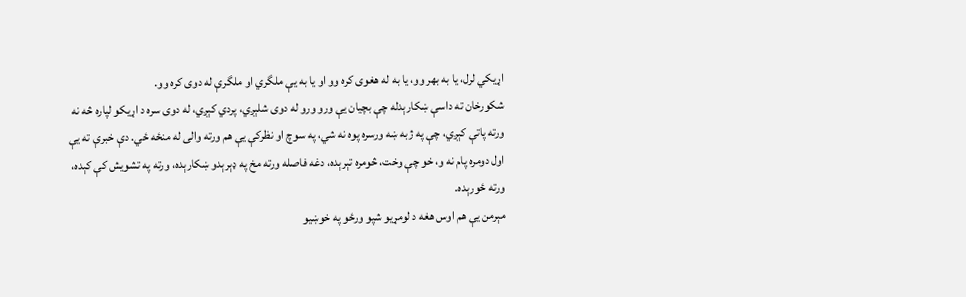اړيکي لرل، يا به بهر وو، يا به له هغوی کره وو او يا به يې ملگري او ملگرې له دوی کره وو.
شکورخان ته داسې ښکارېدله چې بچيان يې ورو ورو له دوی شلېږي، پردي کېږي، له دوی سره د اړيکو لپاره څه نه ورته پاتې کېږي، چې په ژبه ښه ورسره پوه نه شي، په سوچ او نظرکې يې هم ورته والی له منځه ځي. دې خبرې ته يې اول دومره پام نه و، خو چې وخت، څومره تېرېده، دغه فاصله ورته مخ په ډېرېدو ښکارېده، ورته په تشويش کې کېده، ورته ځورېده.
مېرمن يې هم اوس هغه د لومړيو شپو ورځو په خوښيو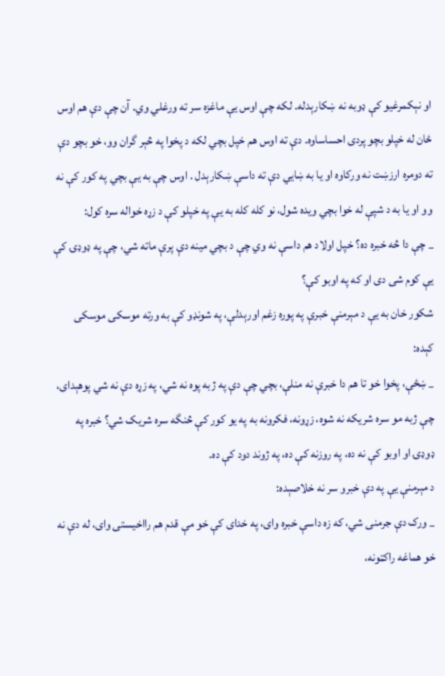او نېکمرغيو کې ډوبه نه ښکارېدله. لکه چې اوس يې ماغزه سر ته ورغلي وي. آن چې دې هم اوس ځان له خپلو بچو پردی احساساوه. دې ته اوس هم خپل بچي لکه د پخوا په څېر گران وو، خو بچو دې ته دومره ارزښت نه ورکاوه او يا به ښايي دې ته داسې ښکارېدل . اوس چې به يې بچي په کور کې نه وو او يا به د شپې له خوا بچي ويده شول، نو کله کله به يې په خپلو کې د زړه خواله سره کول:
_ چې دا څه خبره ده؟ خپل اولاد هم داسې نه وي چې د بچي مينه دې پرې ماته شي، چې په ډوډۍ کې يې کوم شی دی او که په اوبو کې؟
شکور خان به يې د مېرمنې خبرې په پوره زغم اورېدلې، په شونډو کې به ورته موسکی موسکی کېده:
_ ښځې، پخوا خو تا هم دا خبرې نه منلې، بچي چې دې په ژبه پوه نه شي، په زړه دې نه شي پوهېدای، چې ژبه مو سره شريکه نه شوه، زړونه، فکرونه به په يو کور کې څنگه سره شريک شي؟ خبره په ډوډۍ او اوبو کې نه ده، په روزنه کې ده، په ژوند دود کې ده.
د مېرمنې يې په دې خبرو سر نه خلاصېده:
_ ورک دې جرمنی شي، که زه داسې خبره وای، په خدای کې خو مې قدم هم رااخيستی وای، له دې نه خو هماغه راکټونه،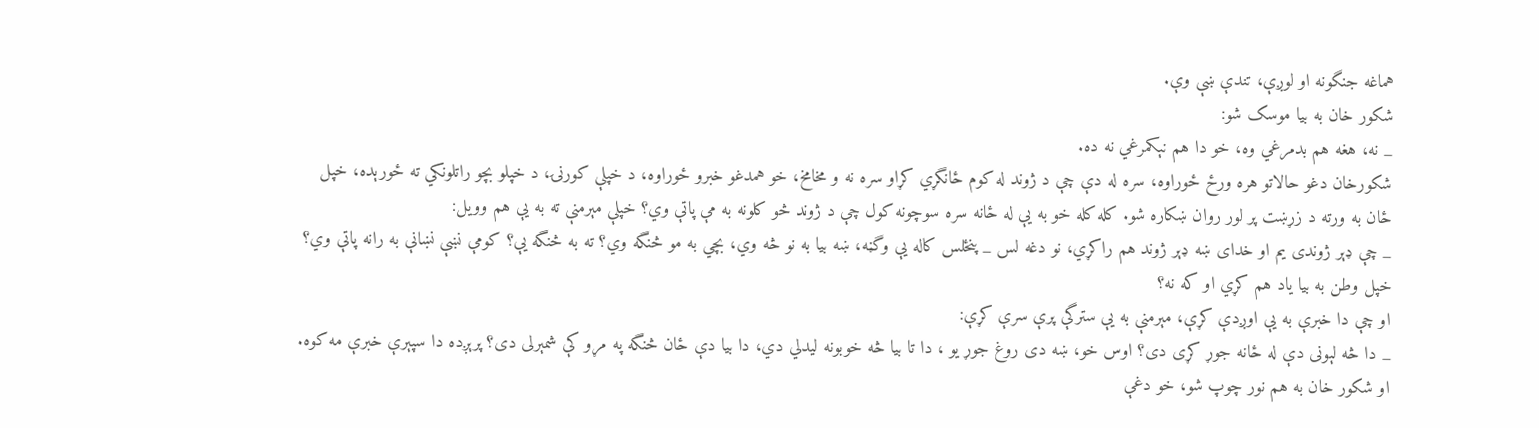هماغه جنگونه او لوږې، تندې ښې وې.
شکور خان به بيا موسک شو:
_ نه، هغه هم بدمرغي وه، خو دا هم نېکمرغي نه ده.
شکورخان دغو حالاتو هره ورځ ځوراوه، سره له دې چې د ژوند له کوم ځانگړي کړاو سره نه و مخامخ، خو همدغو خبرو ځوراوه، د خپلې کورنۍ، د خپلو بچو راتلونکي ته ځورېده، خپل ځان به ورته د زړښت پر لور روان ښکاره شو. کله کله خو به يې له ځانه سره سوچونه کول چې د ژوند څو کلونه به مې پاتې وي؟ خپلې مېرمنې ته به يې هم وويل:
_ چې ډېر ژوندی يم او خدای ښه ډېر ژوند هم راکړي، نو دغه لس _ پنځلس کاله يې وگڼه، ښه بيا به نو څه وي، بچي به مو څنگه وي؟ ته به څنگه يې؟ کومې نښې نښانې به رانه پاتې وي؟ خپل وطن به بيا ياد هم کړي او که نه؟
او چې دا خبرې به يې اوږدې کړې، مېرمنې به يې سترگې پرې سرې کړې:
_ دا څه لېونی دې له ځانه جوړ کړی دی؟ اوس خو، ښه دی روغ جوړ يو ، دا تا بيا څه خوبونه ليدلي دي، دا بيا دې ځان څنگه په مړو کې شمېرلی دی؟ پرېږده دا سپېرې خبرې مه کوه.
او شکور خان به هم نور چوپ شو، خو دغې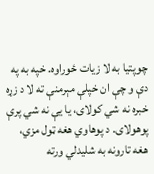چوپتيا به لا زيات ځوراوه. خپه به په دې و چې ان خپلې مېرمنې ته لا د زړه خبره نه شي کولای، يا يې نه شي پرې پوهولای. د پوهاوي هغه ټول مزي، هغه تارونه به شليدلي ورته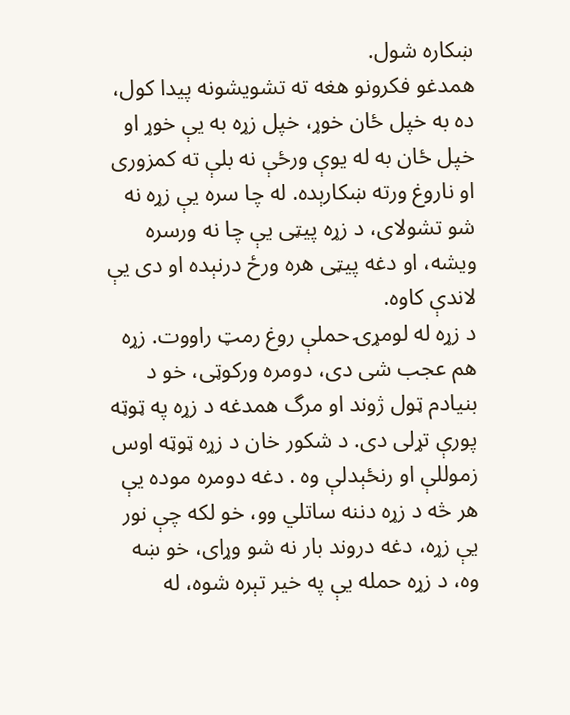ښکاره شول.
همدغو فکرونو هغه ته تشويشونه پيدا کول، ده به خپل ځان خوړ، خپل زړه به يې خوړ او خپل ځان به له يوې ورځې نه بلې ته کمزوری او ناروغ ورته ښکارېده. له چا سره يې زړه نه شو تشولای، د زړه پيټی يې چا نه ورسره ويشه، او دغه پيټی هره ورځ درنېده او دی يې لاندې کاوه.
د زړه له لومړۍ حملې روغ رمټ راووت. زړه هم عجب شی دی، دومره ورکوټی، خو د بنيادم ټول ژوند او مرگ همدغه د زړه په ټوټه پورې تړلی دی. د شکور خان د زړه ټوټه اوس زموللې او رنځېدلې وه . دغه دومره موده يې هر څه د زړه دننه ساتلي وو، خو لکه چې نور يې زړه، دغه دروند بار نه شو وړای، خو ښه وه، د زړه حمله يې په خير تېره شوه، له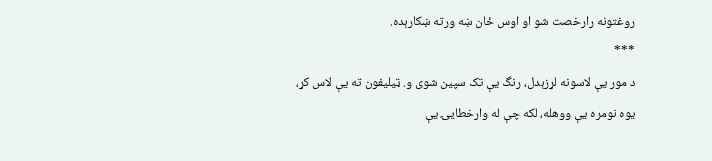روغتونه رارخصت شو او اوس ځان ښه ورته ښکارېده.
***
د مور يې لاسونه لړزېدل، رنگ يې تک سپين شوی و. ټيليفون ته يې لاس کړ، يوه نومره يې ووهله، لکه چې له وارخطايۍ يې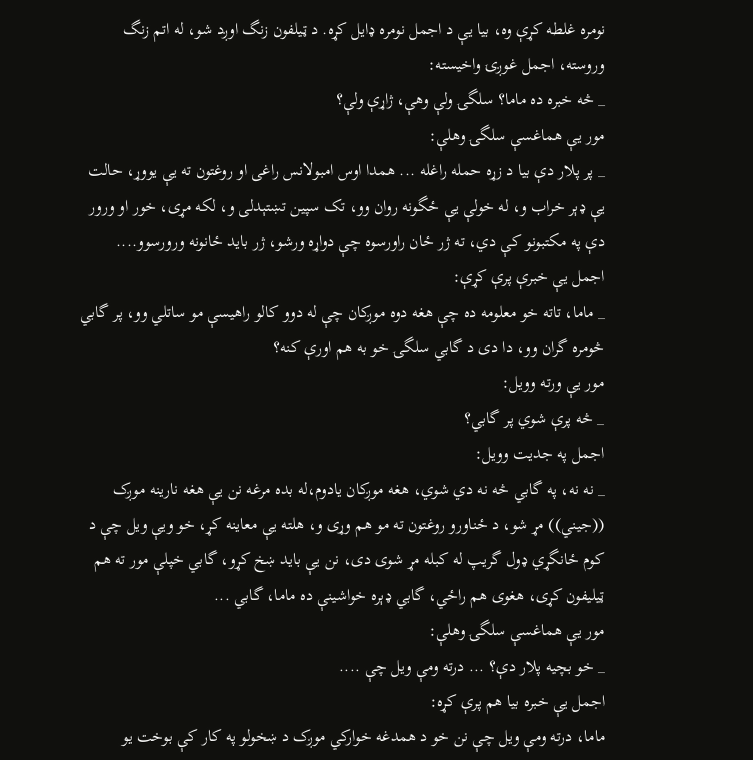نومره غلطه کړې وه، بيا يې د اجمل نومره ډايل کړه. د ټيلفون زنگ اوږد شو، له اتم زنگ وروسته، اجمل غوږۍ واخيسته:
_ څه خبره ده ماما؟ سلگۍ ولې وهې، ژاړې ولې؟
مور يې هماغسې سلگۍ وهلې:
_ پر پلار دې بيا د زړه حمله راغله ... همدا اوس امبولانس راغی او روغتون ته يې يووړ، حالت يې ډېر خراب و، له خولې يې ځگونه روان وو، تک سپين تښتېدلی و، لکه مړی، خور او ورور دې په مکتبونو کې دي، ته ژر ځان راورسوه چې دواړه ورشو، ژر بايد ځانونه ورورسوو....
اجمل يې خبرې پرې کړې:
_ ماما، تاته خو معلومه ده چې هغه دوه موږکان چې له دوو کالو راهيسې مو ساتلي وو، پر گابي څومره گران وو، دا دی د گابي سلگۍ خو به هم اورې کنه؟
مور يې ورته وويل:
_ څه پرې شوي پر گابي؟
اجمل په جديت وويل:
_ نه نه، په گابي څه نه دي شوي، هغه موږکان يادوم،له بده مرغه نن يې هغه نارينه موږک ((جيني)) مړ شو، د ځناورو روغتون ته مو هم وړی و، هلته يې معاينه کړ، خو ويې ويل چې د کوم ځانگړي ډول گريپ له کبله مړ شوی دی، نن يې بايد ښخ کړو، گابي خپلې مور ته هم ټيليفون کړی، هغوی هم راځي، گابي ډېره خواشينې ده ماما، گابي ...
مور يې هماغسې سلگۍ وهلې:
_ خو بچيه پلار دې؟ ... درته ومې ويل چې ....
اجمل يې خبره بيا هم پرې کړه:
ماما، درته ومې ويل چې نن خو د همدغه خوارکي موږک د ښخولو په کار کې بوخت يو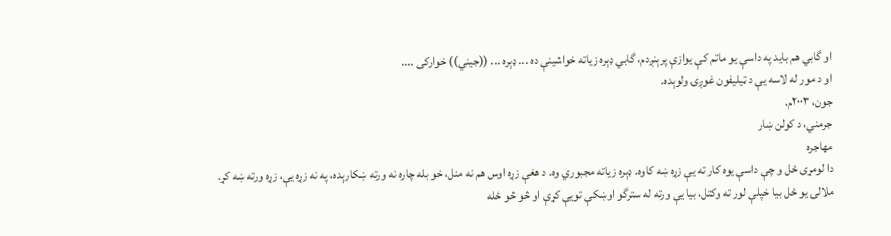او گابي هم بايد په داسې يو ماتم کې يوازې پرېنږدم، گابي ډېره زياته خواشينې ده ... ډېره ... ((جيني)) خوارکى ....
او د مور له لاسه يې د ټيليفون غوږۍ ولوېده.
جون، ٢٠٠٣م.
جرمني، د کولن ښار
مهاجره
دا لومړى ځل و چې داسې يوه کار ته يې زړه ښه کاوه. ډېره زياته مجبوري وه. د هغې زړه اوس هم نه منل، خو بله چاره نه ورته ښکارېده، په نه زړه يې، زړه ورته ښه کړ.
ملالۍ يو ځل بيا خپلې لور ته وکتل، بيا يې ورته له سترگو اوښکې تويې کړې او څو څو ځله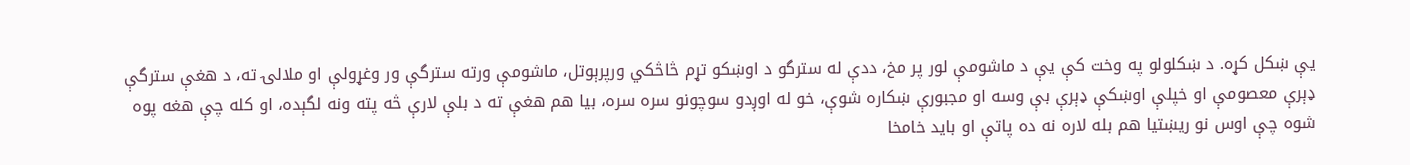يې ښکل کړه. د ښکلولو په وخت کې يې د ماشومې لور پر مخ، ددې له سترگو د اوښکو تړم څاڅکي ورپرېوتل، ماشومې ورته سترگې ور وغړولې او ملالۍ ته، د هغې سترگې ډېرې معصومې او خپلې اوښکې ډېرې بې وسه او مجبورې ښکاره شوې، خو له اوږدو سوچونو سره سره، بيا هم هغې ته د بلې لارې څه پته ونه لگېده، او کله چې هغه پوه شوه چې اوس نو ريښتيا هم بله لاره نه ده پاتې او بايد خامخا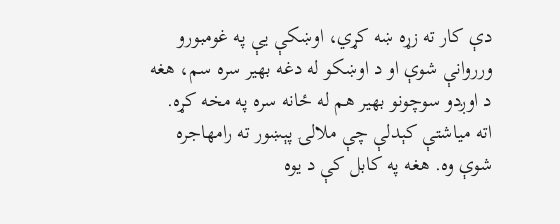دې کار ته زړه ښه کړي، اوښکې يې په غومبورو ورروانې شوې او د اوښکو له دغه بهير سره سم، هغه د اوږدو سوچونو بهير هم له ځانه سره په مخه کړه.
اته مياشتې کېدلې چې ملالۍ پېښور ته رامهاجره شوې وه. هغه په کابل کې د يوه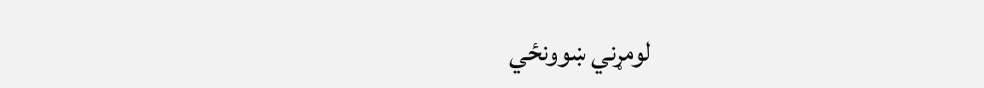لومړني ښوونځي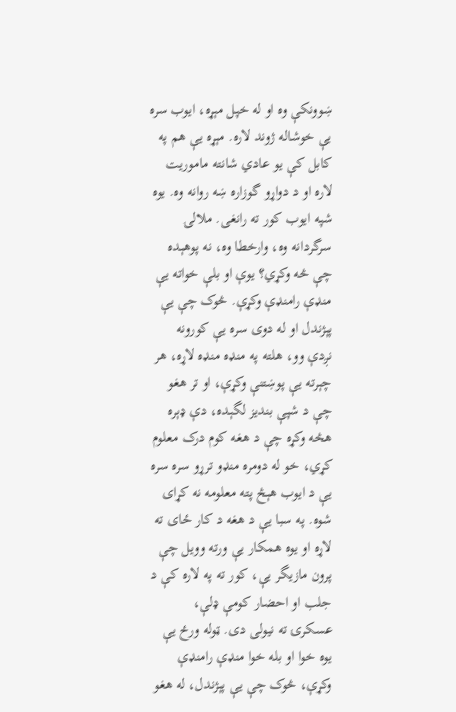ښوونکې وه او له خپل مېړه، ايوب سره يې خوشاله ژوند لاره. مېړه يې هم په کابل کې يو عادي شانته ماموريت لاره او د دواړو گوزاره ښه روانه وه. يوه شپه ايوب کور ته رانغى. ملالۍ سرگردانه وه، وارخطا وه، نه پوهېده چې څه وکړي؟ يوې او بلې خواته يې منډې رامنډې وکړې. څوک چې يې پېژندل او له دوى سره يې کورونه نږدې وو، هلته په منډه منډه لاړه، هر چېرته يې پوښتنې وکړې، او تر هغو چې د شپې بنديز لگېده، دې ډېره هڅه وکړه چې د هغه کوم درک معلوم کړي، خو له دومره منډو ترړو سره سره يې د ايوب هېڅ پته معلومه نه کړاى شوه. په سبا يې د هغه د کار ځاى ته لاړه او يوه همکار يې ورته وويل چې پرون مازيگر يې، کور ته په لاره کې د جلب او احضار کومې ډلې، عسکرۍ ته نيولى دى. ټوله ورځ يې يوه خوا او بله خوا منډې رامنډې وکړې، څوک چې يې پېژندل، له هغو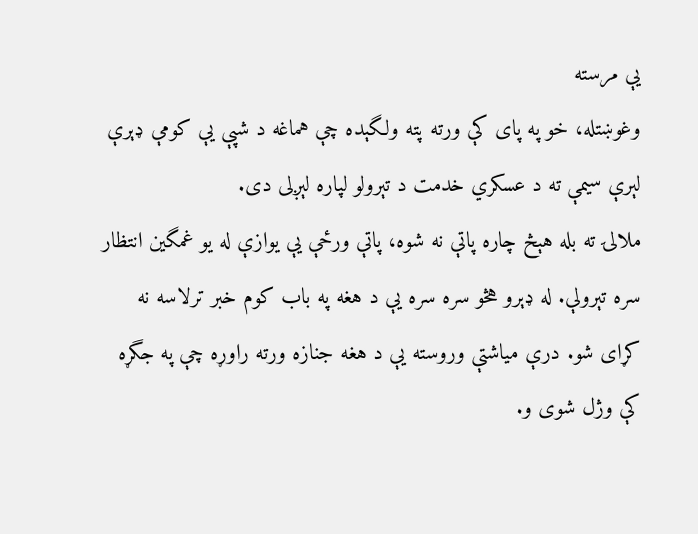يې مرسته
وغوښتله، خو په پاى کې ورته پته ولگېده چې هماغه د شپې يې کومې ډېرې لېرې سيمې ته د عسکري خدمت د تېرولو لپاره لېږلى دى.
ملالۍ ته بله هېڅ چاره پاتې نه شوه، پاتې ورځې يې يوازې له يو غمگين انتظار سره تېرولې. له ډېرو هڅو سره سره يې د هغه په باب کوم خبر ترلاسه نه کړاى شو. درې مياشتې وروسته يې د هغه جنازه ورته راوړه چې په جگړه کې وژل شوى و.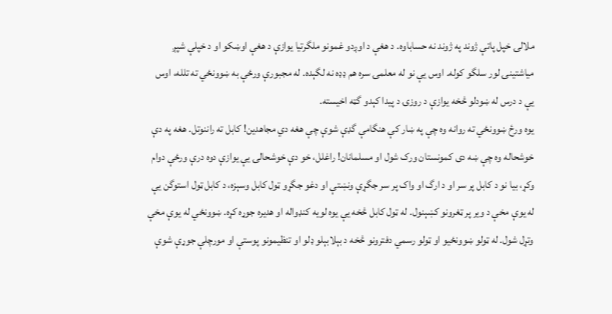ملالۍ خپل پاتې ژوند په ژوند نه حساباوه. د هغې د اوږدو غمونو ملگرتيا يوازې د هغې اوښکو او د خپلې شپږ مياشتينۍ لور سلگو کوله. اوس يې نو له معلمۍ سره هم ډډه نه لگېده. له مجبورې ورځې به ښوونځي ته تلله، اوس يې د درس له ښودلو څخه يوازې د روزۍ د پيدا کېدو گټه اخيسته.
يوه ورځ ښوونځي ته روانه وه چې په ښار کې هنگامې گډې شوې چې هغه دي مجاهدين! کابل ته راننوتل. هغه په دې خوشحاله وه چې ښه دى کمونستان ورک شول او مسلمانان! راغلل، خو دې خوشحالۍ يې يوازې دوه درې ورځې دوام وکړ، بيا نو د کابل پر سر او د ارگ او واک پر سر جگړې ونښتې او دغو جگړو ټول کابل وسېزه، د کابل ټول استوگن يې له يوې مخې د وير پر ټغرونو کښېنول. له ټول کابل څخه يې يوه لويه کنډواله او هديره جوړه کړه. ښوونځي له يوې مخې وتړل شول. له ټولو ښوونځيو او ټولو رسمي دفترونو څخه د بېلابېلو ډلو او تنظيمونو پوستې او مورچلې جوړې شوې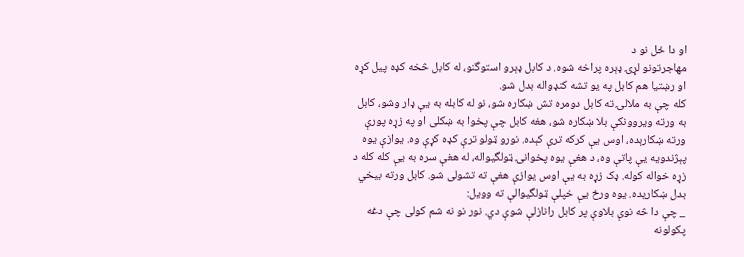او دا ځل نو د
مهاجرتونو لړۍ ډېره پراخه شوه. د کابل ډېرو استوگنو، له کابل څخه کډه پيل کړه او رښتيا هم کابل په يو تشه کنډواله بدل شو.
کله چې به ملالۍ ته کابل دومره تش ښکاره شو، نو له کابله به يې ډار وشو، کابل به ورته ويروونکې بلا ښکاره شو، هغه کابل چې پخوا به ښکلى او په زړه پورې ورته ښکارېده، اوس يې کرکه ترې کېده. نورو ټولو ترې کډه کړې وه. يوازې يوه پېژندويه يې پاتې وه، د هغې يوه پخوانۍ ټولگيواله، له هغې سره به يې کله کله د زړه خواله کوله. ډک زړه به يې اوس يوازې هغې ته تشولى شو. کابل ورته بيخي بدل ښکاريده. يوه ورځ يې خپلې ټولگيوالې ته وويل:
_ چې دا څه نوې بلاوې پر کابل رانازلې شوې دي. نور نو نه شم کولى چې دغه پکولونه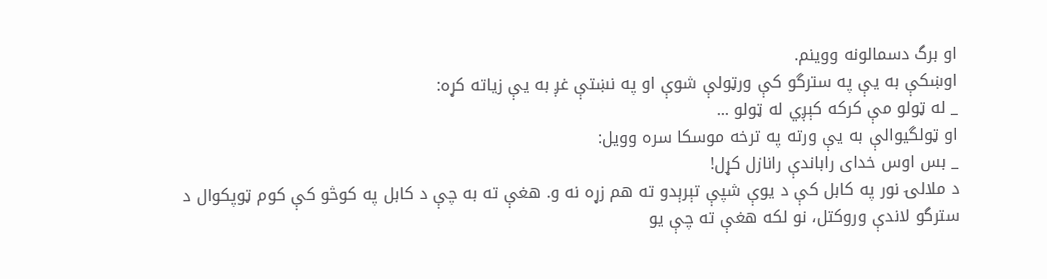او برگ دسمالونه ووينم.
اوښکې به يې په سترگو کې ورټولې شوې او په نښتې غږ به يې زياته کړه:
_ له ټولو مې کرکه کېږي له ټولو ...
او ټولگيوالې به يې ورته په ترخه موسکا سره وويل:
_ بس اوس خداى راباندې رانازل کړل!
د ملالۍ نور په کابل کې د يوې شپې تېرېدو ته هم زړه نه و. هغې ته به چې د کابل په کوڅو کې کوم ټوپکوال د سترگو لاندې وروکتل، نو لکه هغې ته چې يو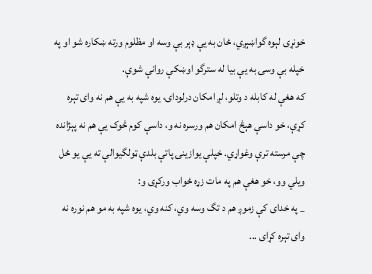خونړى لېوه گواښېږي، ځان به يې ډېر بې وسه او مظلوم ورته ښکاره شو او په خپله بې وسۍ به يې بيا له سترگو اوښکې روانې شوې.
که هغې له کابله د وتلو، لږ امکان درلوداى، يوه شپه به يې هم نه واى تېره کړې، خو داسې هېڅ امکان هم ورسره نه و، داسې کوم څوک يې هم نه پېژانده چې مرسته ترې وغواړي. خپلې يوازينۍ پاتې بلدې ټولگيوالې ته يې يو ځل ويلي وو، خو هغې هم په مات زړه ځواب ورکړى و:
_ په خداى کې زموږ هم د تگ وسه وي، کنه وي، يوه شپه به مو هم نوره نه واى تېره کړاى ...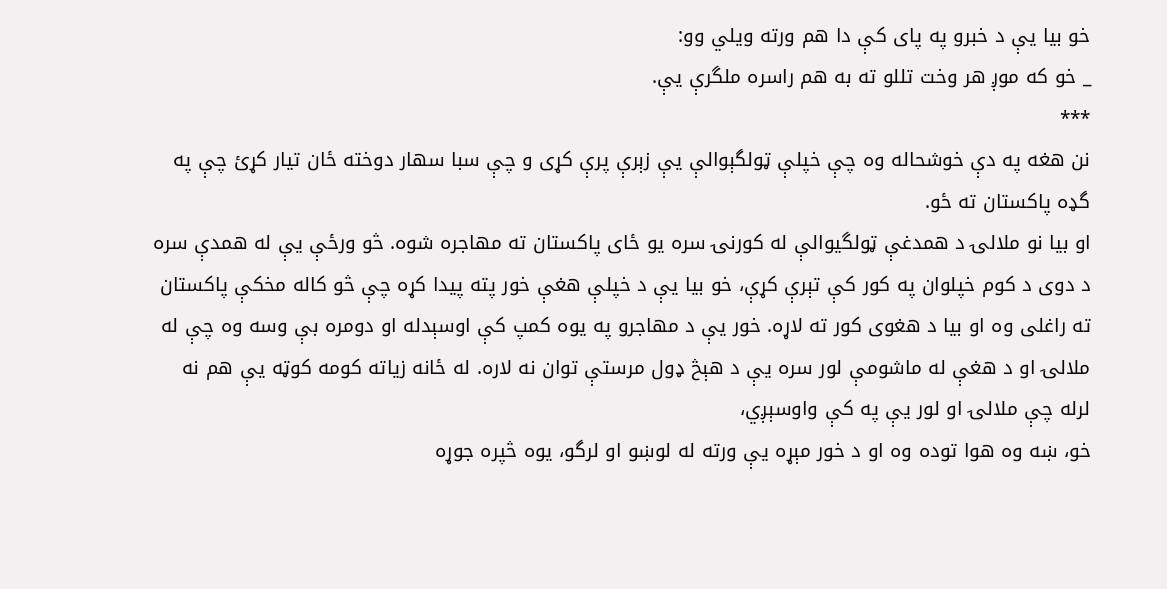خو بيا يې د خبرو په پاى کې دا هم ورته ويلي وو:
_ خو که موږ هر وخت تللو ته به هم راسره ملگرې يې.
***
نن هغه په دې خوشحاله وه چې خپلې ټولگېوالې يې زېرې پرې کړى و چې سبا سهار دوخته ځان تيار کړئ چې په گډه پاکستان ته ځو.
او بيا نو ملالۍ د همدغې ټولگيوالې له کورنۍ سره يو ځاى پاکستان ته مهاجره شوه. څو ورځې يې له همدې سره د دوى د کوم خپلوان په کور کې تېرې کړې، خو بيا يې د خپلې هغې خور پته پيدا کړه چې څو کاله مخکې پاکستان ته راغلى وه او بيا د هغوى کور ته لاړه. خور يې د مهاجرو په يوه کمپ کې اوسېدله او دومره بې وسه وه چې له ملالۍ او د هغې له ماشومې لور سره يې د هېڅ ډول مرستې توان نه لاره. له ځانه زياته کومه کوټه يې هم نه لرله چې ملالۍ او لور يې په کې واوسېږي،
خو، ښه وه هوا توده وه او د خور مېړه يې ورته له لوښو او لرگو، يوه څپره جوړه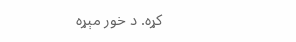کړه. د خور مېړه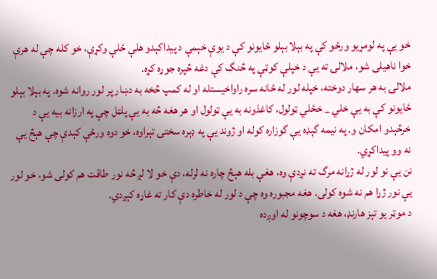خو يې په لومړيو ورځو کې په بېلا بېلو ځايونو کې د يوې خېمې د پيداکېدو هلې ځلې وکړې، خو کله چې له هرې خوا ناهيلى شو، ملالۍ ته يې د خپلې کوټې په څنگ کې دغه څپره جوړه کړه.
ملالۍ به هر سهار دوخته، خپله لور له ځانه سره راواخيستله او له کمپ څخه به دښار پر لور روانه شوه. په بېلا بېلو ځايونو کې به يې خلي _ خځلي ټولول، کاغذونه به يې ټولول او هر هغه څه به يې پلټل چې په ارزانه بيه يې د خرڅېدو امکان و. په نيمه گېډه يې گوزاره کوله او ژوند يې په ډېره سختۍ تېراوه، خو دوه ورځې کېدې چې هېڅ يې نه وو پيداکړي.
نن يې نو لور له ژړانه مرگ ته نږدې وه، هغې بله هېڅ چاره نه لرله، دې خو لا لږ څه نور طاقت هم کولى شو، خو لور يې نور ژړا هم نه شوه کولى. هغه مجبوره وه چې د لور له خاطره دې کار ته غاړه کېږدي.
د موټر يو تېز هارنډ، هغه د سوچونو له اوږده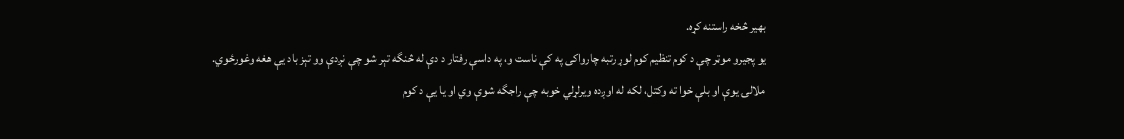بهير څخه راستنه کړه.
يو پجيرو موټر چې د کوم تنظيم کوم لوړ رتبه چارواکى په کې ناست و، په داسې رفتار د دې له څنگه تېر شو چې نږدې وو تېز باد يې هغه وغورځوي.
ملالۍ يوې او بلې خوا ته وکتل، لکه له اوږده ويرلړلي خوبه چې راجگه شوې وي او يا يې د کوم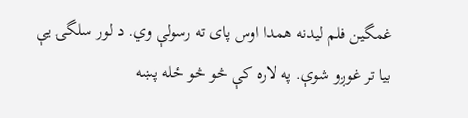غمگين فلم ليدنه همدا اوس پاى ته رسولې وي. د لور سلگۍ يې بيا تر غوږو شوې. په لاره کې څو څو ځله پښه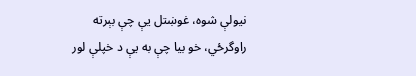نيولې شوه، غوښتل يې چې بېرته راوگرځي، خو بيا چې به يې د خپلې لور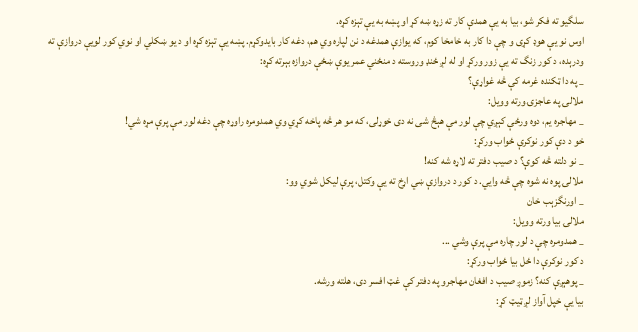سلگيو ته فکر شو، بيا به يې همدې کار ته زړه ښه کړ او پښه به يې تېزه کړه.
اوس نو يې هوډ کړى و چې دا کار به خامخا کوم، که يوازې همدغه د نن لپاره وي هم، دغه کار بايدوکړم. پښه يې تېزه کړه او د يو ښکلي او نوي کور لويې دروازې ته ودرېده، د کور زنگ ته يې زور ورکړ او له لږ ځنډ وروسته د منځني عمر يوې ښځې دروازه بېرته کړه:
_ په دا ټکنده غرمه کې څه غواړې؟
ملالۍ په عاجزۍ ورته وويل:
_ مهاجره يم، دوه ورځې کېږي چې لور مې هېڅ شى نه دى خوړلى، که مو هر څه پاخه کړي وي همدومره راوړه چې دغه لور مې پرې مړه شي!
خو د دې کور نوکرې ځواب ورکړ:
_ نو دلته څه کوې؟ د صيب دفتر ته لاړه شه کنه!
ملالۍ پوه نه شوه چې څه وايي. د کور د دروازې ښي اړخ ته يې وکتل، پرې ليکل شوي وو:
_ اورنگزېب خان
ملالۍ بيا ورته وويل:
_ همدومره چې د لور چاره مې پرې وشي ...
د کور نوکرې دا ځل بيا ځواب ورکړ:
_ پوهېږې کنه؟ زموږ صيب د افغان مهاجرو په دفتر کې غټ افسر دى، هلته ورشه.
بيا يې خپل آواز لږ ټيټ کړ: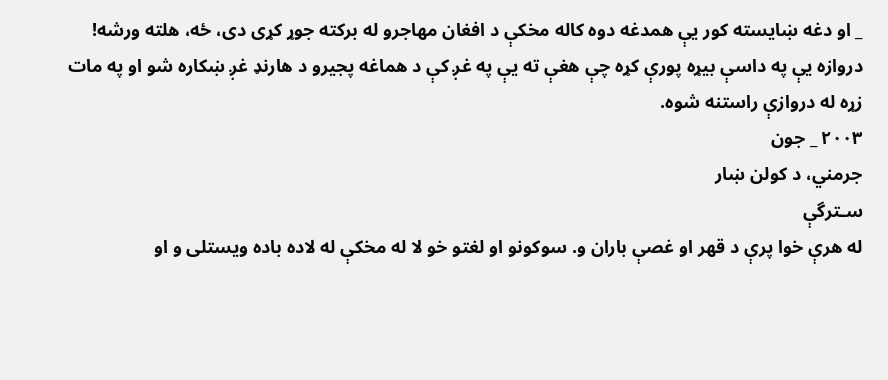_ او دغه ښايسته کور يې همدغه دوه کاله مخکې د افغان مهاجرو له برکته جوړ کړى دى، ځه، هلته ورشه!
دروازه يې په داسې بيړه پورې کړه چې هغې ته يې په غږ کې د هماغه پجيرو د هارنډ غږ ښکاره شو او په مات زړه له دروازې راستنه شوه.
٢٠٠٣ _ جون
جرمني، د کولن ښار
سـترگې
له هرې خوا پرې د قهر او غصې باران و. سوکونو او لغتو خو لا له مخکې له لاده باده ويستلى و او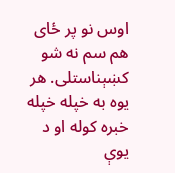اوس نو پر ځاى هم سم نه شو کښېناستلى. هر يوه به خپله خپله خبره کوله او د يوې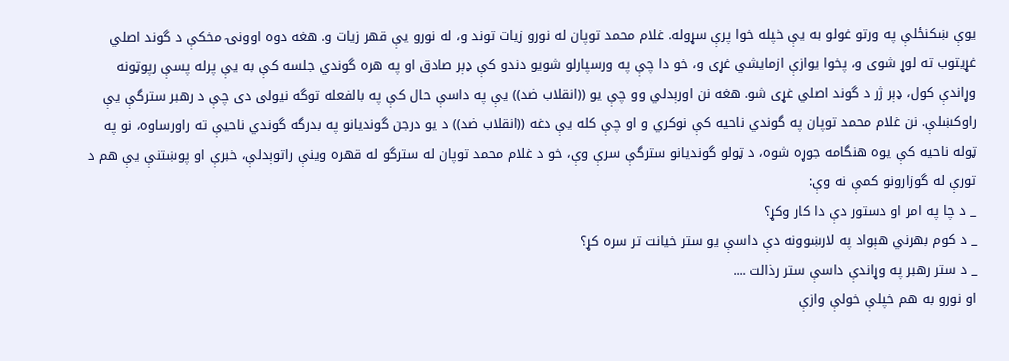يوې ښکنځلې په ورتو غولو به يې خپله خوا پرې سړوله. غلام محمد توپان له نورو زيات توند و، له نورو يې قهر زيات و. هغه دوه اوونۍ مخکې د گوند اصلي غړيتوب ته لوړ شوى و، پخوا يوازې ازمايشي غړى و، خو دا چې په ورسپارلو شويو دندو کې ډېر صادق او په هره گوندي جلسه کې به يې پرله پسې رپوټونه وړاندې کول، ډېر ژر د گوند اصلي غړى شو. هغه نن اورېدلي وو چې يو ((انقلاب ضد)) يې په داسې حال کې په بالفعله توگه نيولى دى چې د رهبر سترگې يې راوکښلې. نن غلام محمد توپان په گوندي ناحيه کې نوکري و او چې کله يې دغه ((انقلاب ضد)) د يو درجن گونديانو په بدرگه گوندي ناحيې ته راورساوه، نو په ټوله ناحيه کې يوه هنگامه جوړه شوه، د ټولو گونديانو سترگې سرې وې، خو د غلام محمد توپان له سترگو له قهره وينې راتوېدلې، خبرې او پوښتنې يې هم د تورې له گوزارونو کمې نه وې:
_ د چا په امر او دستور دې دا کار وکړ؟
_ د کوم بهرني هېواد په لارښوونه دې داسې يو ستر خيانت تر سره کړ؟
_ د ستر رهبر په وړاندې داسې ستر رذالت ....
او نورو به هم خپلې خولې وازې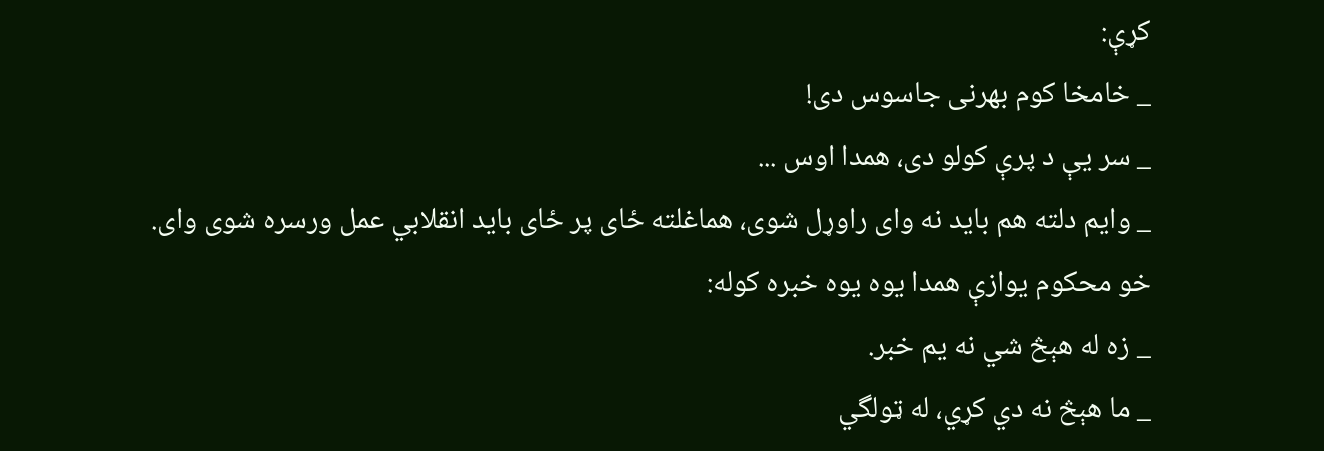کړې:
_ خامخا کوم بهرنى جاسوس دى!
_ سر يې د پرې کولو دى، همدا اوس ...
_ وايم دلته هم بايد نه واى راوړل شوى، هماغلته ځاى پر ځاى بايد انقلابي عمل ورسره شوى واى.
خو محکوم يوازې همدا يوه يوه خبره کوله:
_ زه له هېڅ شي نه يم خبر.
_ ما هېڅ نه دي کړي، له ټولگي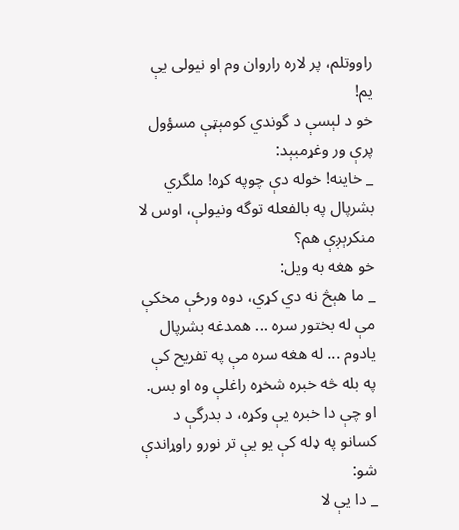راووتلم، پر لاره راروان وم او نيولى يې يم!
خو د لېسې د گوندي کومېټې مسؤول پرې ور وغړمبېد:
_ خاينه! خوله دې چوپه کړه! ملگري بشرپال په بالفعله توگه ونيولې، اوس لا منکرېږې هم؟
خو هغه به ويل:
_ ما هېڅ نه دي کړي، دوه ورځې مخکې مې له بختور سره ... همدغه بشرپال يادوم ... له هغه سره مې په تفريح کې په بله څه خبره شخړه راغلې وه او بس.
او چې دا خبره يې وکړه، د بدرگې د کسانو په ډله کې يو يې تر نورو راوړاندې شو:
_ دا يې لا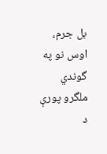بل جرم، اوس نو په گوندي ملگرو پورې د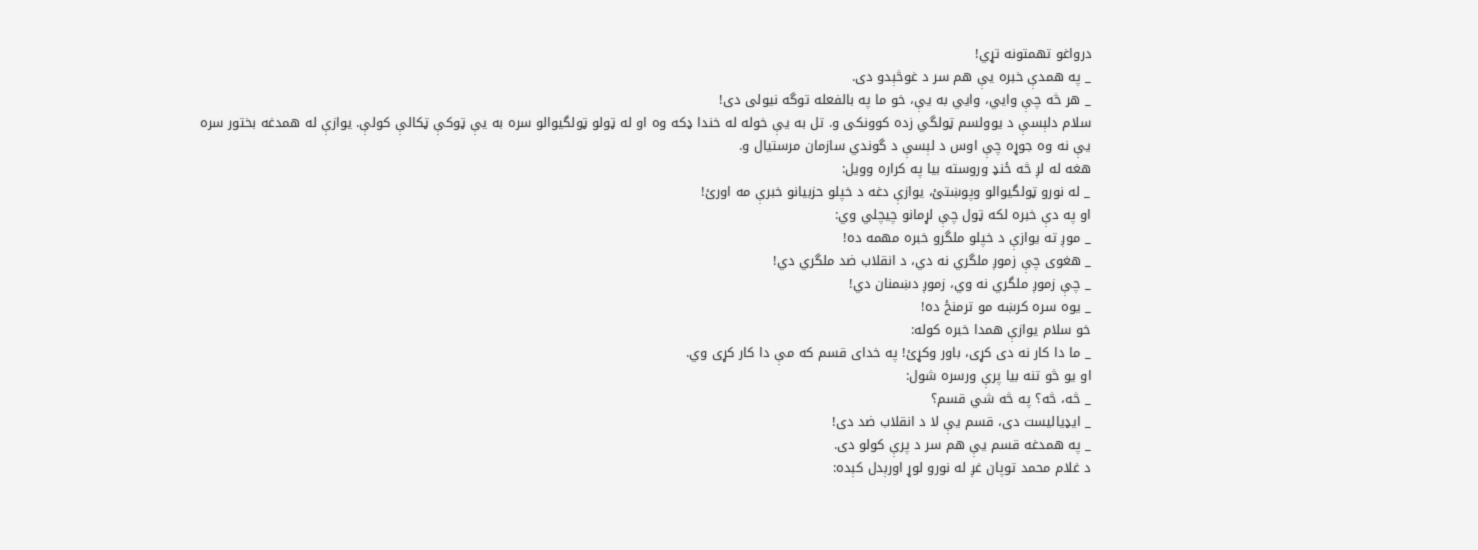درواغو تهمتونه تړي!
_ په همدې خبره يې هم سر د غوڅېدو دى.
_ هر څه چې وايي، وايي به يې، خو ما په بالفعله توگه نيولى دى!
سلام دلېسې د يوولسم ټولگي زده کوونکى و. تل به يې خوله له خندا ډکه وه او له ټولو ټولگيوالو سره به يې ټوکې ټکالې کولې. يوازې له همدغه بختور سره يې نه وه جوړه چې اوس د لېسې د گوندي سازمان مرستيال و.
هغه له لږ څه ځنډ وروسته بيا په کراره وويل:
_ له نورو ټولگيوالو وپوښتئ، يوازې دغه د خپلو حزبيانو خبرې مه اورئ!
او په دې خبره لکه ټول چې لړمانو چيچلي وي:
_ موږ ته يوازې د خپلو ملگرو خبره مهمه ده!
_ هغوى چې زموږ ملگري نه دي، د انقلاب ضد ملگري دي!
_ چې زموږ ملگري نه وي، زموږ دښمنان دي!
_ يوه سره کرښه مو ترمنځ ده!
خو سلام يوازې همدا خبره کوله:
_ ما دا کار نه دى کړى، باور وکړئ! په خداى قسم که مې دا کار کړى وي.
او يو څو تنه بيا پرې ورسره شول:
_ څه، څه؟ په څه شي قسم؟
_ ايډياليست دى، قسم يې لا د انقلاب ضد دى!
_ په همدغه قسم يې هم سر د پرې کولو دى.
د غلام محمد توپان غږ له نورو لوړ اورېدل کېده: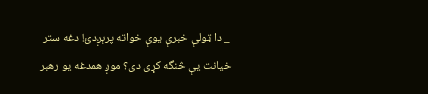_ دا ټولې خبرې يوې خواته پرېږدئ! دغه ستر خيانت يې څنگه کړى دى؟ موږ همدغه يو رهبر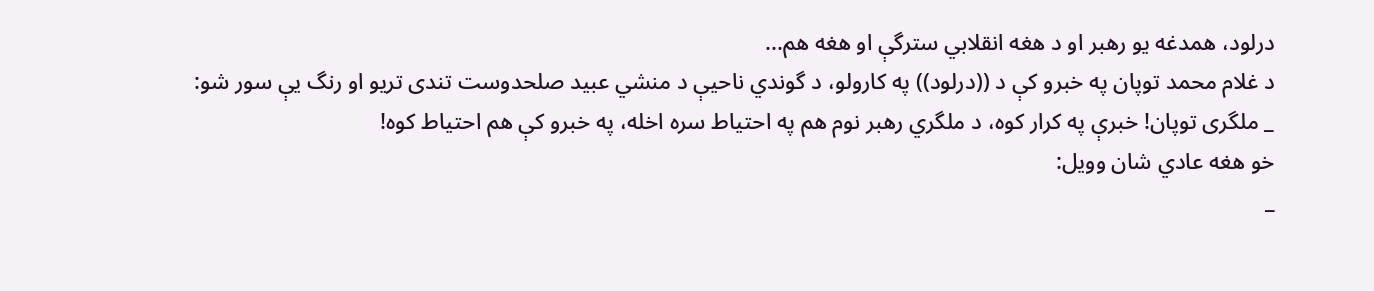درلود، همدغه يو رهبر او د هغه انقلابي سترگې او هغه هم...
د غلام محمد توپان په خبرو کې د ((درلود)) په کارولو، د گوندي ناحيې د منشي عبيد صلحدوست تندى تريو او رنگ يې سور شو:
_ ملگرى توپان! خبرې په کرار کوه، د ملگري رهبر نوم هم په احتياط سره اخله، په خبرو کې هم احتياط کوه!
خو هغه عادي شان وويل:
_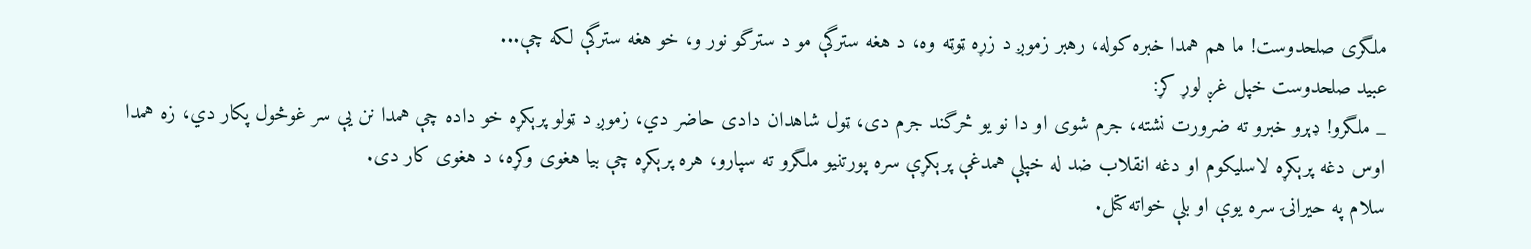ملگرى صلحدوست! ما هم همدا خبره کوله، رهبر زموږ د زړه ټوټه وه، د هغه سترگې مو د سترگو نور و، خو هغه سترگې لکه چې...
عبيد صلحدوست خپل غږ لوړ کړ:
_ ملگرو! ډېرو خبرو ته ضرورت نشته، جرم شوى او دا نو يو څرگند جرم دى، ټول شاهدان دادى حاضر دي، زموږ د ټولو پرېکړه خو داده چې همدا نن يې سر غوڅول پکار دي، زه همدا اوس دغه پرېکړه لاسليکوم او دغه انقلاب ضد له خپلې همدغې پرېکړې سره پورتنيو ملگرو ته سپارو، هره پرېکړه چې بيا هغوى وکړه، د هغوى کار دى.
سلام په حيرانۍ سره يوې او بلې خواته کتل.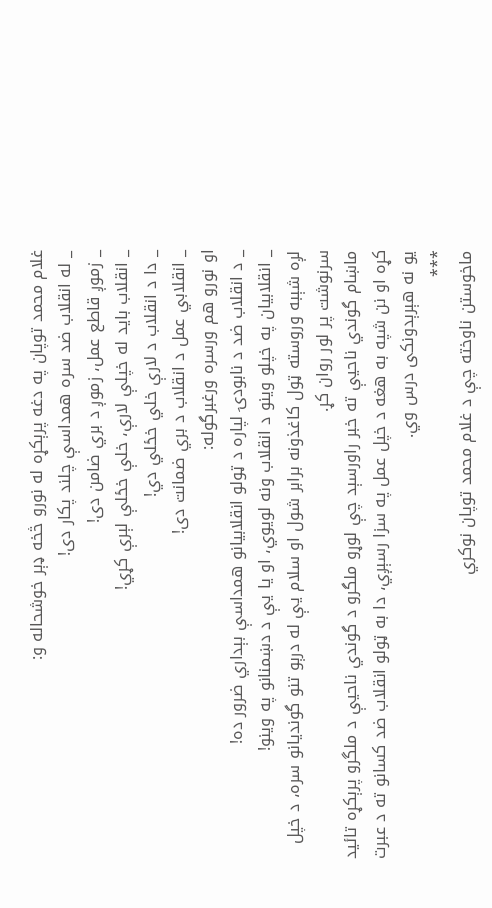غلام محمد توپان په دغه پرېکړه له نورو څخه ډېر خوشحاله و:
_ له انقلاب ضد سره همداسې چلند پکار دى!
_ زموږ قاطع عمل، زموږ د بري ضامن دى!
_ انقلاب بايد له خپلې لارې، خلې خځلې لېرې کړي!
_ دا د انقلاب د لارې خلي خځلي دي!
_ انقلابي عمل د انقلاب د بري ضمانت دى!
او نورو هم ورسره ورغبرگوله:
_ د انقلاب ضد د نابودۍ لپاره د ټولو انقلابيانو همداسې بېداري ضرور ده!
_ انقلابيان په خپلو وينو د انقلاب ونه لويوي، او يا يې د دښمنانو په وينو!
لږه شېبه وروسته ټول کاغذونه برابر شول او سلام يې له درېو تنو گونديانو سره، د خپل سرنوشت پر لور روان کړ.
ماښام گوندي ناحيې ته خبر راورسېد چې لوړو ملگرو د گوندي ناحيې د ملگرو پرېکړه تائيد کړه او نن شپه به هغه د خپل عمل په سزا رسېږي، دا به ټولو انقلاب ضد کسانو ته د عبرت يو نه هېرېدونکى درس وي.
***
ماخوستن ناوخته چې د غلام محمد توپان نوکري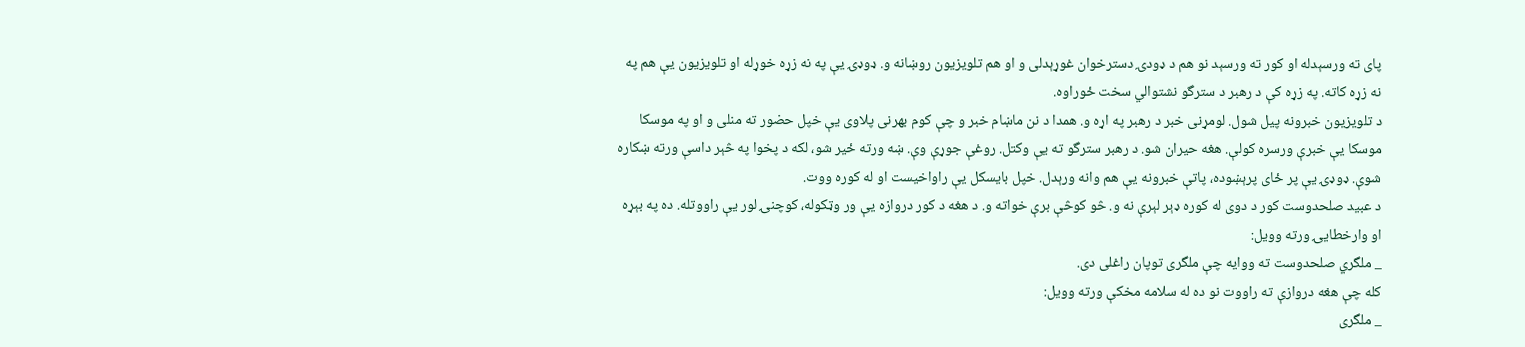پاى ته ورسېدله او کور ته ورسېد نو هم د ډودۍ دسترخوان غوړېدلى و او هم تلويزيون روښانه و. ډوډۍ يې په نه زړه خوړله او تلويزيون يې هم په نه زړه کاته. په زړه کې د رهبر د سترگو نشتوالي سخت ځوراوه.
د تلويزيون خبرونه پيل شول. لومړنى خبر د رهبر په اړه و. همدا د نن ماښام خبر و چې کوم بهرنى پلاوى يې خپل حضور ته منلى و او په موسکا موسکا يې خبرې ورسره کولې. هغه حيران شو. د رهبر سترگو ته يې وکتل. روغې جوړې وې. ښه ورته ځير شو، لکه د پخوا په څېر داسې ورته ښکاره شوې. ډوډۍ يې پر ځاى پرېښوده، پاتې خبرونه يې هم وانه ورېدل. خپل بايسکل يې راواخيست او له کوره ووت.
د عبيد صلحدوست کور د دوى له کوره ډېر لېرې نه و. څو کوڅې برې خواته و. د هغه د کور دروازه يې ور وټکوله، کوچنۍ لور يې راووتله. ده په بېړه او وارخطايۍ ورته وويل:
_ ملگري صلحدوست ته ووايه چې ملگرى توپان راغلى دى.
کله چې هغه دروازې ته راووت نو ده له سلامه مخکې ورته وويل:
_ ملگرى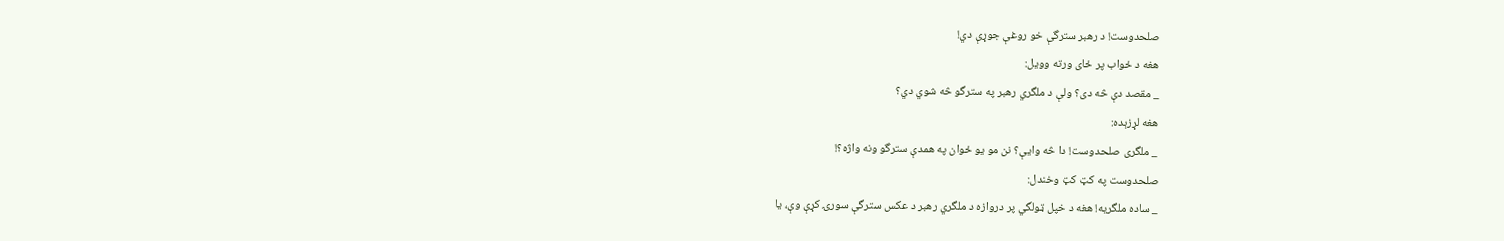صلحدوست! د رهبر سترگې خو روغې جوړې دي!
هغه د ځواب پر ځاى ورته وويل:
_ مقصد دې څه دى؟ ولې د ملگري رهبر په سترگو څه شوي دي؟
هغه لړزېده:
_ ملگرى صلحدوست! دا څه وايې؟ نن مو يو ځوان په همدې سترگو ونه واژه؟!
صلحدوست په کټ کټ وخندل:
_ ساده ملگريه! هغه د خپل ټولگي پر دروازه د ملگري رهبر د عکس سترگې سورۍ کړې وې، يا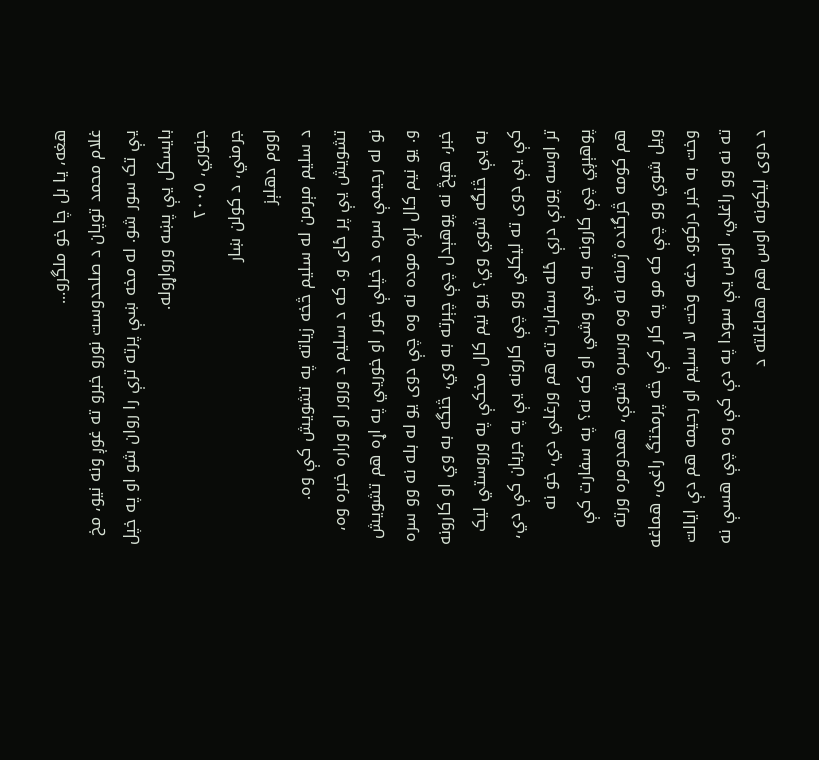هغه، يا بل چا خو ملگرو...
غلام محمد توپان د صلحدوست نورو خبرو ته غوږ ونه نيو، مخ يې تک سور شو. له مخه ښې پرته ترې را روان شو او په خپل بايسکل يې پښه ورواړوله.
جنوري، ٢٠٠٥
جرمني، د کولن ښار
اووم دهلېز
د سليم مېرمن له سليم څخه زياته په تشويش کې وه. تشويش يې پر ځاى و. که د سليم د ورور او وراره خبره وه، نو له رحيمې سره د خپلې خور او خوريي په اړه هم تشويش و. يو نيم کال لږه موده نه وه چې دوى يو له بله نه وو سره خبر، هېڅ نه پوهېدل چې چېرته به وي، څنگه به وي او کارونه به يې څنگه شوي وي؟ يو نيم کال مخکې په وروستي ليک کې يې دوى ته ليکلي وو چې کارونه يې په جريان کې دي، تر اوسه پورې درې ځله سفارت ته هم ورغلي دي، خو نه پوهېږي چې کارونه به يې وشي او که نه؟ په سفارت کې هم کومه څرگنده ژمنه نه وه ورسره شوې، همدومره ورته ويل شوي وو چې که مو په کار کې څه پرمختگ راغى، هماغه وخت به خبر درکوو. دغه وخت لا سليم او رحيمه هم دې ايالت ته نه وو راغلي، اوس يې سودا په دې کې وه چې هسې نه د دوى ليکونه اوس هم هماغلته د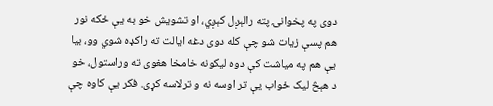دوى په پخوانۍ پته رالېږل کېږي، او تشويش خو به يې ځکه نور هم پسې زيات شو چې کله دوى دغه ايالت ته راکډه شوي وو، بيا يې هم په مياشت کې دوه ليکونه خامخا هغوى ته وراستول، خو د هېڅ ليک ځواب يې تر اوسه نه و ترلاسه کړى. فکر يې کاوه چې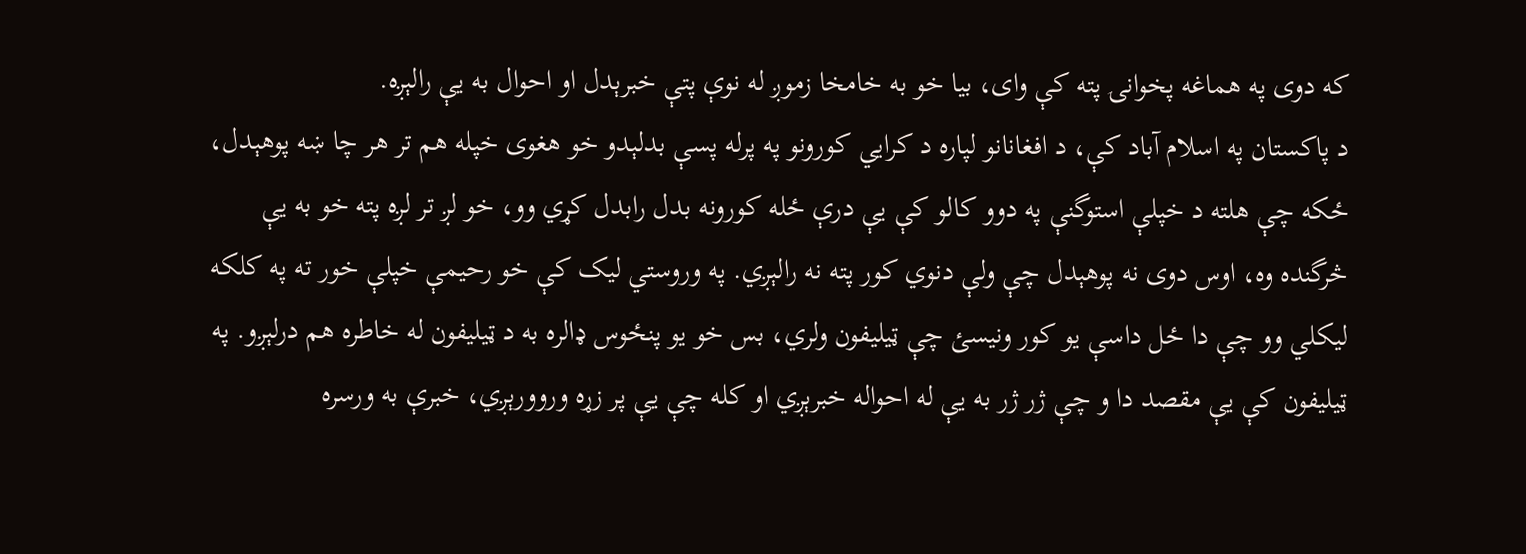که دوى په هماغه پخوانۍ پته کې واى، بيا خو به خامخا زموږ له نوې پتې خبرېدل او احوال به يې رالېږه.
د پاکستان په اسلام آباد کې، د افغانانو لپاره د کرايي کورونو په پرله پسې بدلېدو خو هغوى خپله هم تر هر چا ښه پوهېدل، ځکه چې هلته د خپلې استوگنې په دوو کالو کې يې درې ځله کورونه بدل رابدل کړي وو، خو لږ تر لږه پته خو به يې څرگنده وه، اوس دوى نه پوهېدل چې ولې دنوي کور پته نه رالېږي. په وروستي ليک کې خو رحيمې خپلې خور ته په کلکه ليکلي وو چې دا ځل داسې يو کور ونيسئ چې ټيليفون ولري، بس خو يو پنځوس ډالره به د ټيليفون له خاطره هم درلېږو. په ټيليفون کې يې مقصد دا و چې ژر ژر به يې له احواله خبرېږي او کله چې يې پر زړه وروورېږي، خبرې به ورسره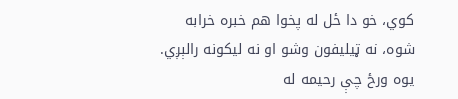کوي، خو دا ځل له پخوا هم خبره خرابه شوه، نه ټيليفون وشو او نه ليکونه رالېږي. يوه ورځ چې رحيمه له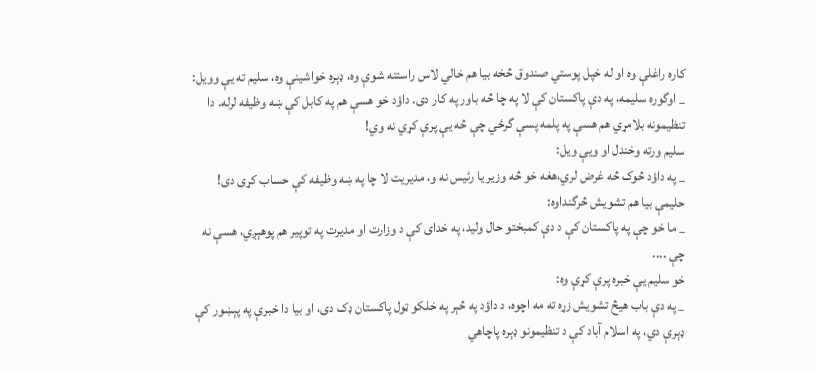کاره راغلې وه او له خپل پوستي صندوق څخه بيا هم خالي لاس راستنه شوې وه، ډېره خواشينې وه، سليم ته يې وويل:
_ اوگوره سليمه، په دې پاکستان کې لا په چا څه باور په کار دى. داؤد خو هسې هم په کابل کې ښه وظيفه لرله. دا تنظيمونه بلامړي هم هسې په پلمه پسې گرځي چې څه يې پرې کړي نه وي!
سليم ورته وخندل او ويې ويل:
_ په داؤد څوک څه غرض لري،هغه خو څه وزير يا رئيس نه و، مديريت لا چا په ښه وظيفه کې حساب کړى دى!
حليمې بيا هم تشويش څرگنداوه:
_ ما خو چې په پاکستان کې د دې کمبختو حال وليد، په خداى کې د وزارت او مديرت په توپير هم پوهېږي، هسې نه چې ....
خو سليم يې خبره پرې کړې وه:
_ په دې باب هيڅ تشويش زړه ته مه اچوه، د داؤد په څېر په خلکو ټول پاکستان ډک دى، او بيا دا خبرې په پېښور کې ډېرې دي، په اسلام آباد کې د تنظيمونو ډېره پاچاهي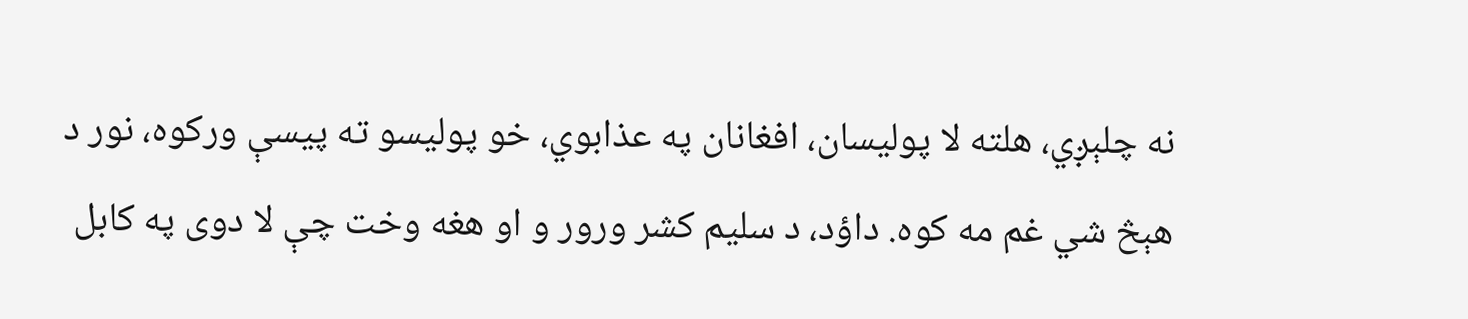نه چلېږي، هلته لا پوليسان، افغانان په عذابوي، خو پوليسو ته پيسې ورکوه، نور د هېڅ شي غم مه کوه. داؤد، د سليم کشر ورور و او هغه وخت چې لا دوى په کابل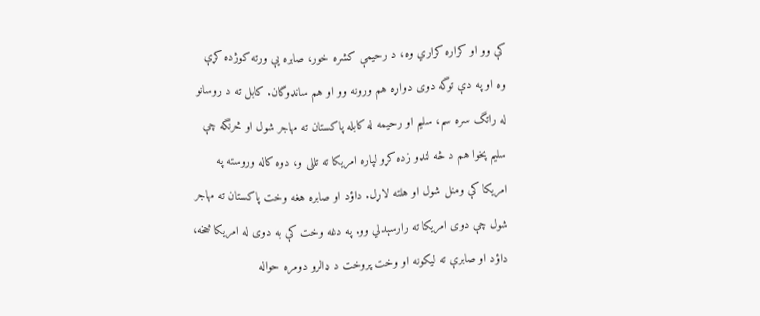کې وو او کراره کراري وه، د رحيمې کشره خور، صابره يې ورته کوژده کړې وه او په دې توگه دوى دواړه هم ورونه وو او هم سانډوگان. کابل ته د روسانو له راتگ سره سم، سليم او رحيمه له کابله پاکستان ته مهاجر شول او څرنگه چې سليم پخوا هم د څه لنډو زده کړو لپاره امريکا ته تللى و، دوه کاله وروسته په امريکا کې ومنل شول او هلته لاړل. داؤد او صابره هغه وخت پاکستان ته مهاجر شول چې دوى امريکا ته رارسېدلي وو. په دغه وخت کې به دوى له امريکا څخه، داؤد او صابرې ته ليکونه او وخت پروخت د ډالرو دومره حواله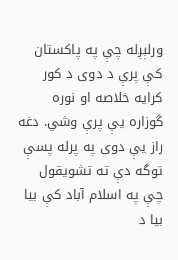ورلېږله چې په پاکستان کې پرې د دوى د کور کرايه خلاصه او نوره گوزاره يې پرې وشي. دغه راز يې دوى په پرله پسې توگه دې ته تشويقول چې په اسلام آباد کې بيا بيا د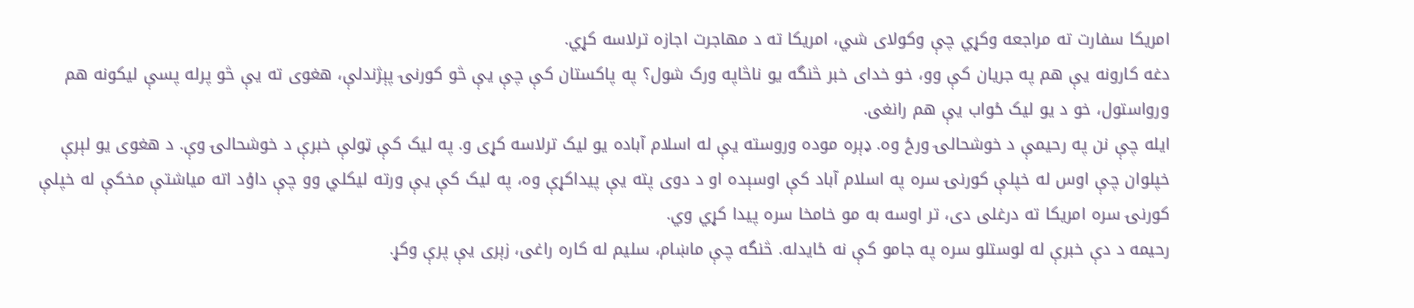امريکا سفارت ته مراجعه وکړي چې وکولاى شي، امريکا ته د مهاجرت اجازه ترلاسه کړي.
دغه کارونه يې هم په جريان کې وو، خو خداى خبر څنگه يو ناڅاپه ورک شول؟ په پاکستان کې چې يې څو کورنۍ پېژندلې، هغوى ته يې څو پرله پسې ليکونه هم ورواستول، خو د يو ليک ځواب يې هم رانغى.
ايله چې نن په رحيمې د خوشحالۍ ورځ وه. ډېره موده وروسته يې له اسلام آباده يو ليک ترلاسه کړى و. په ليک کې ټولې خبرې د خوشحالۍ وې. د هغوى يو لېرې خپلوان چې اوس له خپلې کورنۍ سره په اسلام آباد کې اوسېده او د دوى پته يې پيداکړې وه، په ليک کې يې ورته ليکلي وو چې داؤد اته مياشتې مخکې له خپلې کورنۍ سره امريکا ته درغلى دى، تر اوسه به مو خامخا سره پيدا کړي وي.
رحيمه د دې خبرې له لوستلو سره په جامو کې نه ځايدله. څنگه چې ماښام، سليم له کاره راغى، زېرى يې پرې وکړ.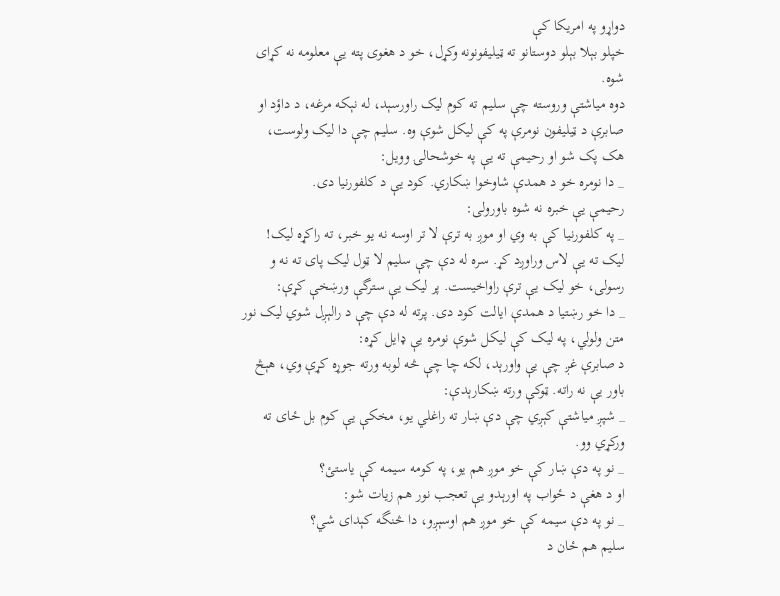دواړو په امريکا کې
خپلو بېلا بېلو دوستانو ته ټيليفونونه وکړل، خو د هغوى پته يې معلومه نه کړاى شوه.
دوه مياشتې وروسته چې سليم ته کوم ليک راورسېد، له نېکه مرغه، د داؤد او صابرې د ټيليفون نومرې په کې ليکل شوې وه. سليم چې دا ليک ولوست، هک پک شو او رحيمې ته يې په خوشحالۍ وويل:
_ دا نومره خو د همدې شاوخوا ښکاري. کود يې د کلفورنيا دى.
رحيمې يې خبره نه شوه باورولى:
_ په کلفورنيا کې به وي او موږ به ترې لا تر اوسه نه يو خبر، ته راکړه ليک!
ليک ته يې لاس وراوږد کړ. سره له دې چې سليم لا ټول ليک پاى ته نه و رسولى، خو ليک يې ترې راواخيست. پر ليک يې سترگې ورښخې کړې:
_ دا خو رښتيا د همدې ايالت کود دى. پرته له دې چې د رالېږل شوي ليک نور متن ولولي، په ليک کې ليکل شوې نومره يې ډايل کړه:
د صابرې غږ چې يې واورېد، لکه چا چې څه لوبه ورته جوړه کړې وي، هېڅ باور يې نه راته. ټوکې ورته ښکارېدې:
_ شپږ مياشتې کېږي چې دې ښار ته راغلي يو، مخکې يې کوم بل ځاى ته ورکړي وو.
_ نو په دې ښار کې خو موږ هم يو، په کومه سيمه کې ياستئ؟
او د هغې د ځواب په اورېدو يې تعجب نور هم زيات شو:
_ نو په دې سيمه کې خو موږ هم اوسېږو، دا څنگه کېداى شي؟
سليم هم ځان د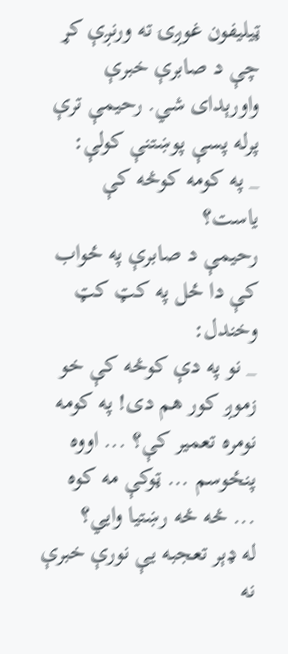ټيليفون غوږۍ ته ورنږې کړ چې د صابرې خبرې واورېداى شي. رحيمې ترې پرله پسې پوښتنې کولې:
_ په کومه کوڅه کې ياست؟
رحيمې د صابرې په ځواب کې دا ځل په کټ کټ وخندل:
_ نو په دې کوڅه کې خو زموږ کور هم دى! په کومه نومره تعمير کې؟ ... اووه پنځوسم ... ټوکې مه کوه ... څه څه رښتيا وايي؟
له ډېر تعجبه يې نورې خبرې نه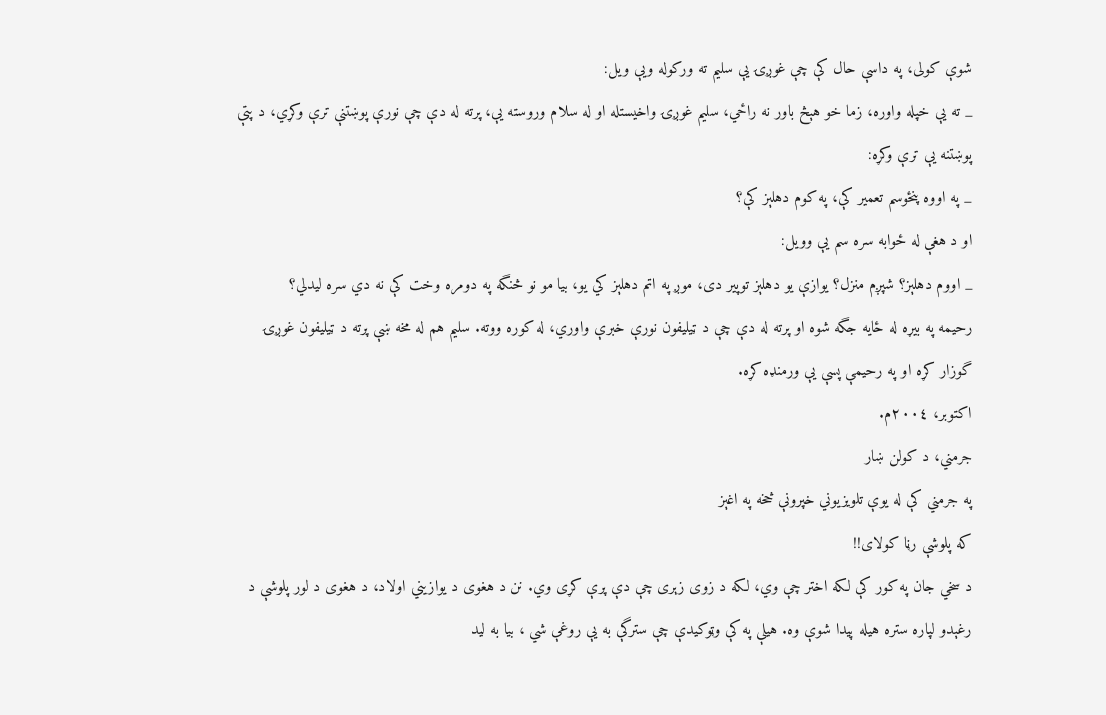شوې کولى، په داسې حال کې چې غوږۍ يې سليم ته ورکوله ويې ويل:
_ ته يې خپله واوره، زما خو هېڅ باور نه راځي، سليم غوږۍ واخيستله او له سلام وروسته يې، پرته له دې چې نورې پوښتنې ترې وکړي، د پتې پوښتنه يې ترې وکړه:
_ په اووه پنځوسم تعمير کې، په کوم دهلېز کې؟
او د هغې له ځوابه سره سم يې وويل:
_ اووم دهلېز؟ شپږم منزل؟ يوازې يو دهلېز توپير دى، موږ په اتم دهلېز کي يو، بيا مو نو څنگه په دومره وخت کې نه دي سره ليدلي؟
رحيمه په بيړه له ځايه جگه شوه او پرته له دې چې د ټيليفون نورې خبرې واوري، له کوره ووته. سليم هم له مخه ښې پرته د ټيليفون غوږۍ گوزار کړه او په رحيمې پسې يې ورمنډه کړه.
اکتوبر، ٢٠٠٤م.
جرمني، د کولن ښار
په جرمني کې له يوې تلويزيوني خپرونې څخه په اغېز
که پلوشې رڼا کولای!!
د سخي جان په کور کې لکه اختر چې وي، لکه د زوی زېری چې دې پرې کړی وي. نن د هغوی د يوازيني اولاد، د هغوی د لور پلوشې د رغېدو لپاره ستره هيله پيدا شوې وه. هيلې په کې وټوکيدې چې سترگې به يې روغې شي ، بيا به ليد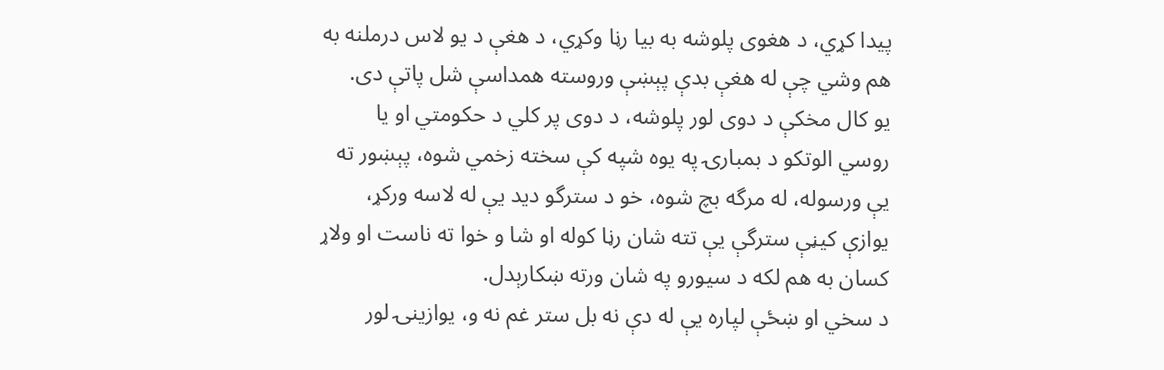پيدا کړي، د هغوی پلوشه به بيا رڼا وکړي، د هغې د يو لاس درملنه به هم وشي چې له هغې بدې پېښې وروسته همداسې شل پاتې دی.
يو کال مخکې د دوی لور پلوشه، د دوی پر کلي د حکومتي او يا روسي الوتکو د بمبارۍ په يوه شپه کې سخته زخمي شوه، پېښور ته يې ورسوله، له مرگه بچ شوه، خو د سترگو ديد يې له لاسه ورکړ، يوازې کيڼې سترگې يې تته شان رڼا کوله او شا و خوا ته ناست او ولاړ کسان به هم لکه د سيورو په شان ورته ښکارېدل.
د سخي او ښځې لپاره يې له دې نه بل ستر غم نه و، يوازينۍ لور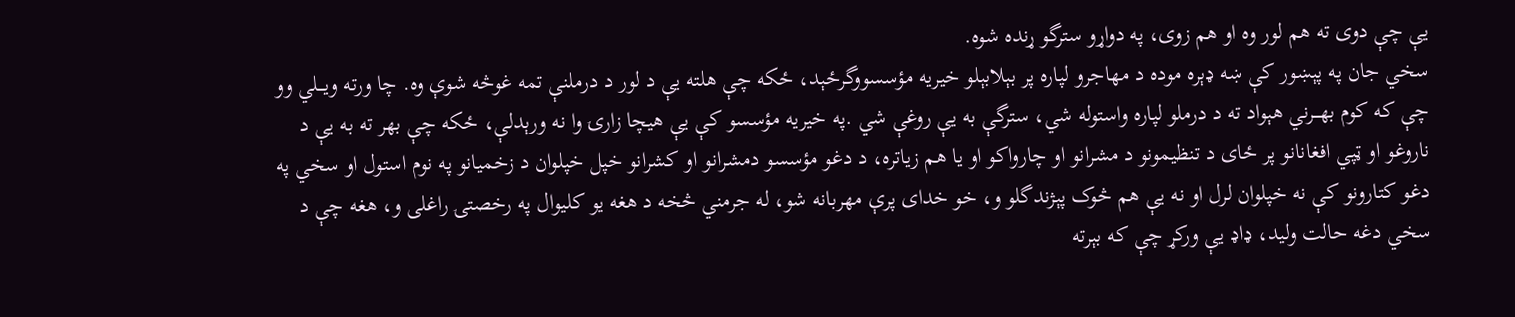يې چې دوی ته هم لور وه او هم زوی، په دواړو سترگو ړنده شوه.
سخي جان په پېښور کې ښه ډېره موده د مهاجرو لپاره پر بېلابېلو خيريه مؤسسووگرځېد، ځکه چې هلته يې د لور د درملنې تمه غوڅه شوې وه. چا ورته ويـــلي وو چې که کوم بهـــرني هېواد ته د درملو لپاره واستوله شي، سترگې به يې روغې شي .په خيريه مؤسسو کې يې هيچا زارۍ وا نه ورېدلې، ځکه چې بهر ته به يې د ناروغو او ټپي افغانانو پر ځای د تنظيمونو د مشرانو او چارواکو او يا هم زياتره، د دغو مؤسسو دمشرانو او کشرانو خپل خپلوان د زخميانو په نوم استول او سخي په دغو کتارونو کې نه خپلوان لرل او نه يې هم څوک پېژندگلو و، خو خدای پرې مهربانه شو، له جرمني څخه د هغه يو کليوال په رخصتۍ راغلی و، هغه چې د سخي دغه حالت وليد، ډاډ يې ورکړ چې که بېرته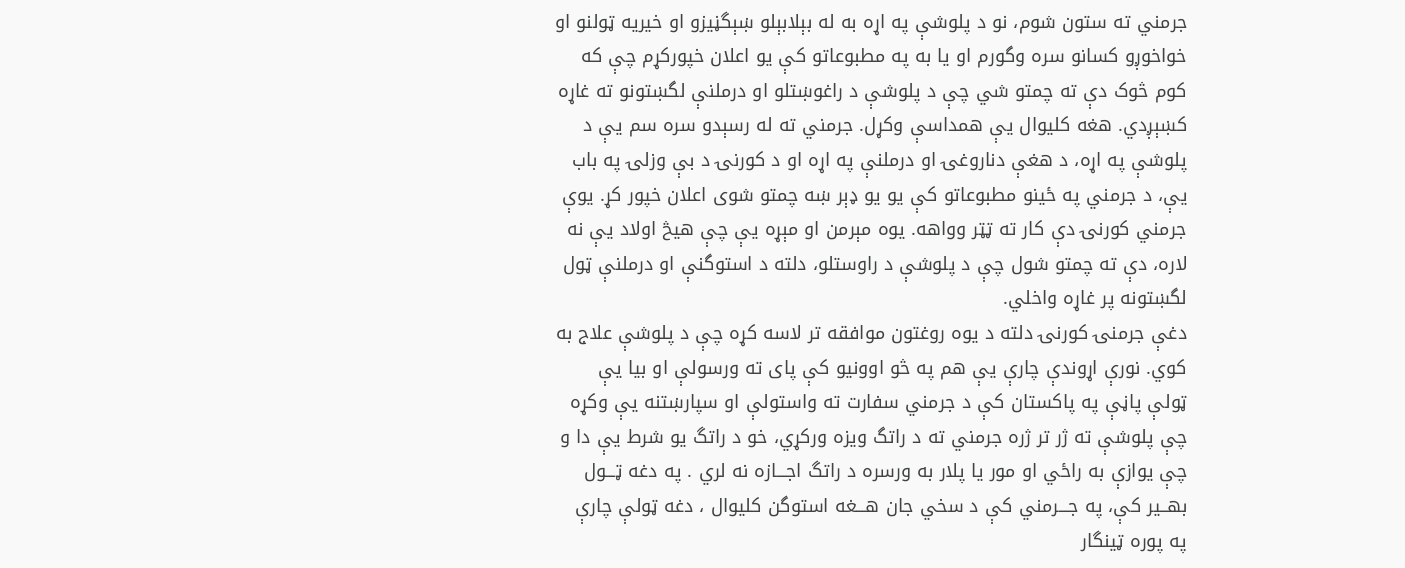جرمني ته ستون شوم، نو د پلوشې په اړه به له بېلابېلو ښېگڼيزو او خيريه ټولنو او خواخوږو کسانو سره وگورم او يا به په مطبوعاتو کې يو اعلان خپورکړم چې که کوم څوک دې ته چمتو شي چې د پلوشې د راغوښتلو او درملنې لگښتونو ته غاړه کښېږدي. هغه کليوال يې همداسې وکړل. جرمني ته له رسېدو سره سم يې د پلوشې په اړه، د هغې دناروغۍ او درملنې په اړه او د کورنۍ د بې وزلۍ په باب يې، د جرمني په ځينو مطبوعاتو کې يو يو ډېر ښه چمتو شوی اعلان خپور کړ. يوې جرمني کورنۍ دې کار ته ټټر وواهه. يوه مېرمن او مېړه يې چې هيڅ اولاد يې نه لاره، دې ته چمتو شول چې د پلوشې د راوستلو، دلته د استوگنې او درملنې ټول لگښتونه پر غاړه واخلي.
دغې جرمنۍ کورنۍ دلته د يوه روغتون موافقه تر لاسه کړه چې د پلوشې علاج به کوي. نورې اړوندې چارې يې هم په څو اوونيو کې پای ته ورسولې او بيا يې ټولې پاڼې په پاکستان کې د جرمني سفارت ته واستولې او سپارښتنه يې وکړه چې پلوشې ته ژر تر ژره جرمني ته د راتگ ويزه ورکړي، خو د راتگ يو شرط يې دا و چې يوازې به راځي او مور يا پلار به ورسره د راتگ اجـــازه نه لري . په دغه ټـــول بهــير کې، په جـــرمني کې د سخي جان هـــغه استوگن کليوال ، دغه ټولې چارې په پوره ټينگار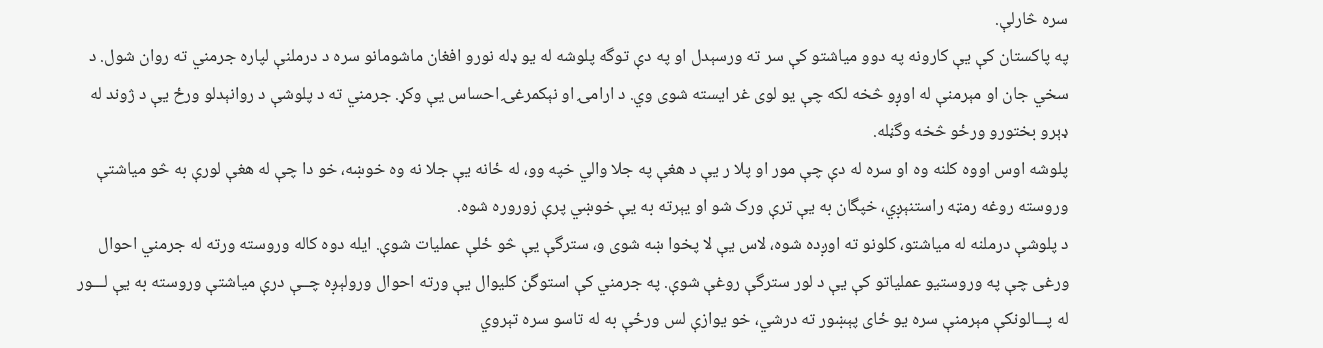سره څارلې.
په پاکستان کې يې کارونه په دوو مياشتو کې سر ته ورسېدل او په دې توگه پلوشه له يو ډله نورو افغان ماشومانو سره د درملنې لپاره جرمني ته روان شول. د سخي جان او مېرمنې له اوږو څخه لکه چې يو لوی غر ايسته شوی وي. د ارامۍ او نېکمرغۍ احساس يې وکړ. جرمني ته د پلوشې د روانېدلو ورځ يې د ژوند له ډېرو بختورو ورځو څخه وگڼله.
پلوشه اوس اووه کلنه وه او سره له دې چې مور او پلا ر يې د هغې په جلا والي خپه وو، له ځانه يې جلا نه وه خوښه، خو دا چې له هغې لورې به څو مياشتې وروسته روغه رمټه راستنېږي، خپگان به يې ترې ورک شو او يېرته به يې خوښي پرې زوروره شوه.
د پلوشې درملنه له مياشتو، کلونو ته اوږده شوه، لاس يې لا پخوا ښه شوی و، سترگې يې څو ځلې عمليات شوې. ايله دوه کاله وروسته ورته له جرمني احوال ورغی چې په وروستيو عملياتو کې يې د لور سترگې روغې شوې. په جرمني کې استوگن کليوال يې ورته احوال ورولېږه چــې درې مياشتې وروسته به يې لـــور له پـــالونکې مېرمنې سره يو ځای پېښور ته درشي، خو يوازې لس ورځې به له تاسو سره تېروي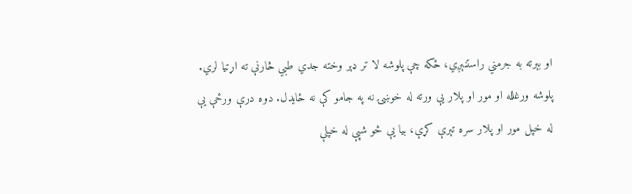او بېرته به جرمني راستنېږي، ځکه چې پلوشه لا تر ډېر وخته جدي طبي څارنې ته اړتيا لري.
پلوشه ورغلله او مور او پلار يې ورته له خوښۍ نه په جامو کې نه ځايدل. دوه درې ورځې يې له خپل مور او پلار سره تېرې کړې، بيا يې څو شپې له خپلې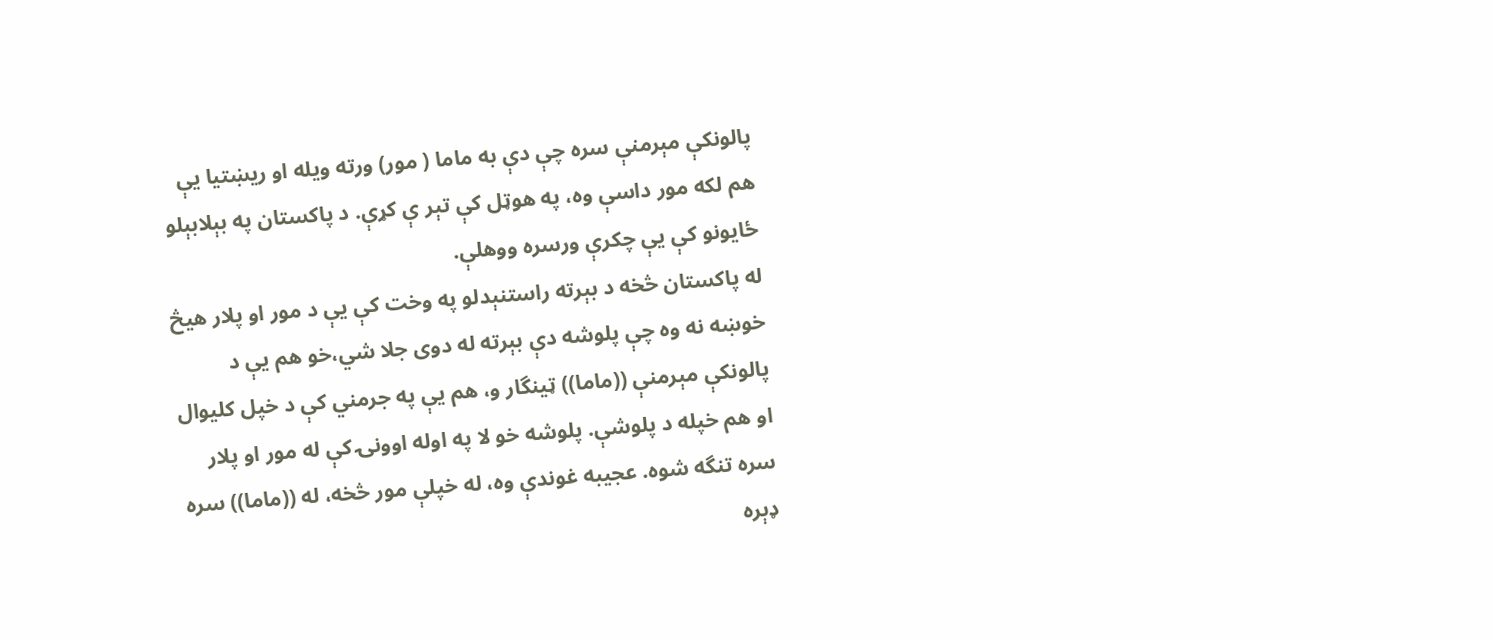پالونکې مېرمنې سره چې دې به ماما ( مور) ورته ويله او ريښتيا يې هم لکه مور داسې وه، په هوټل کې تېر ې کړې. د پاکستان په بېلابېلو ځايونو کې يې چکرې ورسره ووهلې.
له پاکستان څخه د بېرته راستنېدلو په وخت کې يې د مور او پلار هيڅ خوښه نه وه چې پلوشه دې بېرته له دوی جلا شي،خو هم يې د
پالونکې مېرمنې ((ماما)) ټينگار و، هم يې په جرمني کې د خپل کليوال او هم خپله د پلوشې. پلوشه خو لا په اوله اوونۍ کې له مور او پلار سره تنگه شوه. عجيبه غوندې وه، له خپلې مور څخه، له ((ماما)) سره ډېره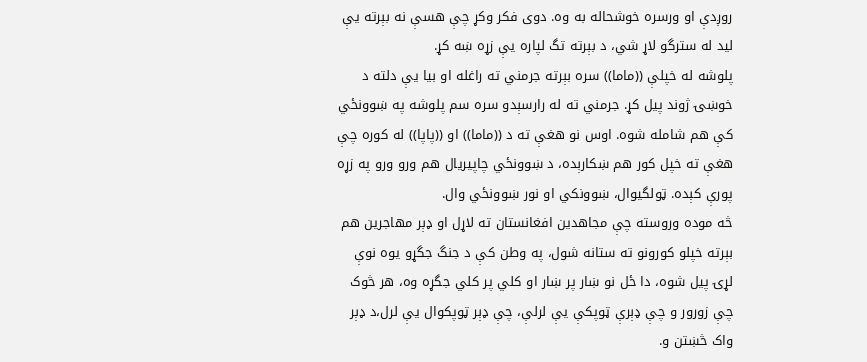روږدې او ورسره خوشحاله به وه. دوی فکر وکړ چې هسې نه بېرته يې ليد له سترگو لاړ شي، د بېرته تگ لپاره يې زړه ښه کړ.
پلوشه له خپلې ((ماما)) سره بېرته جرمني ته راغله او بيا يې دلته د خوښۍ ژوند پيل کړ. جرمني ته له رارسېدو سره سم پلوشه په ښوونځي کې هم شامله شوه. اوس نو هغې ته د ((ماما)) او ((پاپا)) له کوره چې هغې ته خپل کور هم ښکارېده، د ښوونځي چاپيريال هم ورو ورو په زړه پورې کېده. ټولگيوال، ښوونکي او نور ښوونځي وال.
څه موده وروسته چې مجاهدين افغانستان ته لاړل او ډېر مهاجرين هم بېرته خپلو کورونو ته ستانه شول، په وطن کې د جنگ جگړو يوه نوې لړۍ پيل شوه، دا ځل نو ښار پر ښار او کلي پر کلي جگړه وه، هر څوک چې زورور و چې ډېرې ټوپکې يې لرلې، چې ډېر ټوپکوال يې لرل،د ډېر واک څښتن و.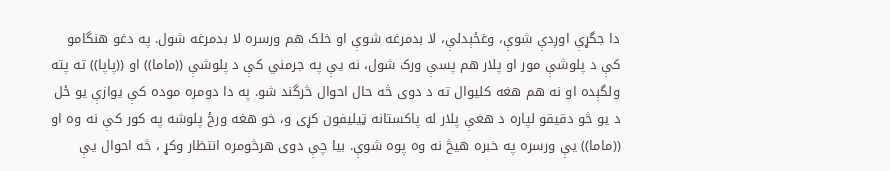دا جگړې اوږدې شوې، وغځېدلې، لا بدمرغه شوې او خلک هم ورسره لا بدمرغه شول. په دغو هنگامو کې د پلوشې مور او پلار هم پسې ورک شول، نه يې په جرمني کې د پلوشې ((ماما)) او ((پاپا)) ته پته ولگېده او نه هم هغه کليوال ته د دوی څه حال احوال څرگند شو. په دا دومره موده کې يوازې يو ځل د يو څو دقيقو لپاره د هغې پلار له پاکستانه ټيليفون کړی و، خو هغه ورځ پلوشه په کور کې نه وه او ((ماما)) يې ورسره په خبره هيڅ نه وه پوه شوې. بيا چې دوی هرڅومره انتظار وکړ ، څه احوال يې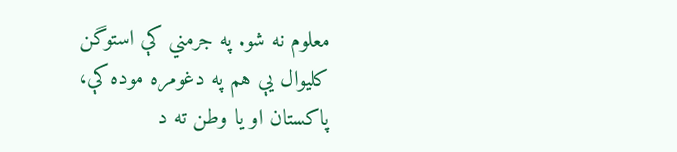معلوم نه شو. په جرمني کې استوگن کليوال يې هم په دغومره موده کې، پاکستان او يا وطن ته د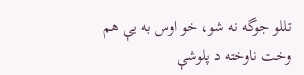تللو جوگه نه شو، خو اوس به يې هم وخت ناوخته د پلوشې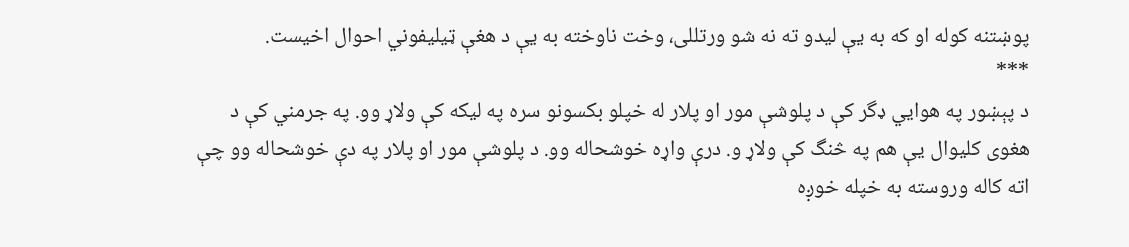پوښتنه کوله او که به يې ليدو ته نه شو ورتللی، وخت ناوخته به يې د هغې ټيليفوني احوال اخيست.
***
د پېښور په هوايي ډگر کې د پلوشې مور او پلار له خپلو بکسونو سره په ليکه کې ولاړ وو. په جرمني کې د هغوی کليوال يې هم په څنگ کې ولاړ و. درې واړه خوشحاله وو. د پلوشې مور او پلار په دې خوشحاله وو چې اته کاله وروسته به خپله خوږه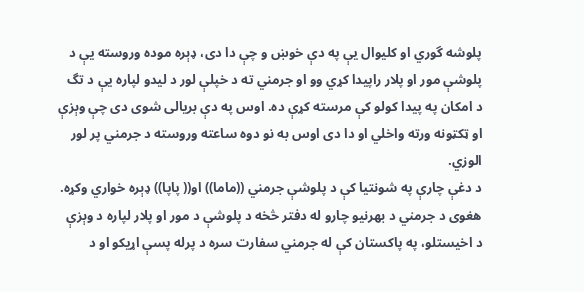پلوشه گوري او کليوال يې په دې خوښ و چې دا دی، ډېره موده وروسته يې د پلوشې مور او پلار راپيدا کړي وو او جرمني ته د خپلې لور د ليدو لپاره يې د تگ د امکان په پيدا کولو کې مرسته کړې ده. اوس په دې بريالی شوی دی چې وېزې او ټکټونه ورته واخلي او دا دی اوس به نو دوه ساعته وروسته د جرمني پر لور الوزي.
د دغې چارې په شونتيا کې د پلوشې جرمني ((ماما)) او(( پاپا)) ډېره خواري وکړه. هغوی د جرمني د بهرنيو چارو له دفتر څخه د پلوشې د مور او پلار لپاره د وېزې د اخيستلو، په پاکستان کې له جرمني سفارت سره د پرله پسې اړيکو او د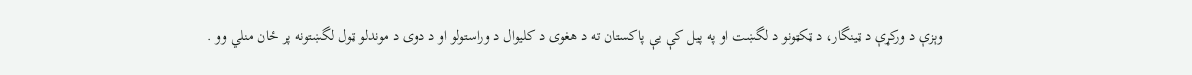وېزې د ورکړې د ټينگار، د ټکټونو د لگښت او په پيل کې يې پاکستان ته د هغوی د کليوال د وراستولو او د دوی د موندلو ټول لگښتونه پر ځان منلي وو .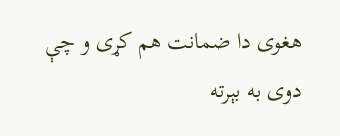هغوی دا ضمانت هم کړی و چې دوی به بېرته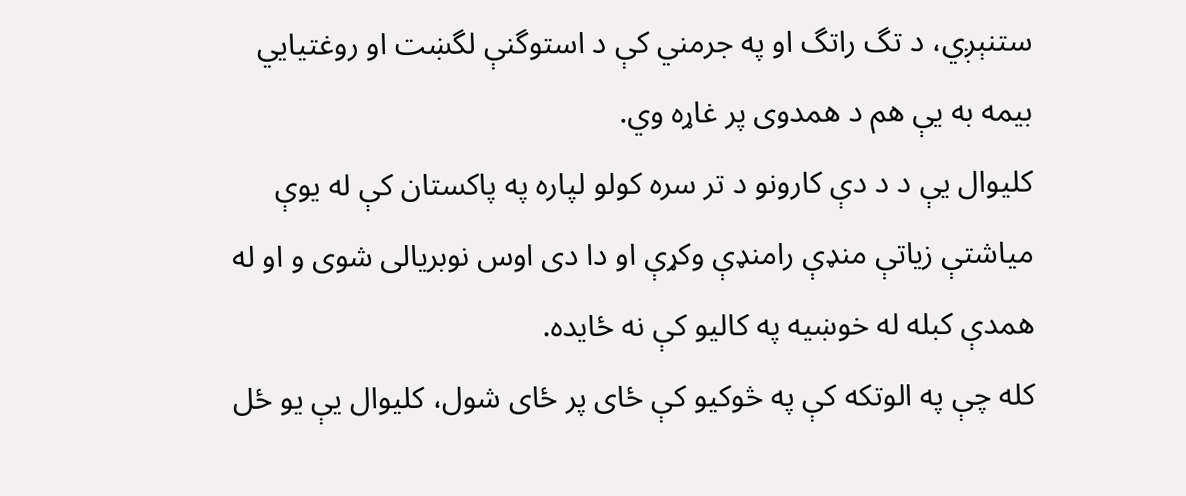ستنېږي، د تگ راتگ او په جرمني کې د استوگنې لگښت او روغتيايي بيمه به يې هم د همدوی پر غاړه وي.
کليوال يې د د دې کارونو د تر سره کولو لپاره په پاکستان کې له يوې مياشتې زياتې منډې رامنډې وکړې او دا دی اوس نوبريالی شوی و او له همدې کبله له خوښيه په کاليو کې نه ځايده.
کله چې په الوتکه کې په څوکيو کې ځای پر ځای شول، کليوال يې يو ځل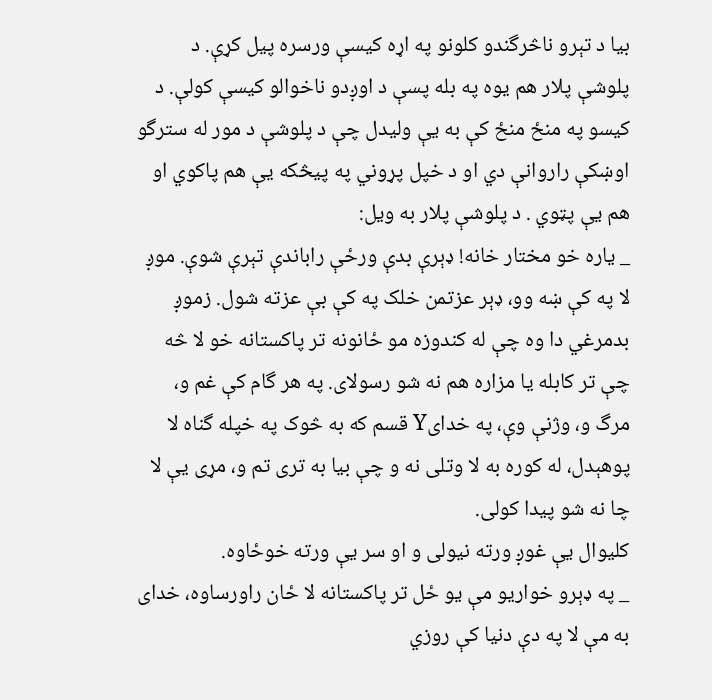بيا د تېرو ناڅرگندو کلونو په اړه کيسې ورسره پيل کړې. د پلوشې پلار هم يوه په بله پسې د اوږدو ناخوالو کيسې کولې. د کيسو په منځ منځ کې به يې وليدل چې د پلوشې د مور له سترگو اوښکې راروانې دي او د خپل پړوني په پيڅکه يې هم پاکوي او هم يې پټوي . د پلوشې پلار به ويل:
_ ياره خو مختار خانه! ډېرې بدې ورځې راباندې تېرې شوې. موږ لا په کې ښه وو، ډېر عزتمن خلک په کې بې عزته شول. زموږ بدمرغي دا وه چې له کندوزه مو ځانونه تر پاکستانه خو لا څه چې تر کابله يا مزاره هم نه شو رسولای. په هر گام کې غم و، مرگ و، وژنې وې، په خدایY قسم که به څوک په خپله گناه لا پوهېدل، له کوره به لا وتلی نه و چې بيا به تری تم و، مړی يې لا چا نه شو پيدا کولی.
کليوال يې غوږ ورته نيولی و او سر يې ورته خوځاوه.
_ په ډېرو خواريو مې يو ځل تر پاکستانه لا ځان راورساوه، خدای به مې لا په دې دنيا کې روزي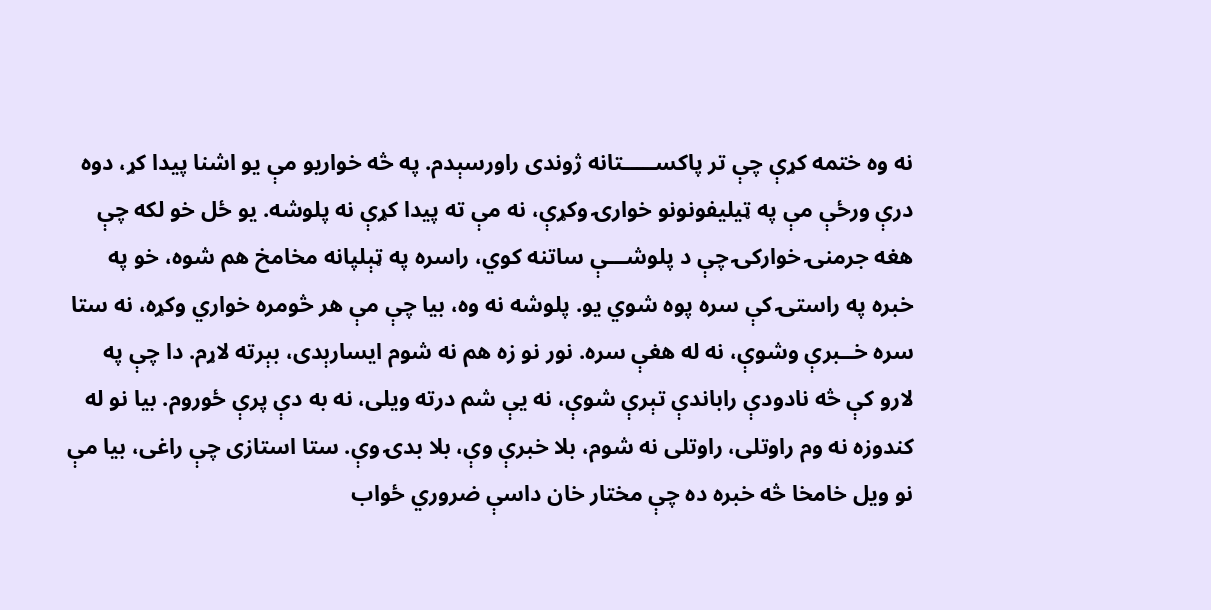نه وه ختمه کړې چې تر پاکســـــتانه ژوندی راورسېدم. په څه خواريو مې يو اشنا پيدا کړ، دوه درې ورځې مې په ټيليفونونو خوارۍ وکړې، نه مې ته پيدا کړې نه پلوشه. يو ځل خو لکه چې هغه جرمنۍ خوارکۍ چې د پلوشـــې ساتنه کوي، راسره په ټېلپانه مخامخ هم شوه، خو په خبره په راستۍ کې سره پوه شوي يو. پلوشه نه وه، بيا چې مې هر څومره خواري وکړه، نه ستا سره خــبرې وشوې، نه له هغې سره. نور نو زه هم نه شوم ايسارېدی، بېرته لاړم. دا چې په لارو کې څه نادودې راباندې تېرې شوې، نه يې شم درته ويلی، نه به دې پرې ځوروم. بيا نو له کندوزه نه وم راوتلی، راوتلی نه شوم، بلا خبرې وې، بلا بدۍ وې. ستا استازی چې راغی، بيا مې نو ويل خامخا څه خبره ده چې مختار خان داسې ضروري ځواب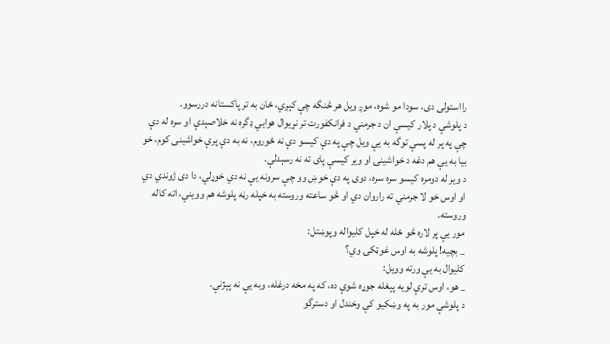رااستولی دی، سودا مو شوه، موږ ويل هر څنگه چې کېږي، ځان به تر پاکستانه دررسوو.
د پلوشې د پلار کيسې ان د جرمني د فرانکفورت تر نړيوال هوايي ډگره نه خلاصېدې او سره له دې چې په پر له پسې توگه به يې ويل چې په دې کيسو دې نه ځوروم، نه به دې پرې خواشينی کوم، خو بيا به يې هم دغه د خواشينۍ او وير کيسې پای ته نه رسېدلې.
د وير له دومره کيسو سره سره، دوی په دې خوښ وو چې سرونه يې نه دي خوړلي، دا دی ژوندي دي او اوس خو لا جرمني ته راروان دي او څو ساعته وروسته به خپله رڼه پلوشه هم وويني، اته کاله وروسته.
مور يې پر لاره څو ځله له خپل کليواله وپوښتل:
_ بچيه! پلوشه به اوس غوټکۍ وي؟
کليوال به يې ورته وويل:
_ هو، اوس ترې لويه پېغله جوړه شوې ده، که په مخه درغله، وبه يې نه پېژنې.
د پلوشې مور به په وښکيو کې وخندل او دسترگو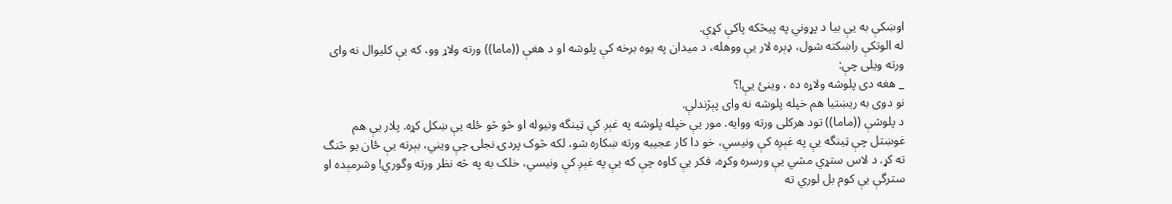اوښکې به يې بيا د پړوني په پيڅکه پاکې کړې.
له الوتکې راښکته شول، ډېره لار يې ووهله، د ميدان په يوه برخه کې پلوشه او د هغې ((ماما)) ورته ولاړ وو، که يې کليوال نه وای ورته ويلی چې:
_ هغه دی پلوشه ولاړه ده ، وينئ يې!؟
نو دوی به ريښتيا هم خپله پلوشه نه وای پېژندلې.
د پلوشې ((ماما)) تود هرکلی ورته ووايه. مور يې خپله پلوشه په غېږ کې ټينگه ونيوله او څو څو ځله يې ښکل کړه. پلار يې هم غوښتل چې ټينگه يې په غېږه کې ونيسي، خو دا کار عجيبه ورته ښکاره شو، لکه څوک پردۍ نجلۍ چې ويني، بېرته يې ځان يو څنگ ته کړ. د لاس ستړي مشي يې ورسره وکړه، فکر يې کاوه چې که يې په غېږ کې ونيسي، خلک به په څه نظر ورته وگوري! وشرمېده او سترگې يې کوم بل لوري ته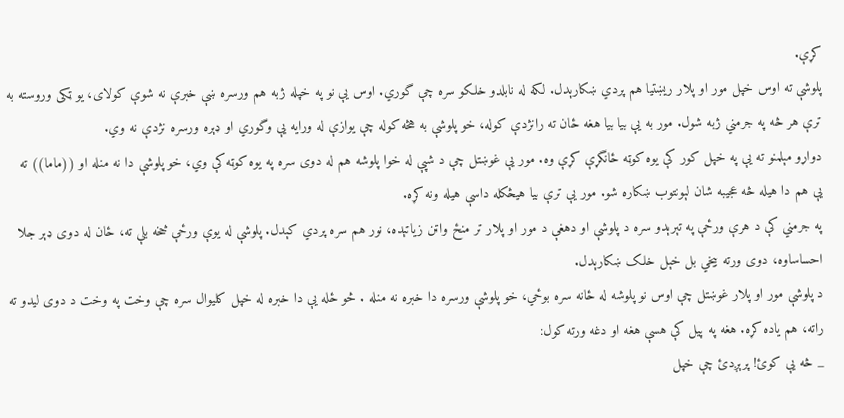کړې.
پلوشې ته اوس خپل مور او پلار ريښتيا هم پردي ښکارېدل. لکه له نابلدو خلکو سره چې گوري. اوس يې نو په خپله ژبه هم ورسره ښې خبرې نه شوې کولای، يو ټکی وروسته به ترې هر څه په جرمني ژبه شول. مور به يې بيا بيا هغه ځان ته رانژدې کوله، خو پلوشې به هڅه کوله چې يوازې له ورايه يې وگوري او ډېره ورسره نژدې نه وي.
دواړو مېلمنو ته يې په خپل کور کې يوه کوټه ځانگړې کړې وه. مور يې غوښتل چې د شپې له خوا پلوشه هم له دوی سره په يوه کوټه کې وي، خو پلوشې دا نه منله او ((ماما)) ته يې هم دا هيله څه عجيبه شان لېونتوب ښکاره شو. مور يې ترې بيا هيڅکله داسې هيله ونه کړه.
په جرمني کې د هرې ورځې په تېرېدو سره د پلوشې او دهغې د مور او پلار تر منځ واټن زياتېده، نور هم سره پردي کېدل. پلوشې له يوې ورځې څخه بلې ته، ځان له دوی ډېر جلا احساساوه، دوی ورته بيخي بل خېل خلک ښکارېدل.
د پلوشې مور او پلار غوښتل چې اوس نو پلوشه له ځانه سره بوځي، خو پلوشې ورسره دا خبره نه منله . څو ځله يې دا خبره له خپل کليوال سره چې وخت په وخت د دوی ليدو ته راته، هم ياده کړه. هغه په پيل کې هسې هغه او دغه ورته کول:
_ څه يې کوئ! پرېږدئ چې خپل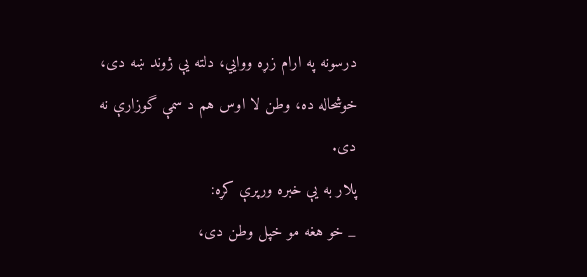درسونه په ارام زړه ووايي، دلته يې ژوند ښه دی، خوشحاله ده، وطن لا اوس هم د سمې گوزارې نه دی.
پلار به يې خبره ورپرې کړه:
_ خو هغه مو خپل وطن دی،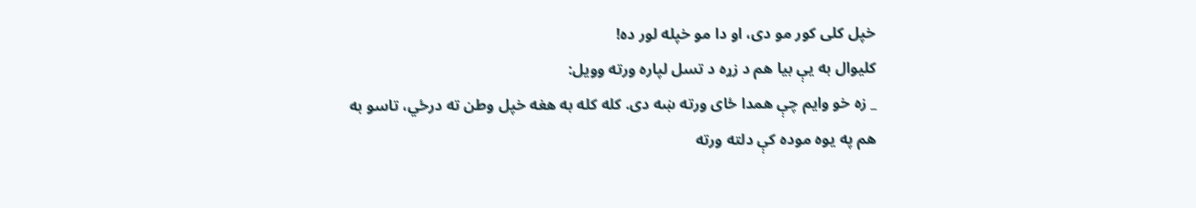خپل کلی کور مو دی، او دا مو خپله لور ده!
کليوال به يې بيا هم د زړه د تسل لپاره ورته وويل:
_ زه خو وايم چې همدا ځای ورته ښه دی. کله کله به هغه خپل وطن ته درځي، تاسو به هم په يوه موده کې دلته ورته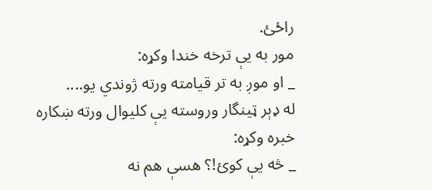راځئ.
مور به يې ترخه خندا وکړه:
_ او موږ به تر قيامته ورته ژوندي يو....
له ډېر ټينگار وروسته يې کليوال ورته ښکاره خبره وکړه:
_ څه يې کوئ!؟ هسې هم نه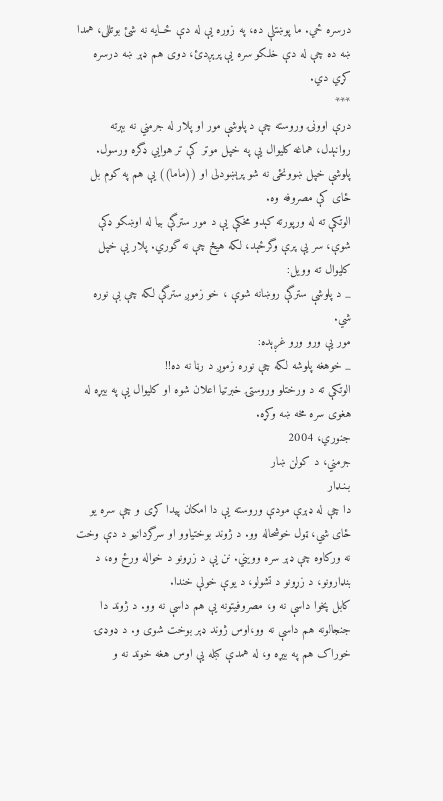درسره ځي. ما پوښتلې ده، په زوره يې له دې ځــايه نه شئ بوتللی، همدا ښه ده چې له دې خلکو سره يې پرېږدئ، دوی هم ډېر ښه درسره کړي دي.
***
درې اوونۍ وروسته چې د پلوشې مور او پلار له جرمني نه بېرته روانېدل، هماغه کليوال يې په خپل موټر کې تر هوايي ډگره ورسول. پلوشې خپل ښوونځی نه شو پرېښودلی او ((ماما)) يې هم په کوم بل ځای کې مصروفه وه.
الوتکې ته له ورپورته کېدو مخکې يې د مور سترگې بيا له اوښکو ډکې شوې، سر يې پرې وگرځېد، لکه هيڅ چې نه گوري. پلار يې خپل کليوال ته وويل:
_ د پلوشې سترگې روښانه شوې ، خو زموږ سترگې لکه چې بې نوره شي.
مور يې ورو ورو غږېده:
_ خوهغه پلوشه لکه چې نوره زموږ د رڼا نه ده!!
الوتکې ته د ورختلو وروستۍ خبرتيا اعلان شوه او کليوال يې په بيړه له هغوی سره مخه ښه وکړه.
جنوري، 2004
جرمني، د کولن ښار
بـنـډار
دا چې له ډېرې مودې وروسته يې دا امکان پيدا کړی و چې سره يو ځای شي، ټول خوشحاله وو. د ژوند بوختياوو او سرگردانيو د دې وخت نه ورکاوه چې ډېر سره وويني. نن يې د زړونو د خواله ورځ وه، د بنډارونو، د زړونو د تشولو، د يوې خولې خندا.
کابل پخوا داسې نه و، مصروفيتونه يې هم داسې نه وو. د ژوند دا جنجالونه هم داسې نه وو،اوس ژوند ډېر بوخت شوی و. د ډوډۍ خوراک هم په بيړه و، له همدې کبله يې اوس هغه خوند نه و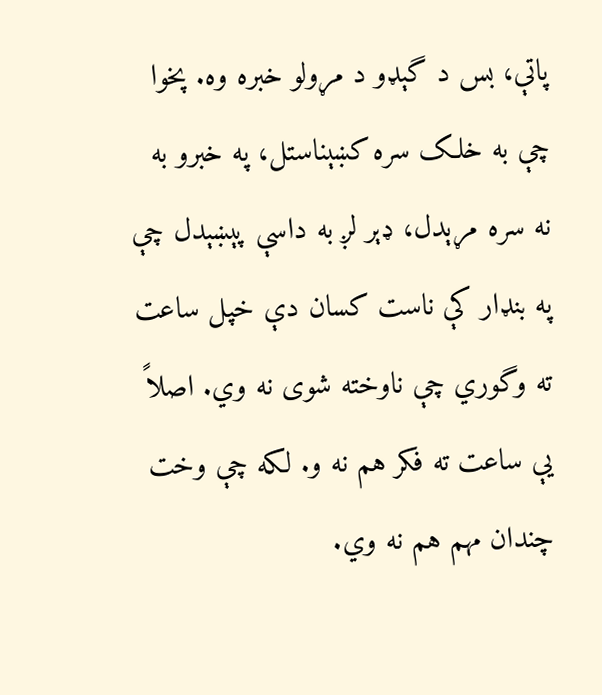پاتې، بس د گېډو د مړولو خبره وه. پخوا چې به خلک سره کښېناستل، په خبرو به نه سره مړېدل، ډېر لږ به داسې پېښېدل چې په بنډار کې ناست کسان دې خپل ساعت ته وگوري چې ناوخته شوی نه وي. اصلاً يې ساعت ته فکر هم نه و. لکه چې وخت چندان مهم هم نه وي.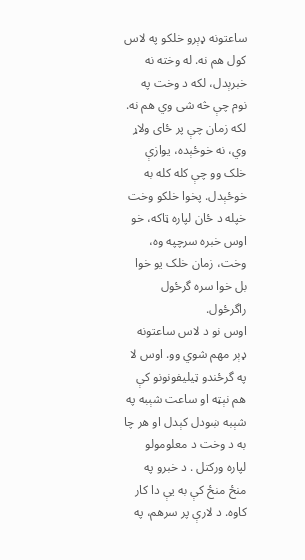ساعتونه ډېرو خلکو په لاس کول هم نه. له وخته نه خبرېدل، لکه د وخت په نوم چې څه شی وي هم نه. لکه زمان چې پر ځای ولاړ وي، نه خوځېده، يوازې خلک وو چې کله کله به خوځېدل. پخوا خلکو وخت خپله د ځان لپاره ټاکه، خو اوس خبره سرچپه وه، وخت، زمان خلک يو خوا بل خوا سره گرځول راگرځول.
اوس نو د لاس ساعتونه ډېر مهم شوي وو. اوس لا په گرځندو ټيليفونونو کې هم نېټه او ساعت شېبه په شېبه ښودل کېدل او هر چا به د وخت د معلومولو لپاره ورکتل . د خبرو په منځ منځ کې به يې دا کار کاوه. د لارې پر سرهم، په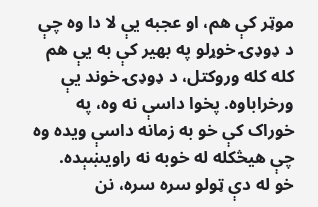موټر کې هم، او عجبه يې لا دا وه چې د ډوډۍ خوړلو په بهير کې به يې هم کله کله وروکتل، د ډوډۍ خوند يې ورخراباوه. پخوا داسې نه وه، په خوراک کې خو به زمانه داسې ويده وه چې هيڅکله له خوبه نه راويښېده.
خو له دې ټولو سره سره، نن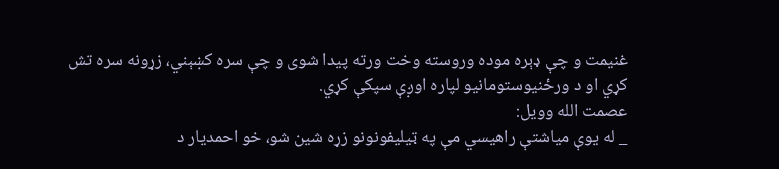غنيمت و چې ډېره موده وروسته وخت ورته پيدا شوی و چې سره کښېني، زړونه سره تش کړي او د ورځنيوستومانيو لپاره اوږې سپکې کړي.
عصمت الله وويل:
_ له يوې مياشتې راهيسي مې په ټيليفونونو زړه شين شو، خو احمديار د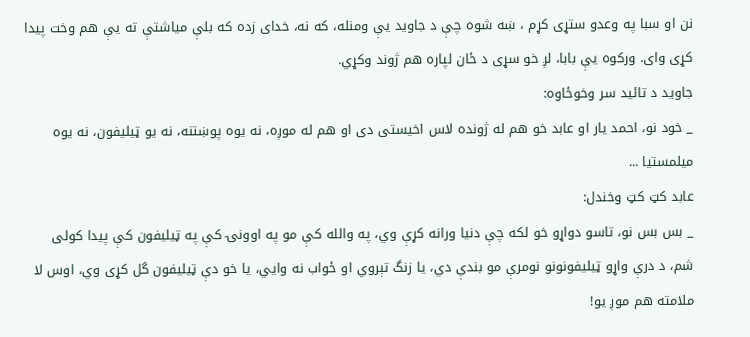نن او سبا په وعدو ستړی کړم ، ښه شوه چې د جاويد يې ومنله، که نه، خدای زده که بلې مياشتې ته يې هم وخت پيدا کړی وای. ورکوه يې بابا، لږ خو سړی د ځان لپاره هم ژوند وکړي.
جاويد د تائيد سر وخوځاوه:
_ خود نو، احمد يار او عابد خو هم له ژونده لاس اخيستی دی او هم له موږه، نه يوه پوښتنه، نه يو ټيليفون، نه يوه ميلمستيا ...
عابد کټ کټ وخندل:
_ بس بس نو، تاسو دواړو خو لکه چې دنيا ورانه کړې وي، په والله کې مو په اوونۍ کې په ټيليفون کې پيدا کولی شم، د درې واړو ټيليفونونو نومرې مو بندې دي، يا زنگ تېروي او ځواب نه وايي، يا خو دې ټيليفون گل کړی وي، اوس لا ملامته هم موږ يو!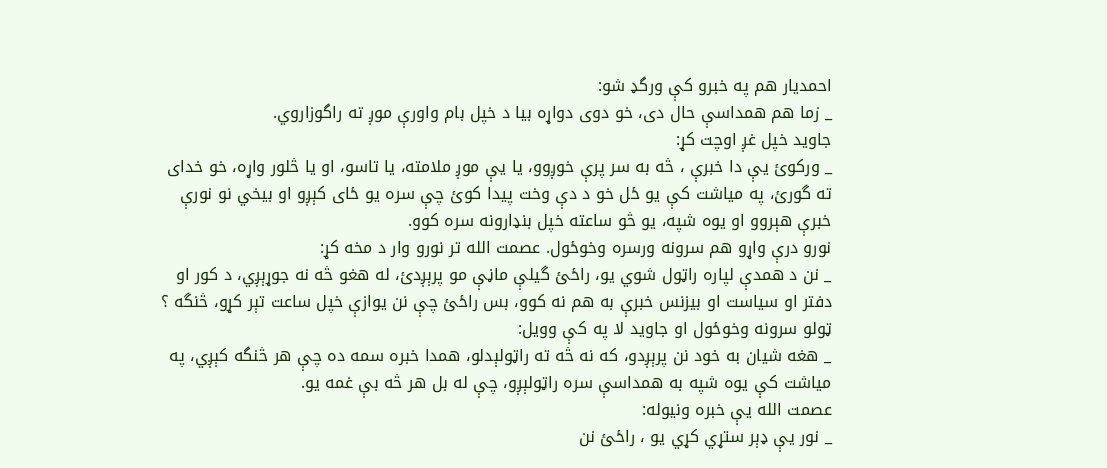احمديار هم په خبرو کې ورگډ شو:
_ زما هم همداسې حال دی، خو دوی دواړه بيا د خپل بام واورې موږ ته راگوزاروي.
جاويد خپل غږ اوچت کړ:
_ ورکوئ يې دا خبرې ، څه به سر پرې خوږوو، يا يې موږ ملامته، يا تاسو، او يا څلور واړه، خو خدای ته گورئ، په مياشت کې يو ځل خو د دې وخت پيدا کوئ چې سره يو ځای کېږو او بيخي نو نورې خبرې هېروو او يوه شپه، يو څو ساعته خپل بنډارونه سره کوو.
نورو درې واړو هم سرونه ورسره وخوځول. عصمت الله تر نورو وار د مخه کړ:
_ نن د همدې لپاره راټول شوي يو، راځئ گيلې ماڼې مو پرېږدئ، له هغو څه نه جوړېږي، د کور او دفتر او سياست او بيزنس خبرې به هم نه کوو، بس راځئ چې نن يوازې خپل ساعت تېر کړو، څنگه ؟
ټولو سرونه وخوځول او جاويد لا په کې وويل:
_ هغه شيان به خود نن پرېږدو، که نه څه ته راټولېدلو، همدا خبره سمه ده چې هر څنگه کېږي، په مياشت کې يوه شپه به همداسې سره راټولېږو، چې له بل هر څه بې غمه يو.
عصمت الله يې خبره ونيوله:
_ نور يې ډېر ستړي کړي يو ، راځئ نن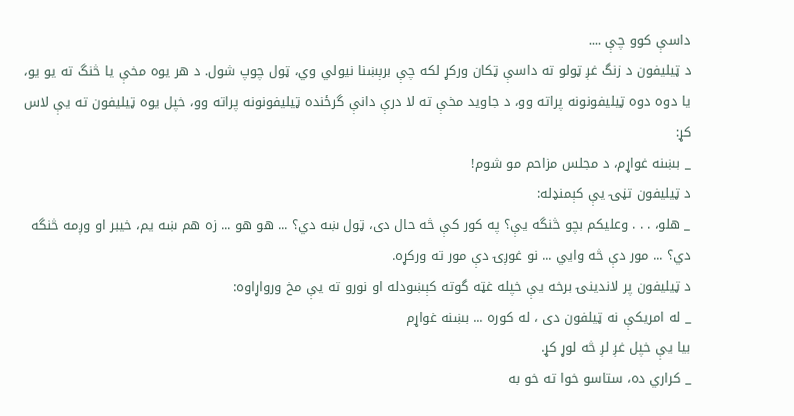داسې کوو چې ....
د ټيليفون د زنگ غږ ټولو ته داسې ټکان ورکړ لکه چې برېښنا نيولي وي، ټول چوپ شول. د هر يوه مخې يا څنگ ته يو يو، يا دوه دوه ټيليفونونه پراته وو، د جاويد مخې ته لا درې دانې گرځنده ټيليفونونه پراته وو، خپل يوه ټيليفون ته يې لاس کړ:
_ بښنه غواړم، د مجلس مزاحم مو شوم!
د ټيليفون تڼۍ يې کېمنډله:
_ هلو، . . . وعليکم بچو څنگه يې؟ په کور کې څه حال دی، ټول ښه دي؟ ... هو هو ... زه هم ښه يم، خيبر او وږمه څنگه دي؟ ... مور دې څه وايي ... نو غوږۍ دې مور ته ورکړه.
د ټيليفون پر لاندينۍ برخه يې خپله غټه گوته کېښودله او نورو ته يې مخ ورواړاوه:
_ له امريکې نه ټيلفون دی ، له کوره ... بښنه غواړم
بيا يې خپل غږ لږ څه لوړ کړ.
_ کراري ده، ستاسو خوا ته خو به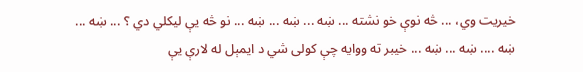خيريت وي، ... څه نوې خو نشته ... ښه ... ښه ... ښه ... نو څه يې ليکلي دي ؟ ... ښه ... ښه .... ښه ... ښه ... خيبر ته ووايه چې کولی شي د ايمېل له لارې يې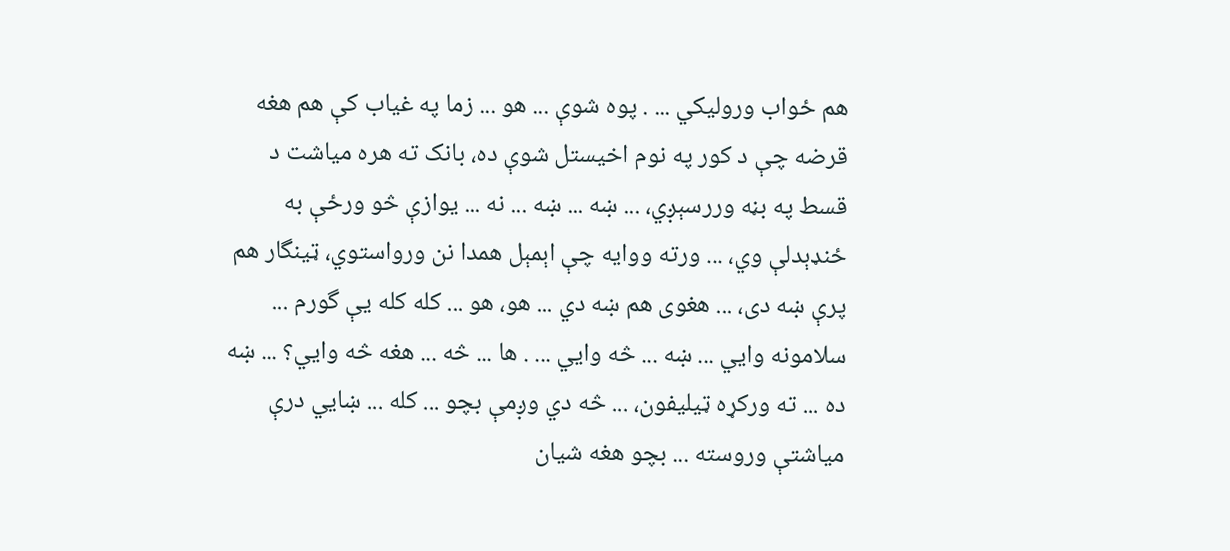هم ځواب وروليکي ... . پوه شوې ... هو ... زما په غياب کې هم هغه قرضه چې د کور په نوم اخيستل شوې ده، بانک ته هره مياشت د قسط په بڼه وررسېږي، ... ښه ... ښه ... نه ... يوازې څو ورځې به ځنډېدلې وي، ... ورته ووايه چې اېمېل همدا نن ورواستوي، ټينگار هم پرې ښه دی، ... هغوی هم ښه دي ... هو، هو ... کله کله يې گورم ... سلامونه وايي ... ښه ... څه وايي ... . ها ... څه ... هغه څه وايي؟ ... ښه ده ... ته ورکړه ټيليفون، ... څه دي وږمې بچو ... کله ... ښايي درې مياشتې وروسته ... بچو هغه شيان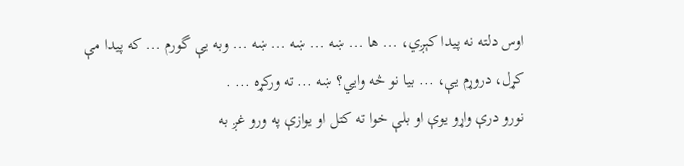اوس دلته نه پيدا کېږي، ... ها ... ښه ... ښه ... ښه ... وبه يې گورم ... که پيدا مې کړل، دروړم يې، ... بيا نو څه وايي؟ ښه ... ته ورکړه ... .
نورو درې واړو يوې او بلې خوا ته کتل او يوازې په ورو غږ به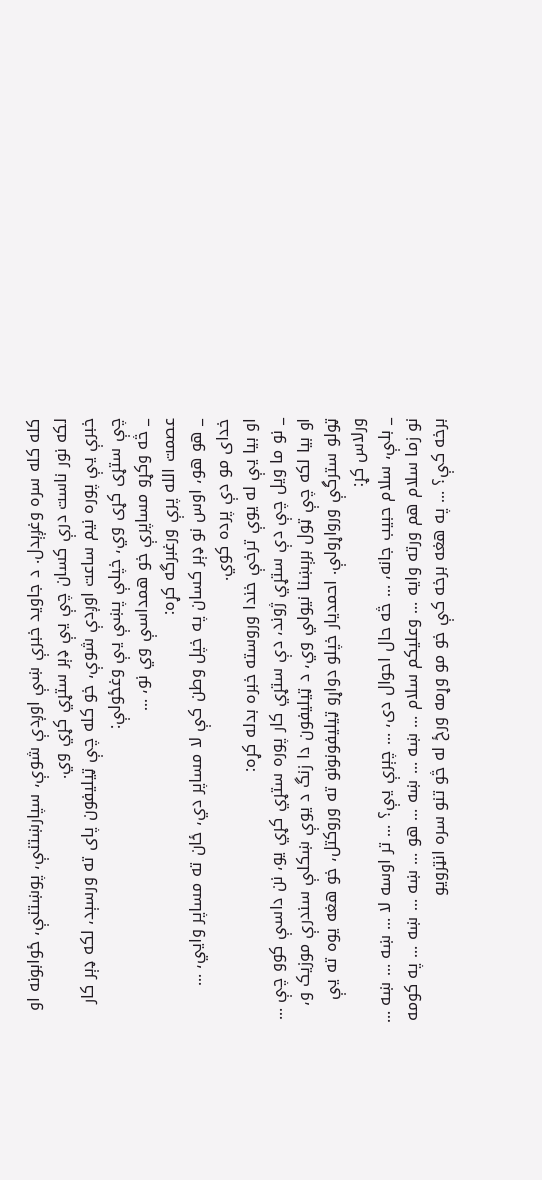کله کله سره وغږېدل. د جاويد خبرې ښې اوږدې شوې، سپارښتنې، پوښتنې، ځوابونه او لکه نور ناست درې کسان چې يې ډېر ستړي کړي وي.
خبرې يې پوره نيم ساعت اوږدې شوې، خو کله چې ټيليفون پای ته ورسېد، لکه ډېر کار چې ستړی کړی وي، خپلې پښې يې وغځولې:
_ څه وکړو مساپرې خو همداسې وي نو، ...
عصمت الله پرې ورغبرگه کړه:
_ هو هو، اوس نو ډېر کسان په خپل وطن کې لا مساپر دي، ځان ته مساپر وايي، ... خدای مو دې پرده کوي.
او بيا يې له يوې ترخې خندا وروسته خبره بدله کړه:
_ نو ما ويل چې دې ستړي ژوند، دې ستړي کار پوره ستړي کړي يو، نن داسې کوو چې ...
او بيا لکه چې ټول برېښنا نيولي وي، د ټيليفون دا زنگ د يوې ښکلې سندرې موزيک و، ټولو سترگې ورواړولې. احمديار خپلو دواړو ټيليفونونو ته وروکتل، خو هغه يوه ته يې ورلاس کړ:
_ بلې، سلام حبيب جانه، ... څه حال احوال دی، ... چېرې يې؟ ... تر اوسه لا ... ښه ... ښه ... نو زما سلام هم ورته وايه ... وعليکم سلام ... ښه ... ښه ... هو ... ښه ... ښه ... په کومه برخه کې؟ ... په هغه برخه کې خو مو وړمه ورځ له څو تنو سره انټرويو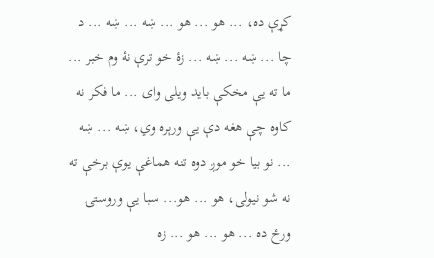کړې ده، ... هو ... هو ... ښه ... ښه ... د چا ... ښه ... ښه ... زۀ خو ترې نۀ وم خبر ... ما ته يې مخکې بايد ويلی وای ... ما فکر نه کاوه چې هغه دې يې ورېره وي، ښه ... ښه ... نو بيا خو موږ دوه تنه هماغې يوې برخې ته نه شو نيولی، هو ... هو... سبا يې وروستۍ ورځ ده ... هو ... هو ... زه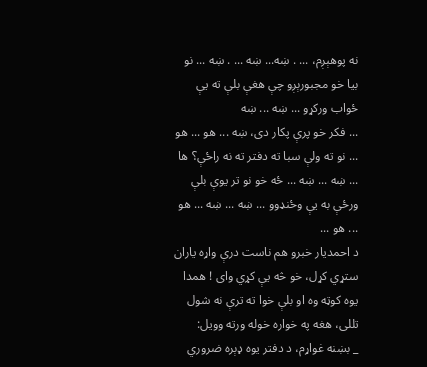نه پوهېږم، ... . ښه... ښه ... . ښه ... نو بيا خو مجبورېږو چې هغې بلې ته يې ځواب ورکړو ... ښه ... ښه
... فکر خو پرې پکار دی، ښه ... هو ... هو ... نو ته ولې سبا ته دفتر ته نه راځې؟ ها ... ښه ... ښه ... ځه خو نو تر يوې بلې ورځې به يې وځنډوو ... ښه ... ښه ... هو ... هو ...
د احمديار خبرو هم ناست درې واړه ياران ستړي کړل، خو څه يې کړي وای ! همدا يوه کوټه وه او بلې خوا ته ترې نه شول تللی، هغه په خواره خوله ورته وويل:
_ بښنه غواړم، د دفتر يوه ډېره ضروري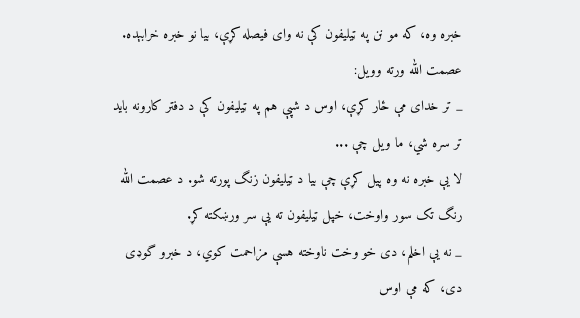خبره وه، که مو نن په ټيليفون کې نه وای فيصله کړې، بيا نو خبره خرابېده.
عصمت الله ورته وويل:
_ تر خدای مې ځار کړې، اوس د شپې هم په ټيليفون کې د دفتر کارونه بايد تر سره شي، ما ويل چې ...
لا يې خبره نه وه پيل کړې چې بيا د ټيليفون زنگ پورته شو. د عصمت الله رنگ تک سور واوخت، خپل ټيليفون ته يې سر ورښکته کړ.
_ نه يې اخلم، دی خو وخت ناوخته هسې مزاحمت کوي، د خبرو گوډی دی، که مې اوس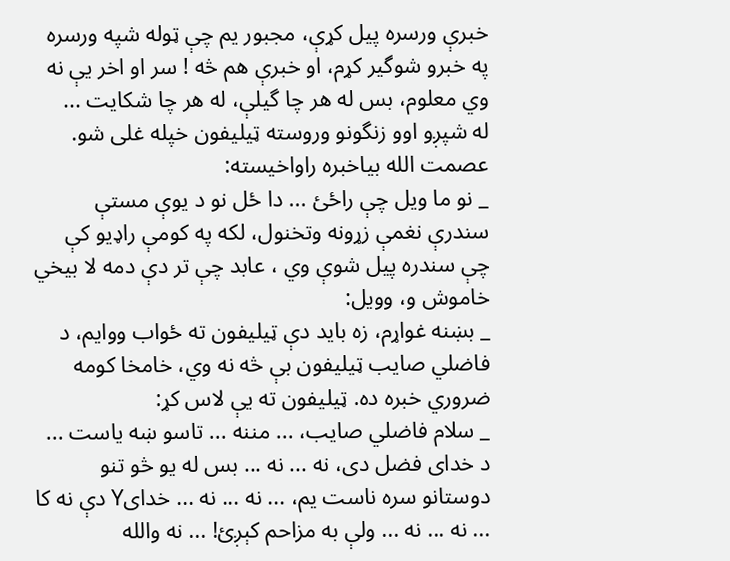خبرې ورسره پيل کړې، مجبور يم چې ټوله شپه ورسره په خبرو شوگير کړم، او خبرې هم څه ! سر او اخر يې نه وي معلوم، بس له هر چا گيلې، له هر چا شکايت ...
له شپږو اوو زنگونو وروسته ټيليفون خپله غلی شو. عصمت الله بياخبره راواخيسته:
_ نو ما ويل چې راځئ ... دا ځل نو د يوې مستې سندرې نغمې زړونه وتخنول، لکه په کومې راډيو کې چې سندره پيل شوې وي ، عابد چې تر دې دمه لا بيخي خاموش و، وويل:
_ بښنه غواړم، زه بايد دې ټيليفون ته ځواب ووايم، د فاضلي صايب ټيليفون بې څه نه وي، خامخا کومه ضروري خبره ده. ټيليفون ته يې لاس کړ:
_ سلام فاضلي صايب، ... مننه ... تاسو ښه ياست ... د خدای فضل دی، نه ... نه ... بس له يو څو تنو دوستانو سره ناست يم، ... نه ... نه ... خدایY دې نه کا ... نه ... نه ... ولې به مزاحم کېږئ! ... نه والله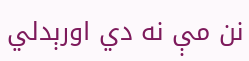نن مې نه دي اورېدلي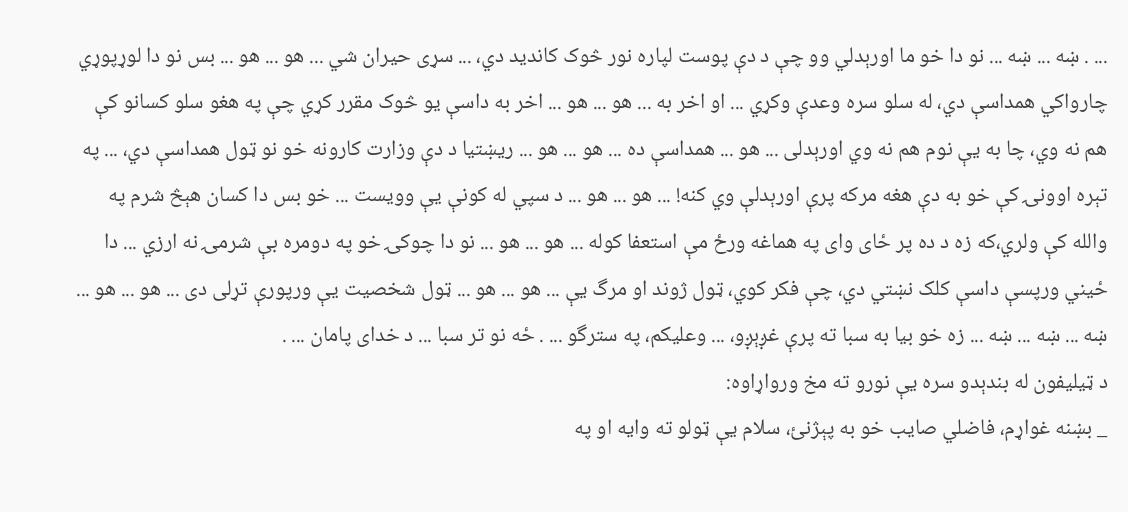... . ښه ... ښه ... نو دا خو ما اورېدلي وو چې د دې پوست لپاره نور څوک کانديد دي، ... سړی حيران شي ... هو ... هو ... بس نو دا لوړپوړي چارواکي همداسې دي، له سلو سره وعدې وکړي ... او اخر به ... هو ... هو ... اخر به داسې يو څوک مقرر کړي چې په هغو سلو کسانو کې هم نه وي، چا به يې نوم هم نه وي اورېدلی ... هو ... همداسې ده ... هو ... هو ... ريښتيا د دې وزارت کارونه خو نو ټول همداسې دي، ... په تېره اوونۍ کې خو به دې هغه مرکه پرې اورېدلې وي کنه! ... هو ... هو ... د سپي له کونې يې وويست ... خو بس دا کسان هېڅ شرم په والله کې ولري،که زه د ده پر ځای وای په هماغه ورځ مې استعفا کوله ... هو ... هو ... نو دا چوکۍ خو په دومره بې شرمۍ نه ارزي ... دا ځيني ورپسې داسې کلک نښتي دي، چې فکر کوي، ټول ژوند او مرگ يې ... هو ... هو ... ټول شخصيت يې ورپورې تړلی دی ... هو ... هو ... ښه ... ښه ... ښه ... زه خو بيا به سبا ته پرې غږېږو، ... وعليکم، په سترگو ... . ځه نو تر سبا ... د خدای پامان ... .
د ټيليفون له بندېدو سره يې نورو ته مخ ورواړاوه:
_ بښنه غواړم، فاضلي صايب خو به پېژنئ، سلام يې ټولو ته وايه او په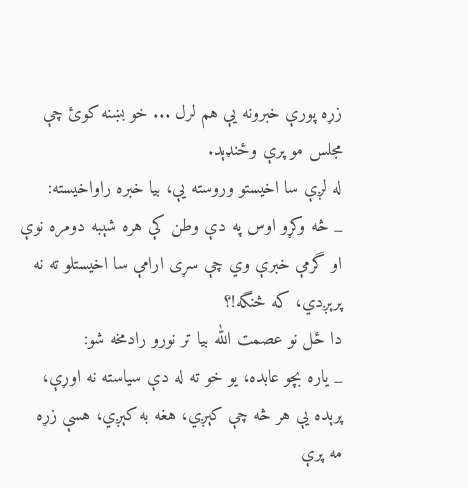زړه پورې خبرونه يې هم لرل ... خو بښنه کوئ چې مجلس مو پرې وځنډېد.
له لږې سا اخيستو وروسته يې، بيا خبره راواخيسته:
_ څه وکړو اوس په دې وطن کې هره شېبه دومره نوې او گرمې خبرې وي چې سړی ارامې سا اخيستلو ته نه پرېږدي، که څنگه!؟
دا ځل نو عصمت الله بيا تر نورو رادمخه شو:
_ ياره بچو عابده، يو خو ته له دې سياسته نه اوړې، پرېده يې هر څه چې کېږي، هغه به کېږي، هسې زړه مه پرې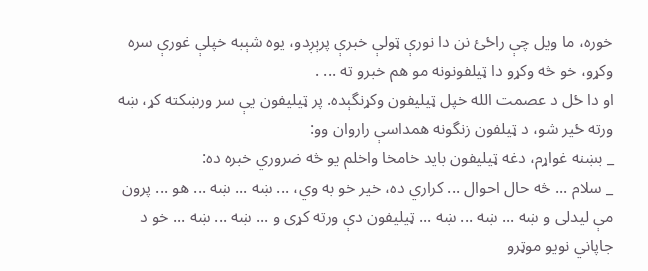خوره، ما ويل چې راځئ نن دا نورې ټولې خبرې پرېږدو، يوه شېبه خپلې غورې سره وکړو، خو څه وکړو دا ټيلفونونه مو هم خبرو ته ... .
او دا ځل د عصمت الله خپل ټيليفون وکړنگېده. پر ټيليفون يې سر ورښکته کړ، ښه ورته ځير شو، د ټيلفون زنگونه همداسې راروان وو:
_ بښنه غواړم، دغه ټيليفون بايد خامخا واخلم يو څه ضروري خبره ده:
_ سلام ... څه حال احوال ... کراري ده، خير خو به وي، ... ښه ... ښه ... هو ... پرون مې ليدلی و ښه ... ښه ... ښه ... ټيليفون دې ورته کړی و ... ښه ... ښه ... خو د جاپاني نويو موټرو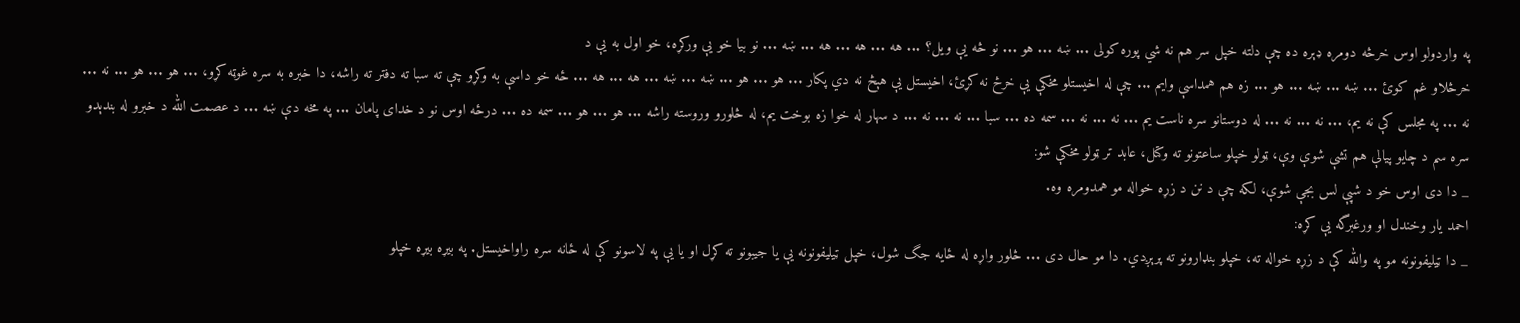په واردولو اوس خرڅه دومره ډېره ده چې دلته خپل سر هم نه شي پوره کولی ... ښه ... هو ... نو څه يې ويل؟ ... هه ... هه ... هه ... ښه ... نو بيا خو يې ورکړه، خو اول به يې د
خرڅلاو غم کوئ ... ښه ... ښه ... هو ... زه هم همداسې وايم ... چې له اخيستلو مخکې يې خرڅ نه کړئ، اخيستل يې هېڅ نه دي پکار ... هو ... هو ... ښه ... ښه ... هه ... هه ... ځه خو داسې به وکړو چې ته سبا ته دفتر ته راشه، دا خبره به سره غوټه کړو، ... هو ... هو ... نه ... نه ... په مجلس کې نه يم، ... نه ... نه ... له دوستانو سره ناست يم ... نه ... نه ... سمه ده ... سبا ... نه ... نه ... د سهار له خوا زه بوخت يم، له څلورو وروسته راشه ... هو ... هو ... سمه ده ... درځه اوس نو د خدای پامان ... په مخه دې ښه ... د عصمت الله د خبرو له بندېدو سره سم د چايو پيالې هم تشې شوې وې، ټولو خپلو ساعتونو ته وکتل، عابد تر ټولو مخکې شو:
_ دا دی اوس خو د شپې لس بجې شوې، لکه چې د نن د زړه خواله مو همدومره وه.
احمد يار وخندل او ورغبرگه يې کړه:
_ دا ټيليفونونه مو په والله کې د زړه خواله ته، خپلو بنډارونو ته پرېږدي. دا مو حال دی ... څلور واړه له ځايه جگ شول، خپل ټيليفونونه يې يا جيبونو ته کړل او يا يې په لاسونو کې له ځانه سره راواخيستل. په بيړه بيړه خپلو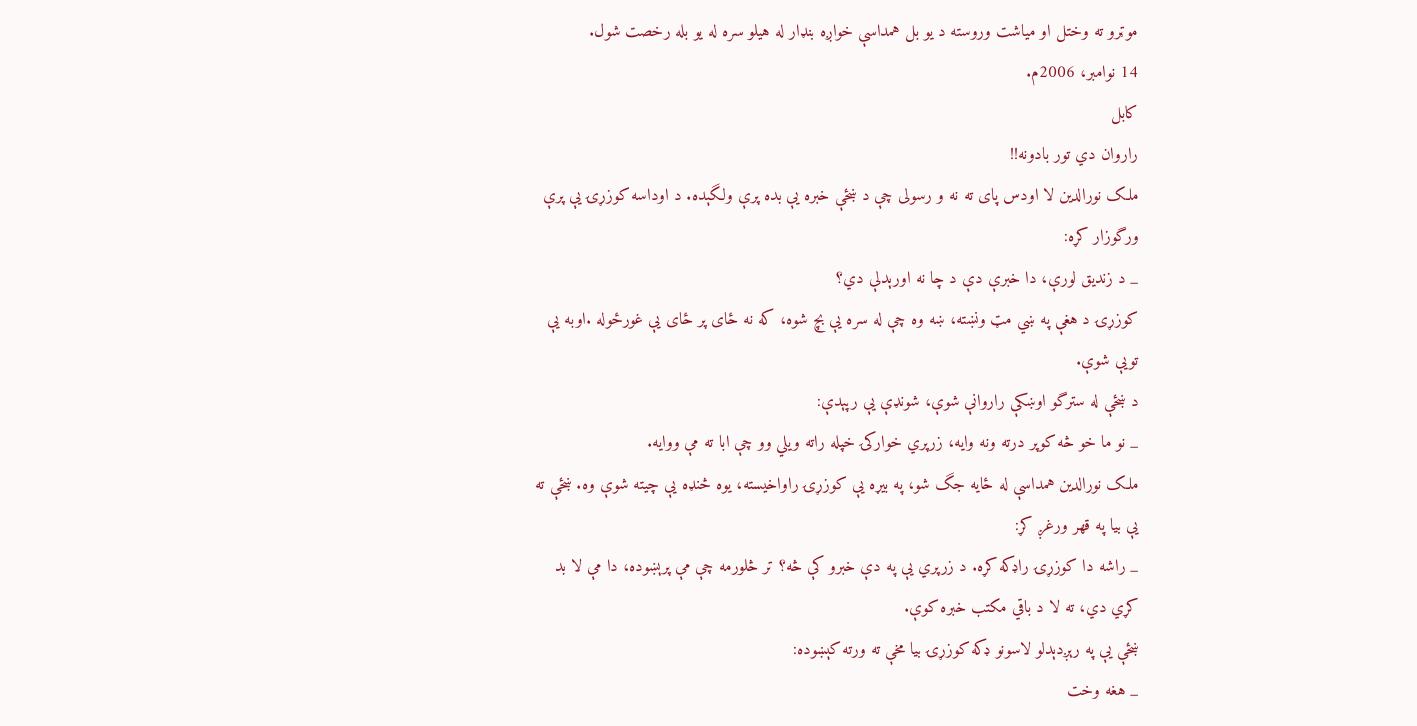موټرو ته وختل او مياشت وروسته د يو بل همداسې خواږه بنډار له هيلو سره له يو بله رخصت شول.
14 نوامبر، 2006م.
کابل
راروان دي تور بادونه!!
ملک نورالدين لا اودس پای ته نه و رسولی چې د ښځې خبره يې بده پرې ولگېده. د اوداسه کوزړۍ يې پرې ورگوزار کړه:
_ د زنديق لورې، دا خبرې دې د چا نه اورېدلې دي؟
کوزړۍ د هغې په ښي مټ ونښته، ښه وه چې له سره يې بچ شوه، که نه ځای پر ځای يې غورځوله .اوبه يې تويې شوې.
د ښځې له سترگو اوښکې راروانې شوې، شونډې يې رپېدې:
_ نو ما خو څه کوپر درته ونه وايه، زرپري خوارکۍ خپله راته ويلي وو چې ابا ته مې ووايه.
ملک نورالدين همداسې له ځايه جگ شو، په بيړه يې کوزړۍ راواخيسته، يوه څنډه يې چيته شوې وه. ښځې ته يې بيا په قهر ورغږ کړ:
_ راشه دا کوزړۍ راډکه کړه. د زرپري يې په دې خبرو کې څه؟ تر څلورمه چې مې پرېښوده، دا مې لا بد کړي دي، ته لا د باقي مکتب خبره کوې.
ښځې يې په رېږدېدلو لاسونو ډکه کوزړۍ بيا مخې ته ورته کېښوده:
_ هغه وخت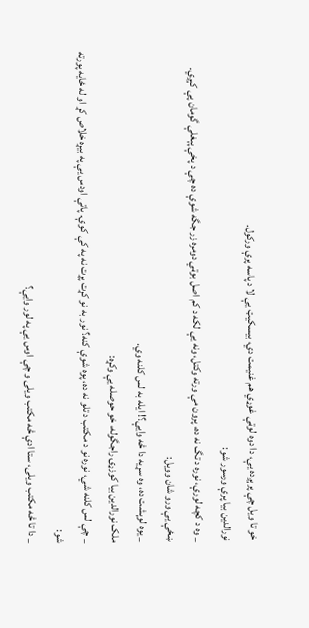خو تا ويل چې پرېږده يې، دا دوه لوټې غوړي هم غنيمت دي، بيسکيټ يې لا د پاسه پرې ورکول.
نورالدين بيا پرې ورسور شو:
_ وه د کچه لورې، نوره د تگ نه ده، پرون مې ورته وکتل، ونه يې لکه د کم اصل بوټي دومره زر جگه شوې ده چې د پخې پېغلې گومان پې کېږي.
ښځې يې ورو شان وويل:
_ يوه لوېشت ده، وه سړيه دا څه وايې؟! ايله به لس کلنه وي.
ملک نورالدين بيا کوزړۍ راجگوله، خو حوصله يې وکړه:
_ چې لس کلنه شي، نوره نو د مکتب د تلو نه ده، پوه شوې کنه؟ نور به نو کړت پړت نه په کې کوې. پاتې اودس يې په بيړه خلاص کړ او له ځايه پورته شو:
_ دا تا څه مکتب ويلی، ستا ادې څه مکتب ويلی و چې اوس يې په لور وايې؟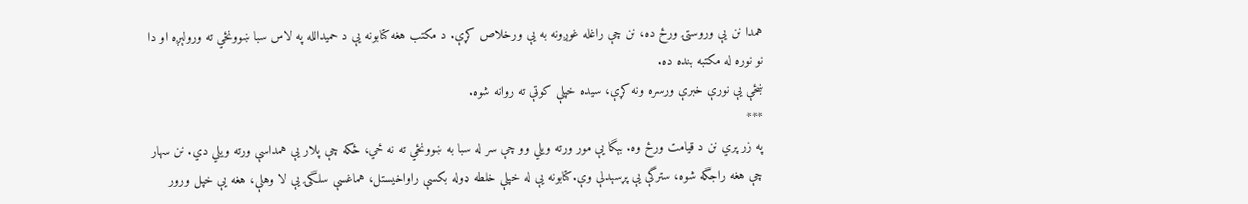همدا نن يې وروستۍ ورځ ده، نن چې راغله غوږونه به يې ورخلاص کړې. د مکتب هغه کتابونه يې د حميدالله په لاس سبا ښوونځي ته ورولېږه او دا نو نوره له مکتبه بنده ده.
ښځې يې نورې خبرې ورسره ونه کړې، سيده خپلې کوټې ته روانه شوه.
***
په زر پري نن د قيامت ورځ وه. بېگا يې مور ورته ويلي وو چې سر له سبا به ښوونځي ته نه ځي، ځکه چې پلار يې همداسې ورته ويلي دي. نن سهار چې هغه راجگه شوه، سترگې يې پړسېدلې وې.کتابونه يې له خپلې خلطه ډوله بکسې راواخيستل، هماغسې سلگۍ يې لا وهلې، هغه يې خپل ورور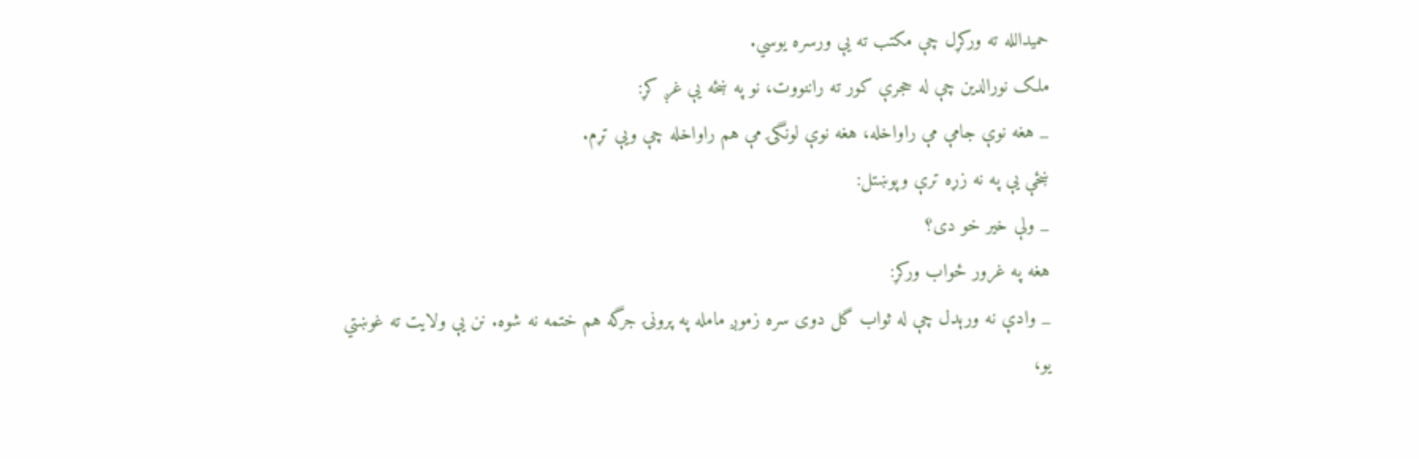حميدالله ته ورکړل چې مکتب ته يې ورسره يوسي.
ملک نورالدين چې له حجرې کور ته راننووت، نو په ښځه يې غږ کړ:
_ هغه نوې جامې مې راواخله، هغه نوې لونگۍ مې هم راواخله چې ويې تړم.
ښځې يې په نه زړه ترې وپوښتل:
_ ولې خير خو دی؟
هغه په غرور ځواب ورکړ:
_ وادې نه ورېدل چې له ثواب گل دوی سره زموږ مامله په پرونۍ جرگه هم ختمه نه شوه. نن يې ولايت ته غوښتي يو،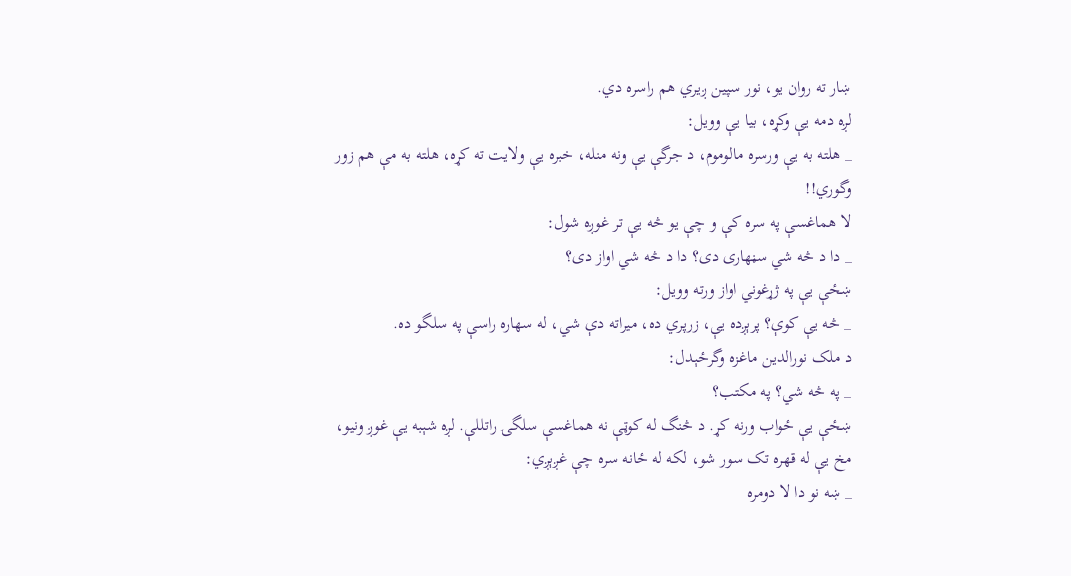ښار ته روان يو، نور سپين ږيري هم راسره دي.
لږه دمه يې وکړه، بيا يې وويل:
_ هلته به يې ورسره مالوموم، د جرگې يې ونه منله، خبره يې ولايت ته کړه، هلته به مې هم زور وگوري!!
لا هماغسې په سره کې و چې يو څه يې تر غوږه شول:
_ دا د څه شي سڼهاری دی؟ دا د څه شي اواز دی؟
ښځې يې په ژړغوني اواز ورته وويل:
_ څه يې کوې؟ پرېږده يې، زرپري ده، ميراته دې شي، له سهاره راسې په سلگو ده.
د ملک نورالدين ماغزه وگرځېدل:
_ په څه شي؟ په مکتب؟
ښځې يې ځواب ورنه کړ. د څنگ له کوټې نه هماغسې سلگۍ راتللې. لږه شېبه يې غوږ ونيو، مخ يې له قهره تک سور شو، لکه له ځانه سره چې غږېږي:
_ ښه نو دا لا دومره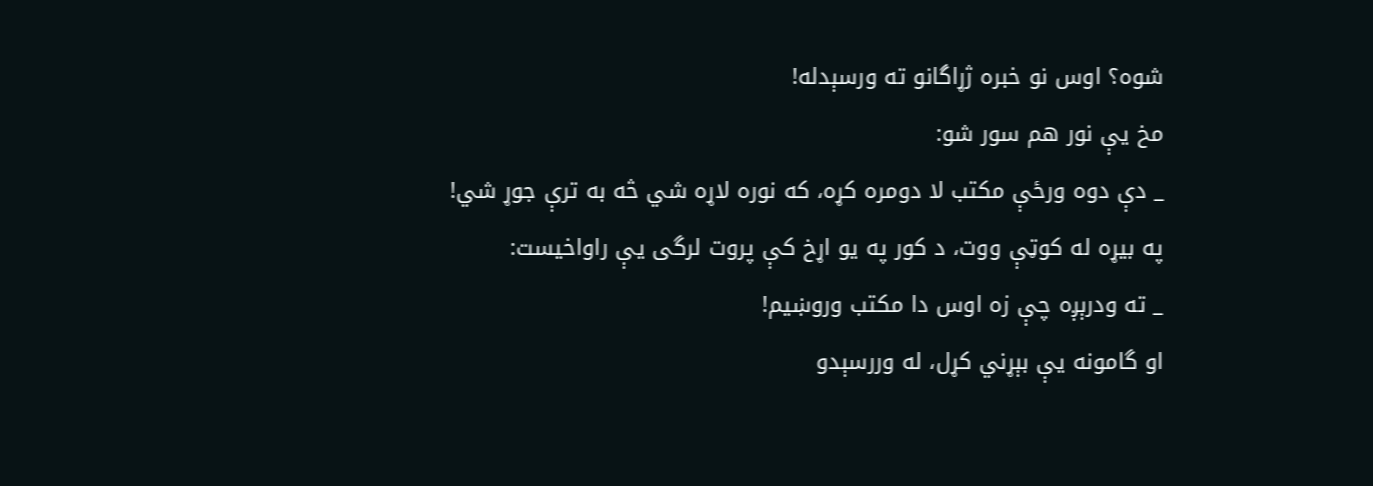شوه؟ اوس نو خبره ژړاگانو ته ورسېدله!
مخ يې نور هم سور شو:
_ دې دوه ورځې مکتب لا دومره کړه، که نوره لاړه شي څه به ترې جوړ شي!
په بيړه له کوټې ووت، د کور په يو اړخ کې پروت لرگی يې راواخيست:
_ ته ودرېږه چې زه اوس دا مکتب وروښيم!
او گامونه يې بېړني کړل، له وررسېدو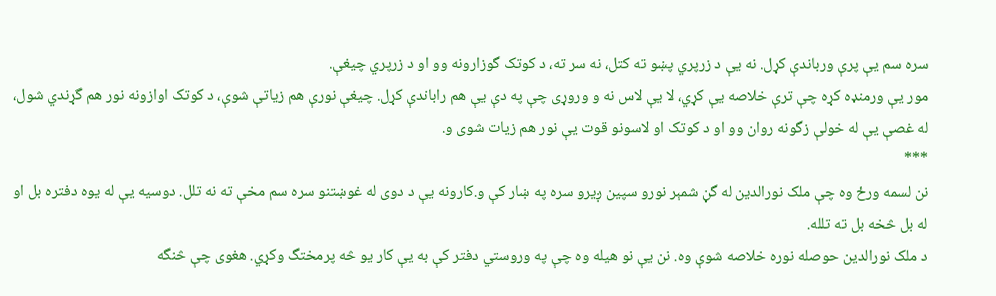سره سم يې پرې ورباندې کړل. نه يې د زرپري پښو ته کتل، نه سر ته، د کوتک گوزارونه وو او د زرپري چيغې.
مور يې ورمنډه کړه چې ترې خلاصه يې کړي، لا يې لاس نه و وروړی چې په دې يې هم راباندې کړل. چيغې نورې هم زياتې شوې، د کوتک اوازونه نور هم گړندي شول، له غصې يې له خولې زگونه روان وو او د کوتک او لاسونو قوت يې نور هم زيات شوی و.
***
نن لسمه ورځ وه چې ملک نورالدين له گڼ شمېر نورو سپين ږيرو سره په ښار کې و.کارونه يې د دوی له غوښتنو سره سم مخې ته نه تلل. دوسيه يې له يوه دفتره بل او له بل څخه بل ته تلله.
د ملک نورالدين حوصله نوره خلاصه شوې وه. نن يې نو هيله وه چې په وروستي دفتر کې به يې کار يو څه پرمختگ وکړي. هغوی چې څنگه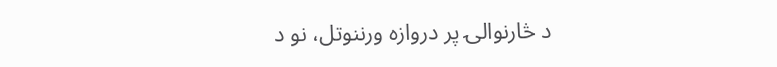د څارنوالۍ پر دروازه ورننوتل، نو د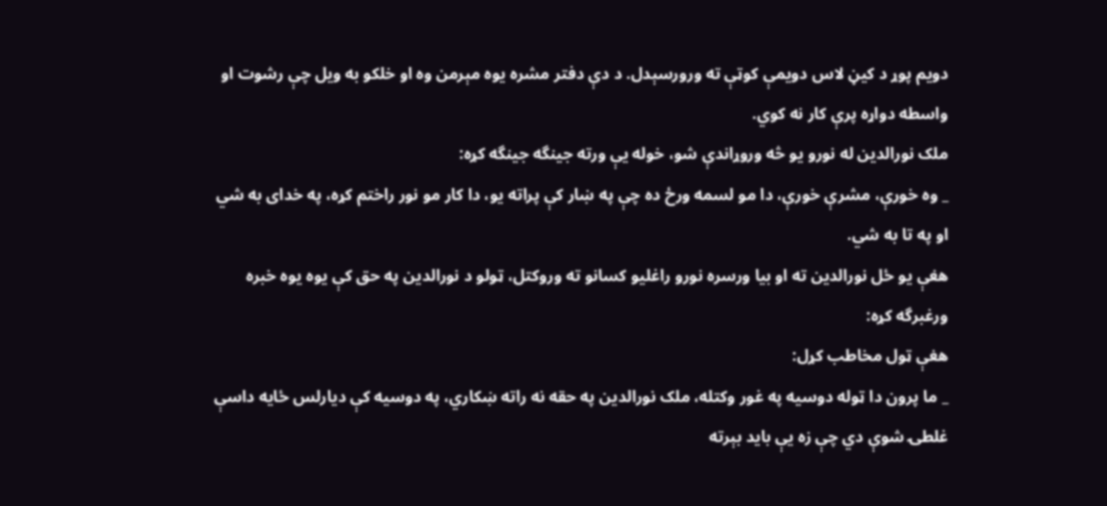دويم پوړ د کيڼ لاس دويمې کوټې ته ورورسېدل. د دې دفتر مشره يوه مېرمن وه او خلکو به ويل چې رشوت او واسطه دواړه پرې کار نه کوي.
ملک نورالدين له نورو يو څه وروړاندې شو، خوله يې ورته جينگه جينگه کړه:
_ وه خورې، مشرې خورې، دا مو لسمه ورځ ده چې په ښار کې پراته يو، دا کار مو نور راختم کړه، په خدای به شي او په تا به شي.
هغې يو ځل نورالدين ته او بيا ورسره نورو راغليو کسانو ته وروکتل، ټولو د نورالدين په حق کې يوه يوه خبره ورغبرگه کړه:
هغې ټول مخاطب کړل:
_ ما پرون دا ټوله دوسيه په غور وکتله، ملک نورالدين په حقه نه راته ښکاري، په دوسيه کې ديارلس ځايه داسې غلطۍ شوې دي چې زه يې بايد بېرته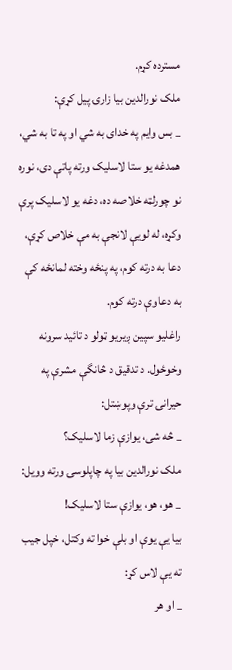مسترده کړم.
ملک نورالدين بيا زارۍ پيل کړې:
_ بس وايم په خدای به شي او په تا به شي، همدغه يو ستا لاسليک ورته پاتې دی، نوره نو چورلټه خلاصه ده، دغه يو لاسليک پرې وکړه، له لويې لانجې به مې خلاص کړې، دعا به درته کوم، په پنځه وخته لمانځه کې به دعاوې درته کوم.
راغليو سپين ږيريو ټولو د تائيد سرونه وخوځول. د تدقيق د څانگې مشرې په حيرانۍ ترې وپوښتل:
_ څه شی، يوازې زما لاسليک؟
ملک نورالدين بيا په چاپلوسۍ ورته وويل:
_ هو، هو، يوازې ستا لاسليک!
بيا يې يوې او بلې خوا ته وکتل، خپل جيب ته يې لاس کړ:
_ او هر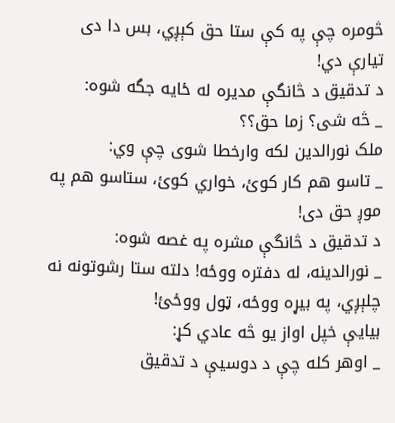څومره چې په کې ستا حق کېږي، بس دا دی تيارې دي!
د تدقيق د څانگې مديره له ځايه جگه شوه:
_ څه شی؟ زما حق؟؟
ملک نورالدين لکه وارخطا شوی چې وي:
_ تاسو هم کار کوئ، خواري کوئ، ستاسو هم په موږ حق دی!
د تدقيق د څانگې مشره په غصه شوه:
_ نورالدينه، له دفتره ووځه! دلته ستا رشوتونه نه چلېږي، په بيړه ووځه، ټول ووځئ!
بيايې خپل اواز يو څه عادي کړ:
_ اوهر کله چې د دوسيې د تدقيق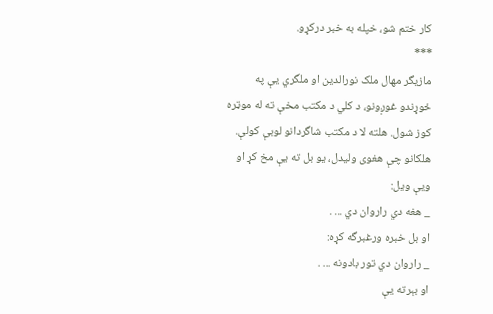کار ختم شو، خپله به خبر درکړو.
***
مازيگر مهال ملک نورالدين او ملگري يې په ځوړندو غوږونو، د کلي د مکتب مخې ته له موټره کوز شول. هلته لا د مکتب شاگردانو لوبې کولې. هلکانو چې هغوی وليدل، يو بل ته يې مخ کړ او ويې ويل:
_ هغه دي راروان دي ... .
او بل خبره ورغبرگه کړه:
_ راروان دي تور بادونه ... .
او بېرته يې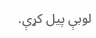لوبې پيل کړې.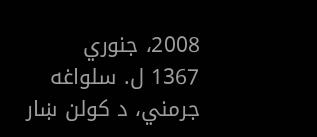2008، جنوري
1367 ل. سلواغه
جرمني، د کولن ښار